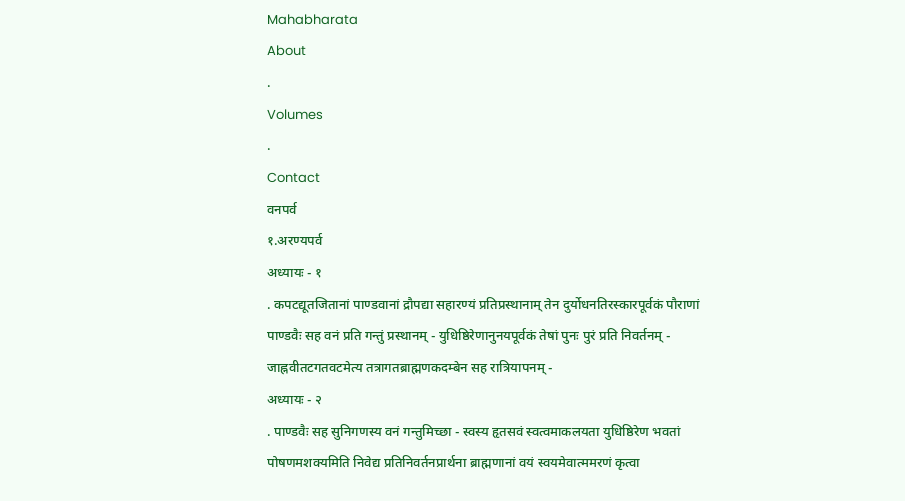Mahabharata
About
.
Volumes
.
Contact
वनपर्व
१.अरण्यपर्व
अध्यायः - १
. कपटद्यूतजितानां पाण्डवानां द्रौपद्या सहारण्यं प्रतिप्रस्थानाम् तेन दुर्योधनतिरस्कारपूर्वकं पौराणां पाण्डवैः सह वनं प्रति गन्तुं प्रस्थानम् - युधिष्ठिरेणानुनयपूर्वकं तेषां पुनः पुरं प्रति निवर्तनम् - जाह्नवीतटगतवटमेत्य तत्रागतब्राह्मणकदम्बेन सह रात्रियापनम् -
अध्यायः - २
. पाण्डवैः सह सुनिगणस्य वनं गन्तुमिच्छा - स्वस्य हृतसवं स्वत्वमाकलयता युधिष्ठिरेण भवतां पोषणमशक्यमिति निवेद्य प्रतिनिवर्तनप्रार्थना ब्राह्मणानां वयं स्वयमेवात्ममरणं कृत्वा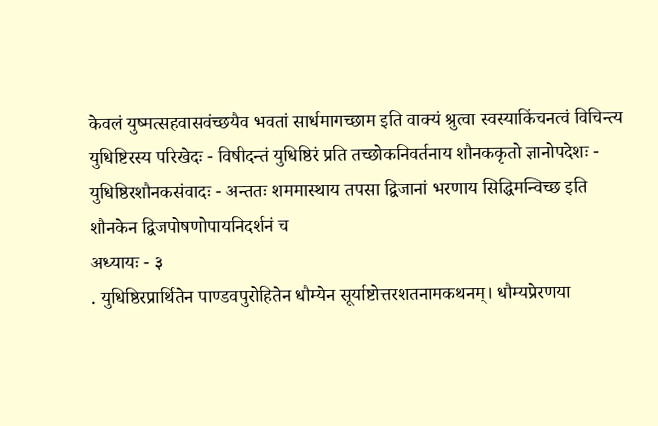केवलं युष्मत्सहवासवंच्छयैव भवतां सार्धमागच्छाम इति वाक्यं श्रुत्वा स्वस्याकिंचनत्वं विचिन्त्य युधिष्टिरस्य परिखेदः - विषीदन्तं युधिष्ठिरं प्रति तच्छोकनिवर्तनाय शौनककृतो ज्ञानोपदेशः - युधिष्ठिरशौनकसंवादः - अन्ततः शममास्थाय तपसा द्विजानां भरणाय सिद्धिमन्विच्छ इति शौनकेन द्विजपोषणोपायनिदर्शनं च
अध्यायः - ३
. युधिष्ठिरप्रार्थितेन पाण्डवपुरोहितेन धौम्येन सूर्याष्टोत्तरशतनामकथनम्। धौम्यप्रेरणया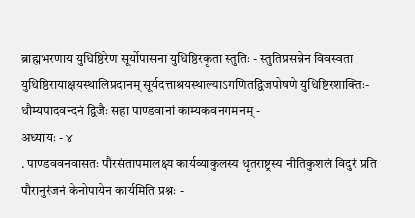ब्राह्मभरणाय युधिष्ठिरेण सूर्योपासना युधिष्ठिरकृता स्तुतिः - स्तुतिप्रसन्नेन विवस्वता युधिष्ठिरायाक्षयस्थालिप्रदानम् सूर्यदत्ताश्रयस्थाल्याऽगणितद्विजपोषणे युधिष्टिरशाक्तिः- धौम्यपादवन्दनं द्विजैः सहा पाण्डवानां काम्यकवनगमनम् -
अध्यायः - ४
. पाण्डववनवासतः पौरसंतापमालक्ष्य कार्यव्याकुलस्य धृतराष्ट्रस्य नीतिकुशलं विदुरं प्रति पौरानुरंजनं केनोपायेन कार्यमिति प्रश्नः -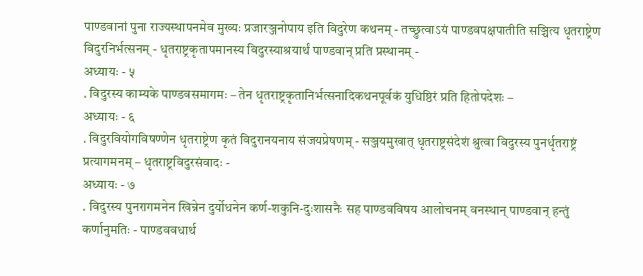पाण्डवानां पुना राज्यस्थापनमेव मुख्यः प्रजारञ्जनोपाय इति विदुरेण कथनम् - तच्छ्रुत्वाऽयं पाण्डवपक्षपातीति सञ्चित्य धृतराष्ट्रेण विदुरनिर्भत्सनम् - धृतराष्ट्रकृतापमानस्य विदुरस्याश्रयार्थं पाण्डवान् प्रति प्रस्थानम् -
अध्यायः - ५
. विदुरस्य काम्यके पाण्डवसमागमः – तेन धृतराष्ट्रकृतानिर्भत्सनादिकथनपूर्वकं युधिष्ठिरं प्रति हितोपदेशः –
अध्यायः - ६
. विदुरवियोगविषण्णेन धृतराष्ट्रेण कृतं विदुरानयनाय संजयप्रेषणम् - सञ्जयमुखात् धृतराष्ट्रसंदेशं श्रुत्वा विदुरस्य पुनर्धृतराष्ट्रं प्रत्यागमनम् – धृतराष्ट्रविदुरसंवादः -
अध्यायः - ७
. विदुरस्य पुनरागमनेन खिन्नेन दुर्योधनेन कर्ण-शकुनि-दुःशासनैः सह पाण्डवविषय आलोचनम् वनस्थान् पाण्डवान् हन्तुं कर्णानुमतिः - पाण्डववधार्थ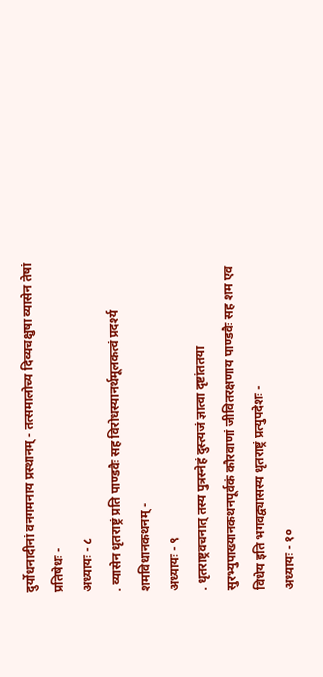दुर्योधनादीनां वनगमनाय प्रस्थानम् - तत्समालोच्य दिव्यचक्षुषा व्यासेन तेषां प्रतिषेधः -
अध्यायः - ८
. व्यासेन धृतराष्ट्रं प्रति पाण्डवैः सह विरोधस्यानर्थमूलकत्वं प्रदर्श्य शमविधानकथनम् -
अध्यायः - ९
. धृतराष्ट्रवचनात् तस्य पुत्रस्नेहं दुस्त्यजं ज्ञात्वा दृष्टांततया सुरभ्युपाख्यानकथनपूर्वकं कौरवाणां जीवितरक्षणाय पाण्डवैः सह शम एव विधेय इति भगवद्व्यासस्य धृतराष्ट्रं प्रत्युपदेशः -
अध्यायः - १०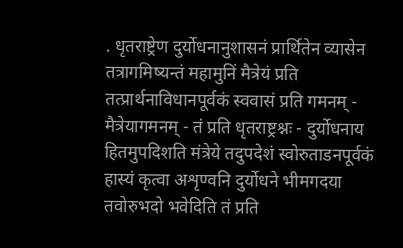. धृतराष्ट्रेण दुर्योधनानुशासनं प्रार्थितेन व्यासेन तत्रागमिष्यन्तं महामुनिं मैत्रेयं प्रति तत्प्रार्थनाविधानपूर्वकं स्ववासं प्रति गमनम् - मैत्रेयागमनम् - तं प्रति धृतराष्ट्रश्नः - दुर्योधनाय हितमुपदिशति मंत्रेये तदुपदेशं स्वोरुताडनपूर्वकं हास्यं कृत्वा अशृण्वनि दुर्योधने भीमगदया तवोरुभदो भवेदिति तं प्रति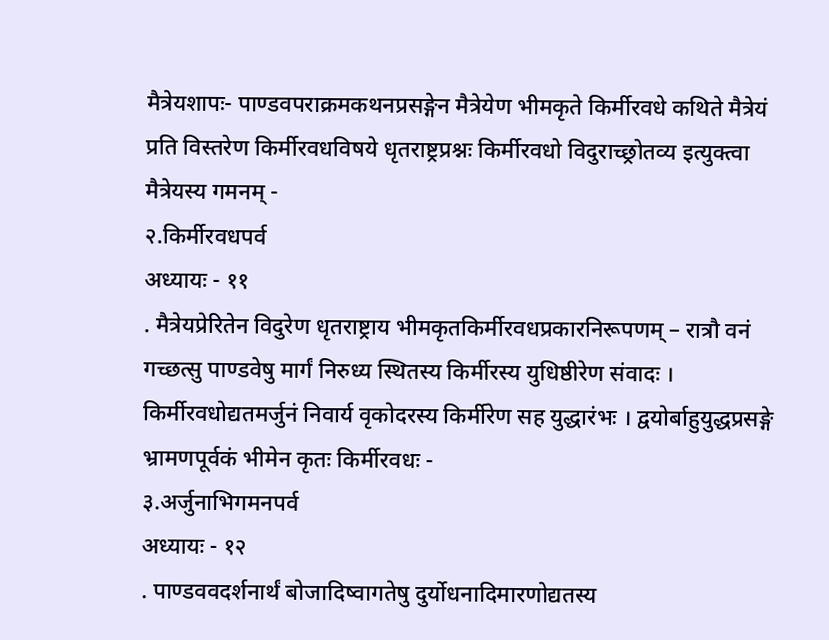मैत्रेयशापः- पाण्डवपराक्रमकथनप्रसङ्गेन मैत्रेयेण भीमकृते किर्मीरवधे कथिते मैत्रेयं प्रति विस्तरेण किर्मीरवधविषये धृतराष्ट्रप्रश्नः किर्मीरवधो विदुराच्छ्रोतव्य इत्युक्त्वा मैत्रेयस्य गमनम् -
२.किर्मीरवधपर्व
अध्यायः - ११
. मैत्रेयप्रेरितेन विदुरेण धृतराष्ट्राय भीमकृतकिर्मीरवधप्रकारनिरूपणम् – रात्रौ वनं गच्छत्सु पाण्डवेषु मार्गं निरुध्य स्थितस्य किर्मीरस्य युधिष्ठीरेण संवादः । किर्मीरवधोद्यतमर्जुनं निवार्य वृकोदरस्य किर्मीरेण सह युद्धारंभः । द्वयोर्बाहुयुद्धप्रसङ्गे भ्रामणपूर्वकं भीमेन कृतः किर्मीरवधः -
३.अर्जुनाभिगमनपर्व
अध्यायः - १२
. पाण्डववदर्शनार्थं बोजादिष्वागतेषु दुर्योधनादिमारणोद्यतस्य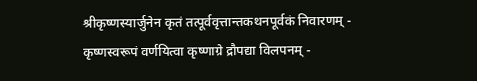श्रीकृष्णस्यार्जुनेन कृतं तत्पूर्ववृत्तान्तकथनपूर्वकं निवारणम् - कृष्णस्वरूपं वर्णयित्वा कृष्णाग्रे द्रौपद्या विलपनम् -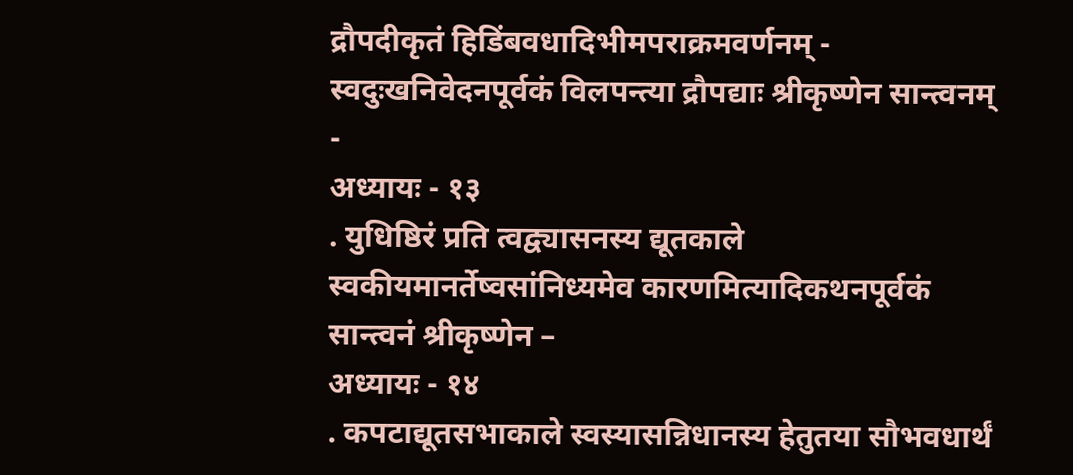द्रौपदीकृतं हिडिंबवधादिभीमपराक्रमवर्णनम् - स्वदुःखनिवेदनपूर्वकं विलपन्त्या द्रौपद्याः श्रीकृष्णेन सान्त्वनम् -
अध्यायः - १३
. युधिष्ठिरं प्रति त्वद्व्यासनस्य द्यूतकाले स्वकीयमानर्तेष्वसांनिध्यमेव कारणमित्यादिकथनपूर्वकं सान्त्वनं श्रीकृष्णेन –
अध्यायः - १४
. कपटाद्यूतसभाकाले स्वस्यासन्निधानस्य हेतुतया सौभवधार्थं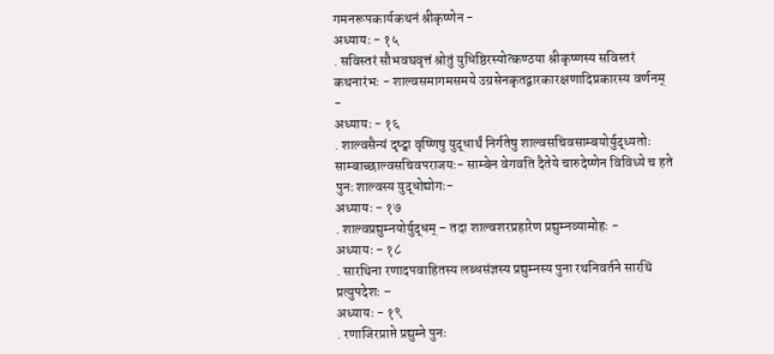गमनरूपकार्यकथनं श्रीकृष्णेन -
अध्यायः - १५
. सविस्तरं सौभवघवृत्तं श्रोतुं युधिष्ठिरस्योत्कण्ठया श्रीकृष्णस्य सविस्तरं कथनारंभः - शाल्वसमागमसमये उग्रसेनकृतद्वारकारक्षणादिप्रकारस्य वर्णनम् -
अध्यायः - १६
. शाल्वसैन्यं दृष्ट्वा वृष्णिषु युद्धार्थं निर्गतेषु शाल्वसचिवसाम्बयोर्युद्ध्यतोः साम्बाच्छाल्वसचिवपराजयः- साम्बेन वेगवति दैतेये चारुदेष्णेन विविध्ये च हते पुनः शाल्वस्य युद्धोद्योगः-
अध्यायः - १७
. शाल्वप्रद्युम्नयोर्युद्धम् – तदा शाल्वशरप्रहारेण प्रद्युम्नव्यामोहः -
अध्यायः - १८
. सारथिना रणादपवाहितस्य लब्धसंज्ञस्य प्रद्युम्नस्य पुना रथनिवर्तने सारथिं प्रत्युपदेशः –
अध्यायः - १९
. रणाजिरप्राप्ते प्रद्युम्ने पुनः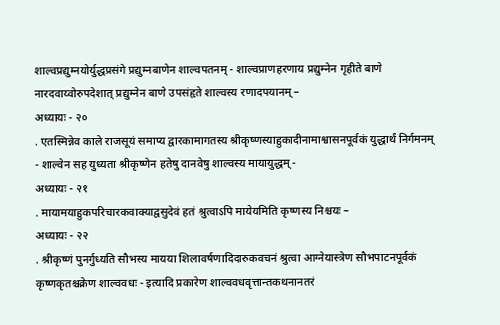शाल्वप्रद्युम्नयोर्युद्धप्रसंगे प्रद्युम्नबाणेन शाल्वपतनम् - शाल्वप्राणहरणाय प्रद्युम्नेन गृहीते बाणे नारदवाय्वोरुपदेशात् प्रद्युम्नेन बाणे उपसंहृते शाल्वस्य रणादपयानम् –
अध्यायः - २०
. एतस्मिन्नेव काले राजसूयं समाप्य द्वारकामागतस्य श्रीकृष्णस्याहुकादीनामाश्वासनपूर्वकं युद्धार्थं निर्गमनम् - शाल्वेन सह युध्यता श्रीकृष्णेन हतेषु दानवेषु शाल्वस्य मायायुद्धम् -
अध्यायः - २१
. मायामयाहुकपरिचारकवाक्याद्वसुदेवं हतं श्रुत्वाऽपि मायेयमिति कृष्णस्य निश्चयः –
अध्यायः - २२
. श्रीकृष्णं पुनर्गुध्यति सौभस्य मायया शिलावर्षणादिदारुकवचनं श्रुत्वा आग्नेयास्त्रेण सौभपाटनपूर्वकं कृष्णकृतश्चक्रेण शाल्ववधः - इत्यादि प्रकारेण शाल्ववधवृत्तान्तकथनानतरं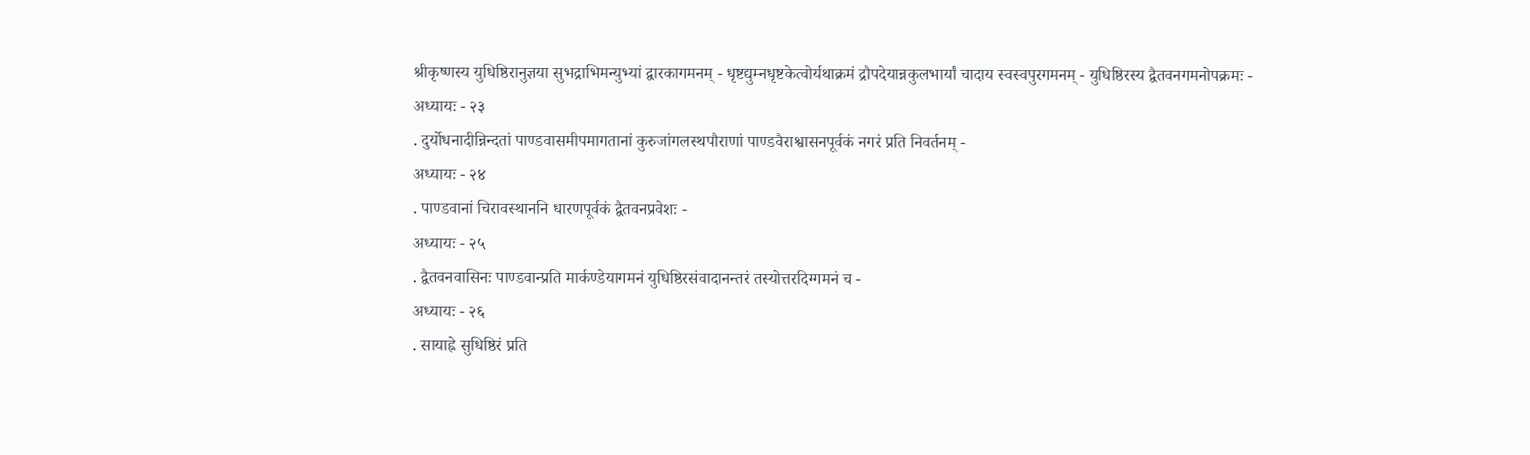श्रीकृष्णस्य युधिष्ठिरानुज्ञया सुभद्राभिमन्युभ्यां द्वारकागमनम् - धृष्टद्युम्नधृष्टकेत्वोर्यथाक्रमं द्रौपदेयान्नकुलभार्यां चादाय स्वस्वपुरगमनम् - युधिष्ठिरस्य द्वैतवनगमनोपक्रमः -
अध्यायः - २३
. दुर्योधनादीन्निन्दतां पाण्डवासमीपमागतानां कुरुजांगलस्थपौराणां पाण्डवैराश्वासनपूर्वकं नगरं प्रति निवर्तनम् -
अध्यायः - २४
. पाण्डवानां चिरावस्थाननि धारणपूर्वकं द्वैतवनप्रवेशः -
अध्यायः - २५
. द्वैतवनवासिनः पाण्डवान्प्रति मार्कण्डेयागमनं युधिष्ठिरसंवादानन्तरं तस्योत्तरदिग्गमनं च -
अध्यायः - २६
. सायाह्ने सुधिष्ठिरं प्रति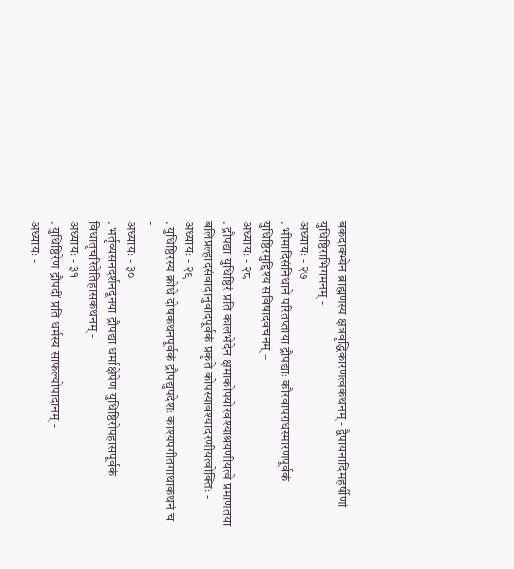बकदाक्भ्येन ब्राह्मणस्य क्षत्रवृद्धिकारणत्वकथनम् - द्वैपायनादिमहर्षीणां युधिष्ठिराभिगमनम् -
अध्यायः - २७
. भीमादिसंनिधाने परितप्ताया द्रौपद्याः कौरवापराधस्मारणपूर्वकं युधिष्ठिरमुद्दिश्य सविषादवचनम् –
अध्यायः - २८
. द्रौपद्या युधिष्ठिरं प्रति कालभेदेन क्षमाकोपयोरवश्याश्रयणीयत्वे प्रमाणतया बलिप्रल्हादसंवादानुवादपूर्वकं प्रकृते कोपस्यावश्यादरणीयत्वोक्तिः -
अध्यायः - २९
. युधिष्ठिरस्य क्रोधे दोषकथनपूर्वकं द्रौपद्युपदेशः काश्यपगीतगाथाकथनं च -
अध्यायः - ३०
. भर्तृव्यसनदर्शनदूनया द्रौपद्या धर्माक्षेपेण युधिष्ठिरोपहासपूर्वकं विधातृचरितेतिहासकथनम् -
अध्यायः - ३१
. युधिष्ठिरेण द्रौपदीं प्रति धर्मस्य साफल्योपादानम् -
अध्यायः -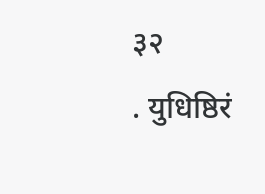३२
. युधिष्ठिरं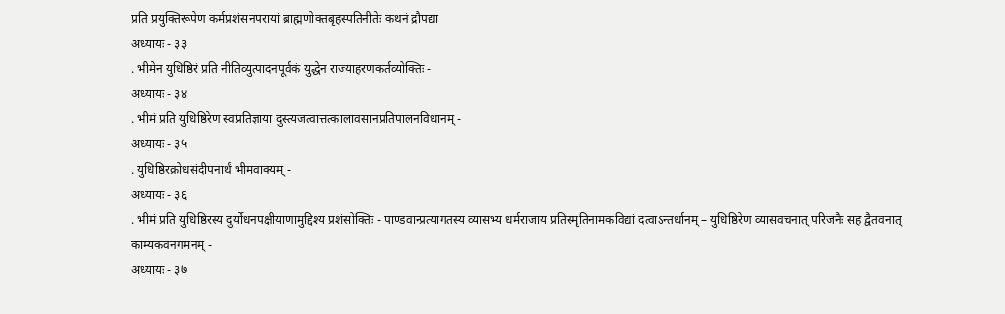प्रति प्रयुक्तिरूपेण कर्मप्रशंसनपरायां ब्राह्मणोक्तबृहस्पतिनीतेः कथनं द्रौपद्या
अध्यायः - ३३
. भीमेन युधिष्ठिरं प्रति नीतिव्युत्पादनपूर्वकं युद्धेन राज्याहरणकर्तव्योक्तिः -
अध्यायः - ३४
. भीमं प्रति युधिष्ठिरेण स्वप्रतिज्ञाया दुस्त्यजत्वात्तत्कालावसानप्रतिपालनविधानम् -
अध्यायः - ३५
. युधिष्ठिरक्रोधसंदीपनार्थं भीमवाक्यम् -
अध्यायः - ३६
. भीमं प्रति युधिष्ठिरस्य दुर्योधनपक्षीयाणामुद्दिश्य प्रशंसोक्तिः - पाण्डवान्प्रत्यागतस्य व्यासभ्य धर्मराजाय प्रतिस्मृतिनामकविद्यां दत्वाऽन्तर्धानम् – युधिष्ठिरेण व्यासवचनात् परिजनैः सह द्वैतवनात् काम्यकवनगमनम् -
अध्यायः - ३७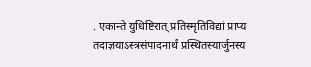. एकान्ते युधिष्टिरात् प्रतिस्मृतिविद्यां प्राप्य तदाज्ञयाऽस्त्रसंपादनार्थं प्रस्थितस्यार्जुनस्य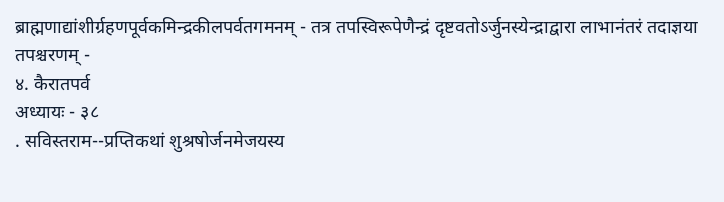ब्राह्मणाद्यांशीर्ग्रहणपूर्वकमिन्द्रकीलपर्वतगमनम् - तत्र तपस्विरूपेणैन्द्रं दृष्टवतोऽर्जुनस्येन्द्राद्वारा लाभानंतरं तदाज्ञया तपश्चरणम् -
४. कैरातपर्व
अध्यायः - ३८
. सविस्तराम--प्रप्तिकथां शुश्रषोर्जनमेजयस्य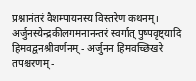प्रश्नानंतरं वैशम्पायनस्य विस्तरेण कथनम्। अर्जुनस्येन्द्रकीलगमनानन्तरं स्वर्गात् पुष्पवृष्ट्यादि हिमवद्वनश्रीवर्णनम् - अर्जुनन हिमवच्छिखरे तपश्चरणम् -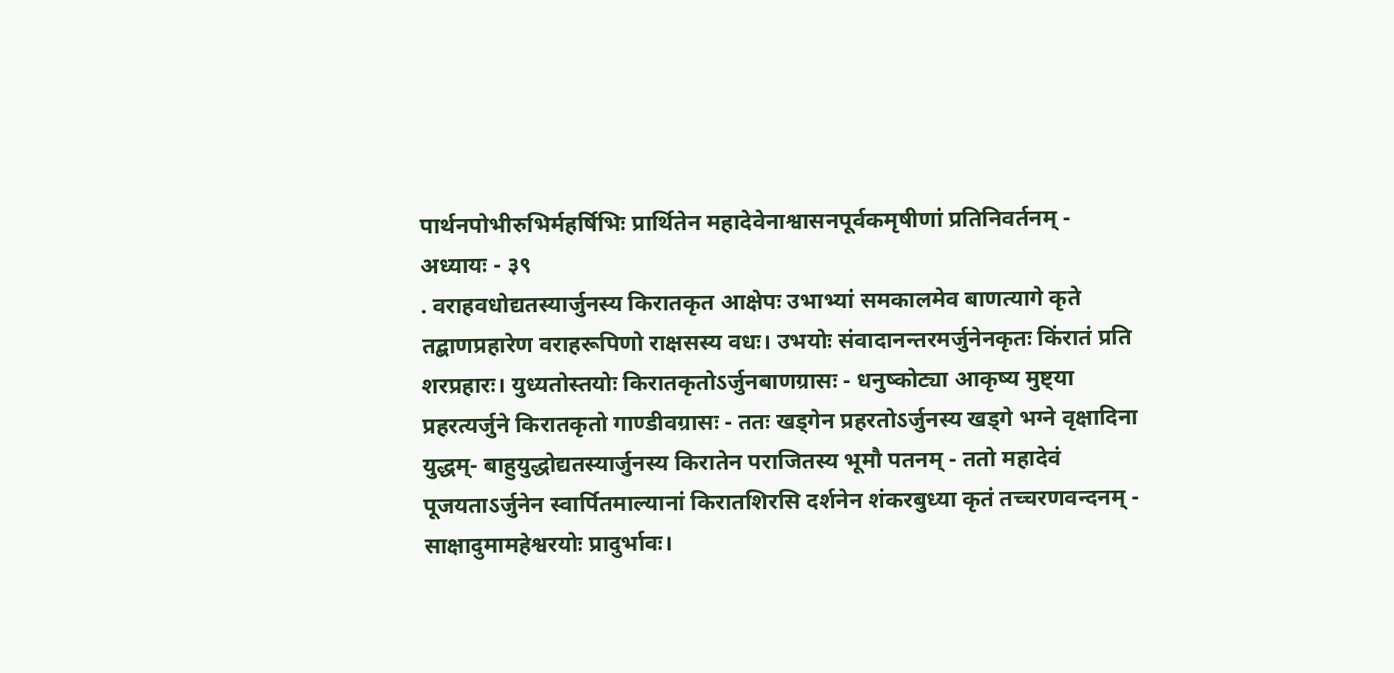पार्थनपोभीरुभिर्महर्षिभिः प्रार्थितेन महादेवेनाश्वासनपूर्वकमृषीणां प्रतिनिवर्तनम् -
अध्यायः - ३९
. वराहवधोद्यतस्यार्जुनस्य किरातकृत आक्षेपः उभाभ्यां समकालमेव बाणत्यागे कृते तद्बाणप्रहारेण वराहरूपिणो राक्षसस्य वधः। उभयोः संवादानन्तरमर्जुनेनकृतः किंरातं प्रति शरप्रहारः। युध्यतोस्तयोः किरातकृतोऽर्जुनबाणग्रासः - धनुष्कोट्या आकृष्य मुष्ट्या प्रहरत्यर्जुने किरातकृतो गाण्डीवग्रासः - ततः खड्गेन प्रहरतोऽर्जुनस्य खड्गे भग्ने वृक्षादिना युद्धम्- बाहुयुद्धोद्यतस्यार्जुनस्य किरातेन पराजितस्य भूमौ पतनम् - ततो महादेवं पूजयताऽर्जुनेन स्वार्पितमाल्यानां किरातशिरसि दर्शनेन शंकरबुध्या कृतं तच्चरणवन्दनम् - साक्षादुमामहेश्वरयोः प्रादुर्भावः।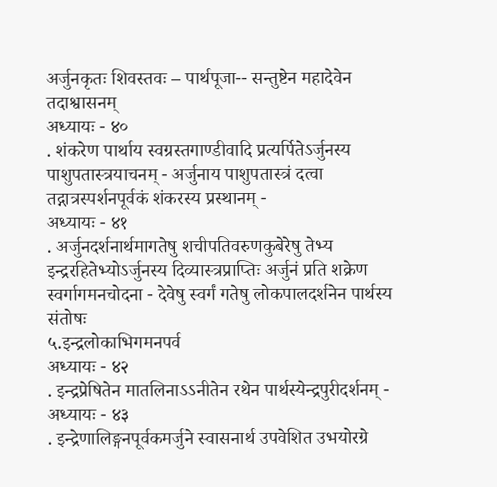अर्जुनकृतः शिवस्तवः – पार्थपूजा-- सन्तुष्टेन महादेवेन तदाश्वासनम्
अध्यायः - ४०
. शंकरेण पार्थाय स्वग्रस्तगाण्डीवादि प्रत्यर्पितेऽर्जुनस्य पाशुपतास्त्रयाचनम् - अर्जुनाय पाशुपतास्त्रं दत्वा तद्गात्रस्पर्शनपूर्वकं शंकरस्य प्रस्थानम् -
अध्यायः - ४१
. अर्जुनदर्शनार्थमागतेषु शचीपतिवरुणकुबेरेषु तेभ्य इन्द्ररहितेभ्योऽर्जुनस्य दिव्यास्त्रप्राप्तिः अर्जुनं प्रति शक्रेण स्वर्गागमनचोदना - देवेषु स्वर्गं गतेषु लोकपालदर्शनेन पार्थस्य संतोषः
५.इन्द्रलोकाभिगमनपर्व
अध्यायः - ४२
. इन्द्रप्रेषितेन मातलिनाऽऽनीतेन रथेन पार्थस्येन्द्रपुरीदर्शनम् -
अध्यायः - ४३
. इन्द्रेणालिङ्गनपूर्वकमर्जुने स्वासनार्थ उपवेशित उभयोरग्रे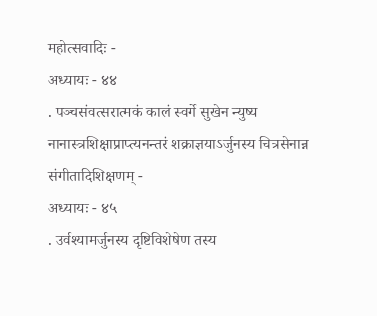महोत्सवादिः -
अध्यायः - ४४
. पञ्चसंवत्सरात्मकं कालं स्वर्गे सुखेन न्युष्य नानास्त्रशिक्षाप्राप्त्यनन्तरं शक्राज्ञयाऽर्जुनस्य चित्रसेनान्न संगीतादिशिक्षणम् -
अध्यायः - ४५
. उर्वश्यामर्जुनस्य दृष्टिविशेषेण तस्य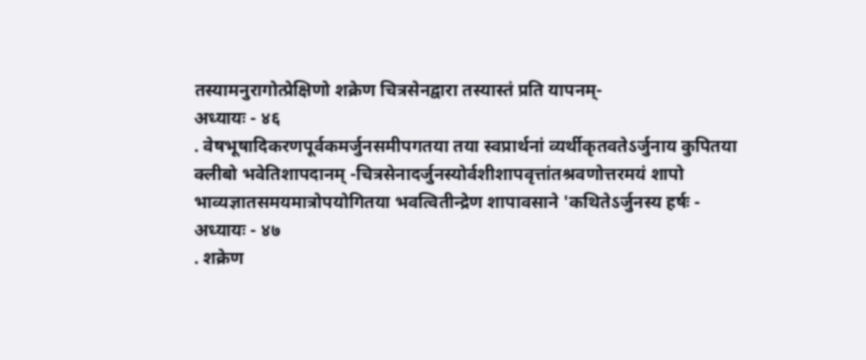तस्यामनुरागोत्प्रेक्षिणो शक्रेण चित्रसेनद्वारा तस्यास्तं प्रति यापनम्-
अध्यायः - ४६
. वेषभूषादिकरणपूर्वकमर्जुनसमीपगतया तया स्वप्रार्थनां व्यर्थीकृतवतेऽर्जुनाय कुपितया क्लीबो भवेतिशापदानम् -चित्रसेनादर्जुनस्योर्वशीशापवृत्तांतश्रवणोत्तरमयं शापो भाव्यज्ञातसमयमात्रोपयोगितया भवत्वितीन्द्रेण शापावसाने 'कथितेऽर्जुनस्य हर्षः -
अध्यायः - ४७
. शक्रेण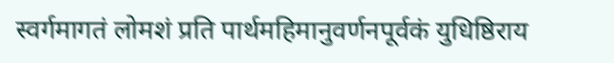स्वर्गमागतं लोमशं प्रति पार्थमहिमानुवर्णनपूर्वकं युधिष्ठिराय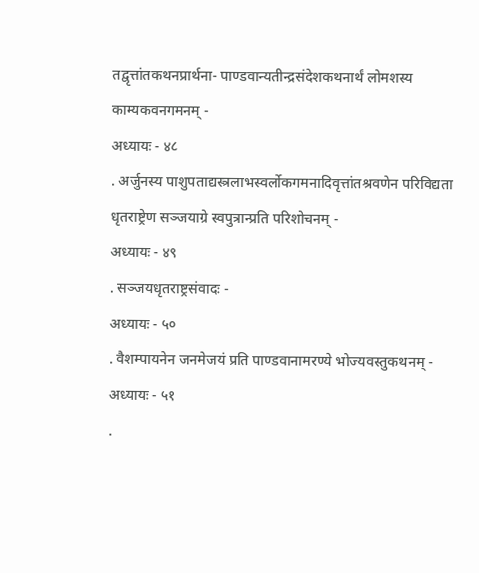तद्वृत्तांतकथनप्रार्थना- पाण्डवान्यतीन्द्रसंदेशकथनार्थं लोमशस्य काम्यकवनगमनम् -
अध्यायः - ४८
. अर्जुनस्य पाशुपताद्यस्त्रलाभस्वर्लोकगमनादिवृत्तांतश्रवणेन परिविद्यता धृतराष्ट्रेण सञ्जयाग्रे स्वपुत्रान्प्रति परिशोचनम् -
अध्यायः - ४९
. सञ्जयधृतराष्ट्रसंवादः -
अध्यायः - ५०
. वैशम्पायनेन जनमेजयं प्रति पाण्डवानामरण्ये भोज्यवस्तुकथनम् -
अध्यायः - ५१
.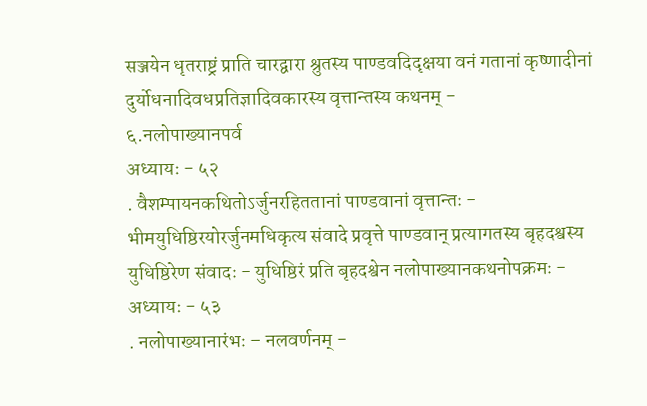सञ्जयेन धृतराष्ट्रं प्राति चारद्वारा श्रुतस्य पाण्डवदिदृक्षया वनं गतानां कृष्णादीनां दुर्योधनादिवधप्रतिज्ञादिवकारस्य वृत्तान्तस्य कथनम् -
६.नलोपाख्यानपर्व
अध्यायः - ५२
. वैशम्पायनकथितोऽर्जुनरहिततानां पाण्डवानां वृत्तान्तः - भीमयुधिष्ठिरयोरर्जुनमधिकृत्य संवादे प्रवृत्ते पाण्डवान् प्रत्यागतस्य बृहदश्वस्य युधिष्ठिरेण संवादः - युधिष्ठिरं प्रति बृहदश्वेन नलोपाख्यानकथनोपक्रमः -
अध्यायः - ५३
. नलोपाख्यानारंभः – नलवर्णनम् -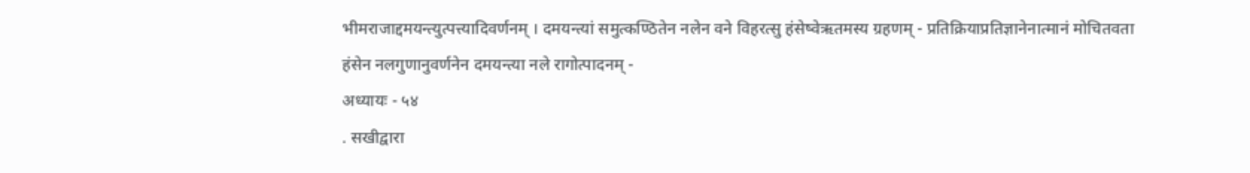भीमराजाद्दमयन्त्युत्पत्त्यादिवर्णनम् । दमयन्त्यां समुत्कण्ठितेन नलेन वने विहरत्सु हंसेष्वेऋतमस्य ग्रहणम् - प्रतिक्रियाप्रतिज्ञानेनात्मानं मोचितवता हंसेन नलगुणानुवर्णनेन दमयन्त्या नले रागोत्पादनम् -
अध्यायः - ५४
. सखीद्वारा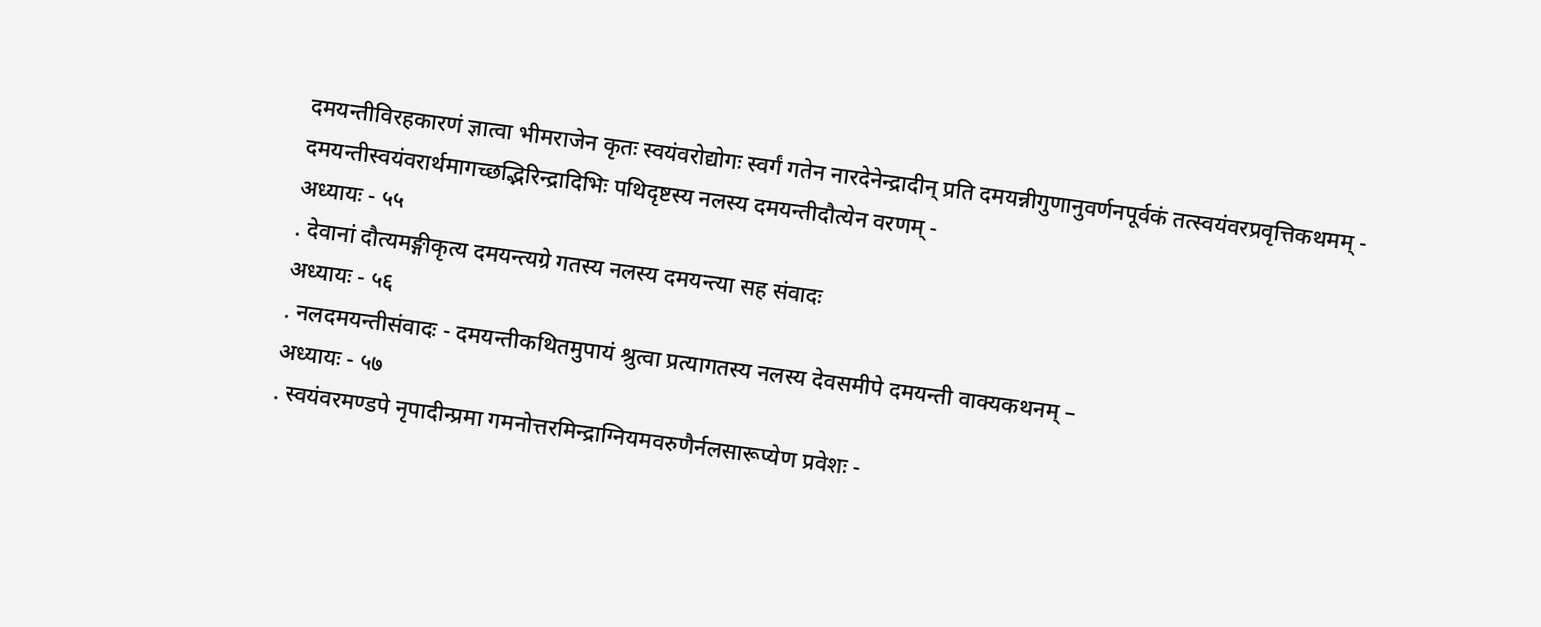दमयन्तीविरहकारणं ज्ञात्वा भीमराजेन कृतः स्वयंवरोद्योगः स्वर्गं गतेन नारदेनेन्द्रादीन् प्रति दमयन्नीगुणानुवर्णनपूर्वकं तत्स्वयंवरप्रवृत्तिकथमम् - दमयन्तीस्वयंवरार्थमागच्छद्भिरिन्द्रादिभिः पथिदृष्टस्य नलस्य दमयन्तीदौत्येन वरणम् -
अध्यायः - ५५
. देवानां दौत्यमङ्गीकृत्य दमयन्त्यग्रे गतस्य नलस्य दमयन्त्या सह संवादः
अध्यायः - ५६
. नलदमयन्तीसंवादः - दमयन्तीकथितमुपायं श्रुत्वा प्रत्यागतस्य नलस्य देवसमीपे दमयन्ती वाक्यकथनम् –
अध्यायः - ५७
. स्वयंवरमण्डपे नृपादीन्प्रमा गमनोत्तरमिन्द्राग्नियमवरुणैर्नलसारूप्येण प्रवेशः -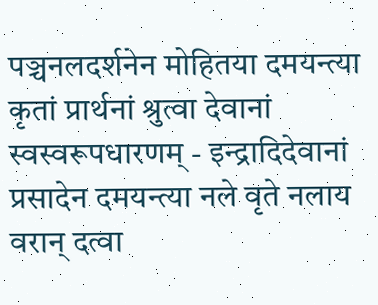पञ्चनलदर्शनेन मोहितया दमयन्त्या कृतां प्रार्थनां श्रुत्वा देवानां स्वस्वरूपधारणम् - इन्द्रादिदेवानां प्रसादेन दमयन्त्या नले वृते नलाय वरान् दत्वा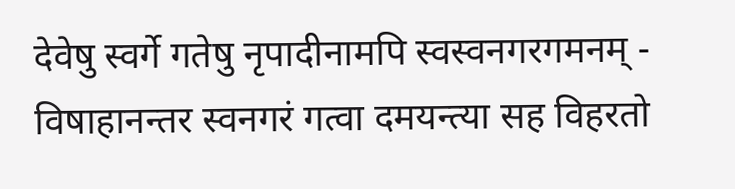देवेषु स्वर्गे गतेषु नृपादीनामपि स्वस्वनगरगमनम् - विषाहानन्तर स्वनगरं गत्वा दमयन्त्या सह विहरतो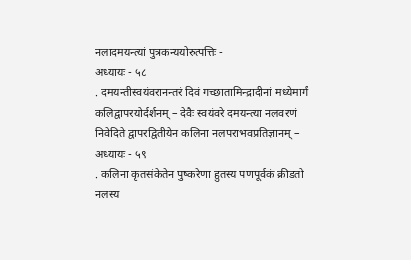नलादमयन्त्यां पुत्रकन्ययोरुत्पत्तिः -
अध्यायः - ५८
. दमयन्तीस्वयंवरानन्तरं दिवं गच्छातामिन्द्रादीनां मध्येमार्गं कलिद्वापरयोर्दर्शनम् – देवैः स्वयंवरे दमयन्त्या नलवरणं निवेदिते द्वापरद्वितीयेन कलिना नलपराभवप्रतिज्ञानम् –
अध्यायः - ५९
. कलिना कृतसंकेतेन पुष्करेणा हुतस्य पणपूर्वकं क्रीडतो नलस्य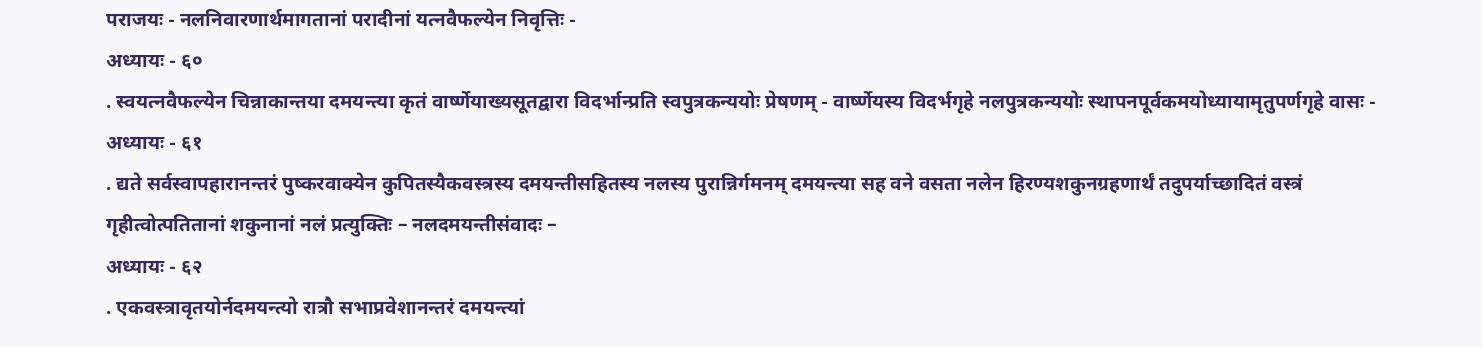पराजयः - नलनिवारणार्थमागतानां परादीनां यत्नवैफल्येन निवृत्तिः -
अध्यायः - ६०
. स्वयत्नवैफल्येन चिन्नाकान्तया दमयन्त्या कृतं वार्ष्णेयाख्यसूतद्वारा विदर्भान्प्रति स्वपुत्रकन्ययोः प्रेषणम् - वार्ष्णेयस्य विदर्भगृहे नलपुत्रकन्ययोः स्थापनपूर्वकमयोध्यायामृतुपर्णगृहे वासः -
अध्यायः - ६१
. द्यते सर्वस्वापहारानन्तरं पुष्करवाक्येन कुपितस्यैकवस्त्रस्य दमयन्तीसहितस्य नलस्य पुरान्निर्गमनम् दमयन्त्या सह वने वसता नलेन हिरण्यशकुनग्रहणार्थं तदुपर्याच्छादितं वस्त्रं गृहीत्वोत्पतितानां शकुनानां नलं प्रत्युक्तिः – नलदमयन्तीसंवादः –
अध्यायः - ६२
. एकवस्त्रावृतयोर्नदमयन्त्यो रात्रौ सभाप्रवेशानन्तरं दमयन्त्यां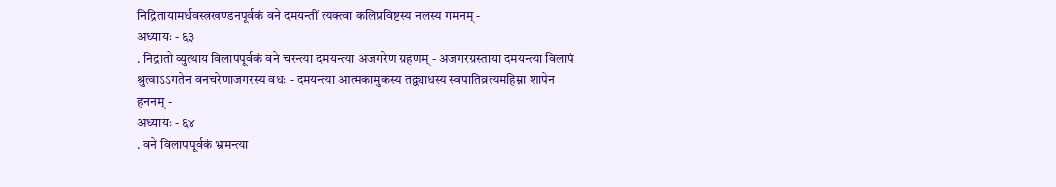निद्रितायामर्धवस्त्रखण्डनपूर्वकं वने दमयन्तीं त्यक्त्वा कलिप्रविष्टस्य नलस्य गमनम् -
अध्यायः - ६३
. निद्रातो व्युत्थाय विलापपूर्वकं वने चरन्त्या दमयन्त्या अजगरेण ग्रहणम् - अजगरग्रस्ताया दमयन्त्या विलापं श्रुत्वाऽऽगतेन वनचरेणाजगरस्य वधः - दमयन्त्या आत्मकामुकस्य तद्व्याधस्य स्वपातिव्रत्यमहिम्ना शापेन हननम् -
अध्यायः - ६४
. वने विलापपूर्वकं भ्रमन्त्या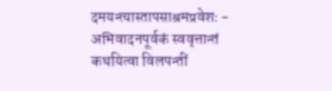दमयन्त्यास्तापसाश्रमप्रवेशः - अभिवादनपूर्वकं स्ववृत्तान्तं कथयित्वा विलपन्तीं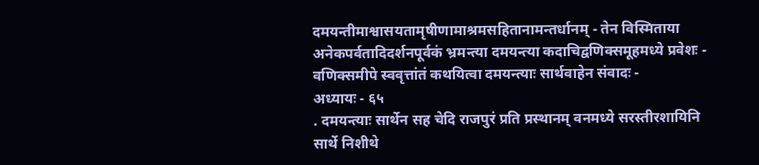दमयन्तीमाश्वासयतामृषीणामाश्रमसहितानामन्तर्धानम् - तेन विस्मिताया अनेकपर्वतादिदर्शनपूर्वकं भ्रमन्त्या दमयन्त्या कदाचिद्वणिक्समूहमध्ये प्रवेशः - वणिक्समीपे स्ववृत्तांतं कथयित्वा दमयन्त्याः सार्थवाहेन संवादः -
अध्यायः - ६५
. दमयन्त्याः सार्थेन सह चेदि राजपुरं प्रति प्रस्थानम् वनमध्ये सरस्तीरशायिनि सार्थे निशीथे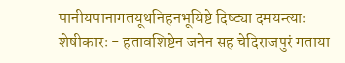पानीयपानागतयूथनिहनभूयिष्टे दिष्ट्या दमयन्त्याः शेषीकारः - हतावशिष्टेन जनेन सह चेदिराजपुरं गताया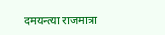दमयन्त्या राजमात्रा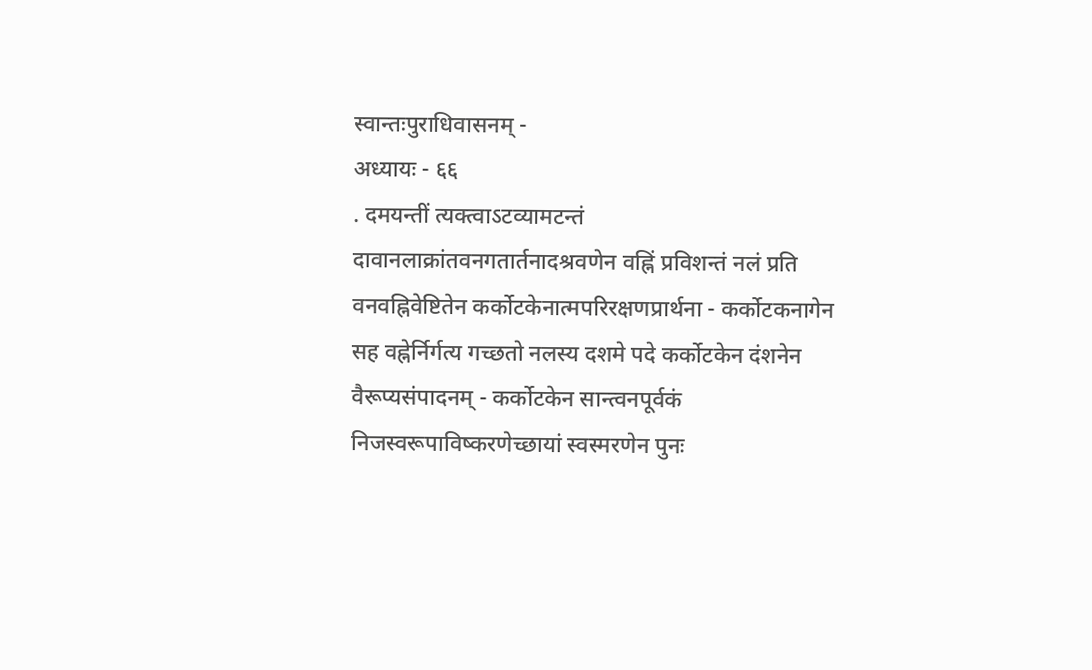स्वान्तःपुराधिवासनम् -
अध्यायः - ६६
. दमयन्तीं त्यक्त्वाऽटव्यामटन्तं दावानलाक्रांतवनगतार्तनादश्रवणेन वह्निं प्रविशन्तं नलं प्रति वनवह्निवेष्टितेन कर्कोटकेनात्मपरिरक्षणप्रार्थना - कर्कोटकनागेन सह वह्नेर्निर्गत्य गच्छतो नलस्य दशमे पदे कर्कोटकेन दंशनेन वैरूप्यसंपादनम् - कर्कोटकेन सान्त्वनपूर्वकं निजस्वरूपाविष्करणेच्छायां स्वस्मरणेन पुनः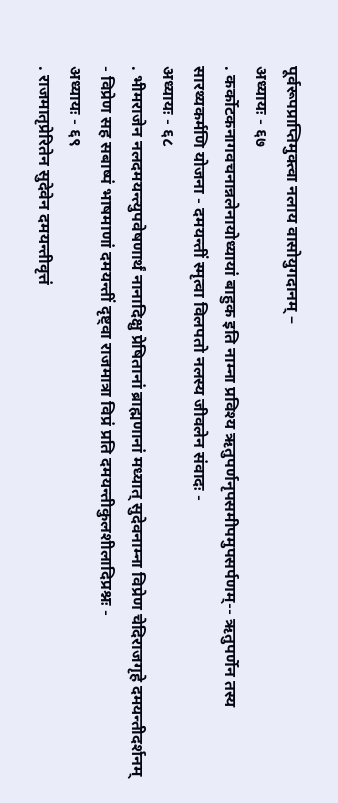पूर्वरूपप्राप्तिमुक्त्वा नलाय वासोयुगदानम् –
अध्यायः - ६७
. कर्कोटकनागवचनान्नलेनायोध्यायां बाहुक इति नाम्ना प्रविश्य ऋतुपर्णनृपसमीपमुपसर्पणम्-- ऋतुपर्णेन तस्य सारथ्यकर्मणि योजना - दमयन्तीं स्मृत्वा विलपतो नलस्य जीवलेन संवादः -
अध्यायः - ६८
. भीमराजेन नलदमयन्त्युपवेषणार्थं नानादिक्षु प्रेषितानां ब्राह्मणानां मध्यात् सुदेवनाम्ना विप्रेण चेदिराजगृहे दमयन्तीदर्शनम् - विप्रेण सह सबाष्पं भाषमाणां दमयन्तीं दृष्ट्वा राजमात्रा विप्रं प्रति दमयन्तीकुलशीलादिप्रश्नः -
अध्यायः - ६९
. राजमातृप्रेरितेन सुदेवेन दमयन्तीवृत्तं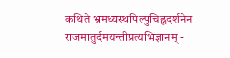कथिते भ्रमध्यस्थपिल्पुचिह्नदर्शनेन राजमातुर्दमयन्तीप्रत्यभिज्ञानम् -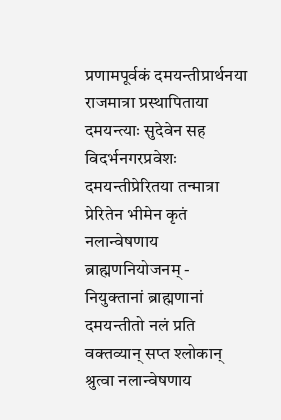प्रणामपूर्वकं दमयन्तीप्रार्थनया राजमात्रा प्रस्थापिताया दमयन्त्याः सुदेवेन सह विदर्भनगरप्रवेशः दमयन्तीप्रेरितया तन्मात्रा प्रेरितेन भीमेन कृतं नलान्वेषणाय ब्राह्मणनियोजनम् - नियुक्तानां ब्राह्मणानां दमयन्तीतो नलं प्रति वक्तव्यान् सप्त श्लोकान् श्रुत्वा नलान्वेषणाय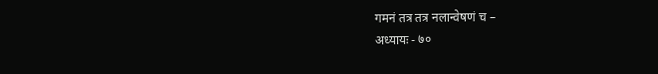गमनं तत्र तत्र नलान्वेषणं च –
अध्यायः - ७०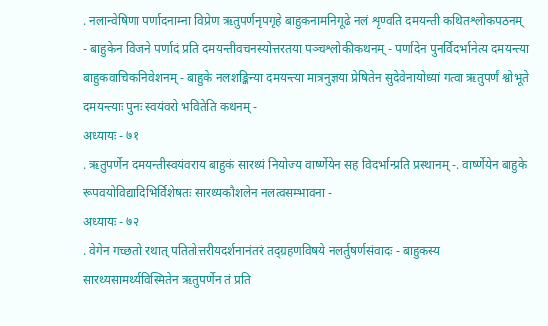. नलान्वेषिणा पर्णादनाम्ना विप्रेण ऋतुपर्णनृपगृहे बाहुकनामनिगूढे नलं शृण्वति दमयन्ती कथितश्लोकपठनम् - बाहुकेन विजने पर्णादं प्रति दमयन्तीवचनस्योत्तरतया पञ्चश्लोकीकथनम् - पर्णादेन पुनर्विदर्भानेत्य दमयन्त्या बाहुकवाचिकनिवेशनम् - बाहुके नलशङ्किन्या दमयन्त्या मात्रनुज्ञया प्रेषितेन सुदेवेनायोध्यां गत्वा ऋतुपर्णं श्वोभूते दमयन्त्याः पुनः स्वयंवरो भवितेति कथनम् -
अध्यायः - ७१
. ऋतुपर्णेन दमयन्तीस्वयंवराय बाहुकं सारथ्यं नियोज्य वार्ष्णेयेन सह विदर्भान्प्रति प्रस्थानम् -. वार्ष्णेयेन बाहुके रूपवयोविद्यादिभिर्विशेषतः सारथ्यकौशलेन नलत्वसम्भावना -
अध्यायः - ७२
. वेगेन गच्छतो रथात् पतितोत्तरीयदर्शनानंतरं तद्ग्रहणविषये नलर्तुषर्णसंवादः - बाहुकस्य सारथ्यसामर्थ्यविस्मितेन ऋतुपर्णेन तं प्रति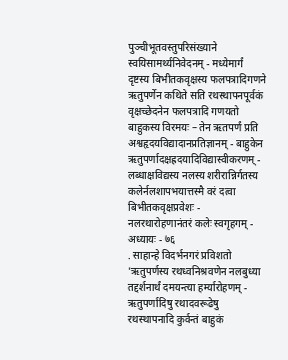पुञ्चीभूतवस्तुपरिसंख्याने स्वयिसामर्थ्यनिवेदनम् - मध्येमार्गं दृष्टस्य बिभीतकवृक्षस्य फलपत्रादिगणने ऋतुपर्णेन कथिते सति रथस्थापनपूर्वकं वृक्षच्छेदनेन फलपत्रादि गणयतो बाहुकस्य विरमयः – तेन ऋतपर्णं प्रति अश्वहृदयविद्यादानप्रतिज्ञानम् - बाहुकेन ऋतुपर्णादक्षह्रदयादिविद्यास्वीकरणम् - लब्धाक्षविद्यस्य नलस्य शरीरान्निर्गतस्य कलेर्नलशापभयात्तस्मै वरं दत्वा बिभीतकवृक्षप्रवेशः - नलरथारोहणानंतरं कलेः स्वगृहगम् -
अध्यायः - ७६
. साहान्हे विदर्भनगरं प्रविशतो 'ऋतुपर्णस्य रथध्वनिश्रवणेन नलबुध्या तद्दर्शनार्थं दमयन्त्या हर्म्यारोहणम् - ऋतुपर्णादिषु रथादवरूढेषु रथस्थापनादि कुर्वन्तं बाहुकं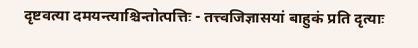दृष्टवत्या दमयन्त्याश्चिन्तोत्पत्तिः - तत्त्वजिज्ञासयां बाहुकं प्रति दृत्याः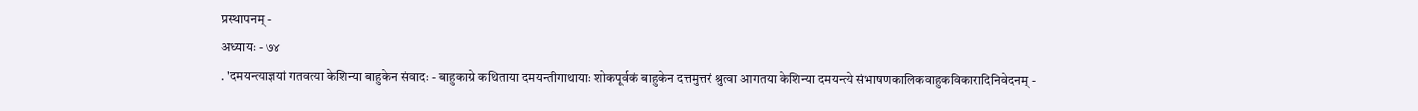प्रस्थापनम् -
अध्यायः - ७४
. 'दमयन्त्याज्ञयां गतवत्या केशिन्या बाहुकेन संवादः - बाहुकाग्रे कथिताया दमयन्तीगाथायाः शोकपूर्वकं बाहुकेन दत्तमुत्तरं श्रुत्वा आगतया केशिन्या दमयन्त्ये संभाषणकालिकवाहुकविकारादिनिवेदनम् -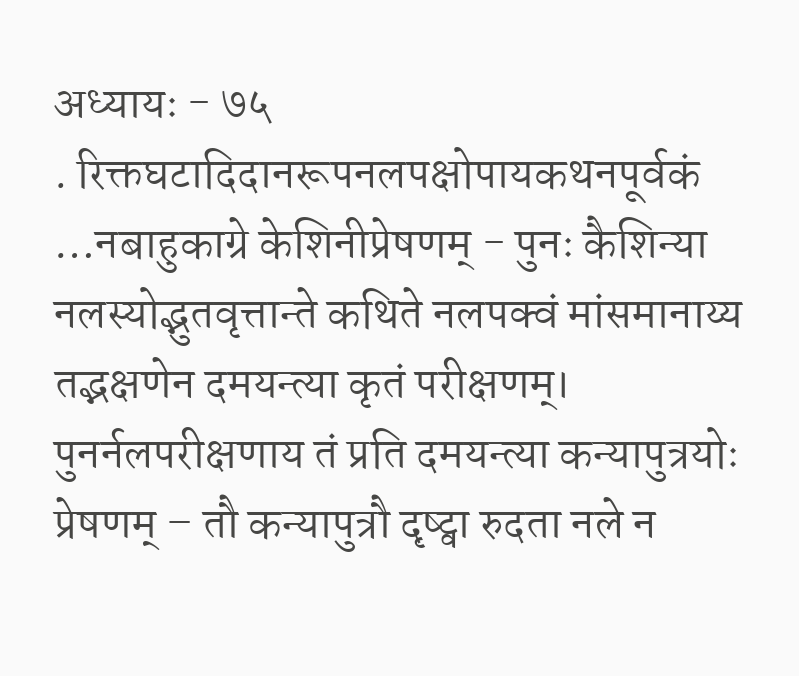अध्यायः - ७५
. रिक्तघटादिदानरूपनलपक्षोपायकथनपूर्वकं …नबाहुकाग्रे केशिनीप्रेषणम् - पुनः कैशिन्या नलस्योद्भुतवृत्तान्ते कथिते नलपक्वं मांसमानाय्य तद्भक्षणेन दमयन्त्या कृतं परीक्षणम्। पुनर्नलपरीक्षणाय तं प्रति दमयन्त्या कन्यापुत्रयोः प्रेषणम् – तौ कन्यापुत्रौ दृष्ट्वा रुदता नले न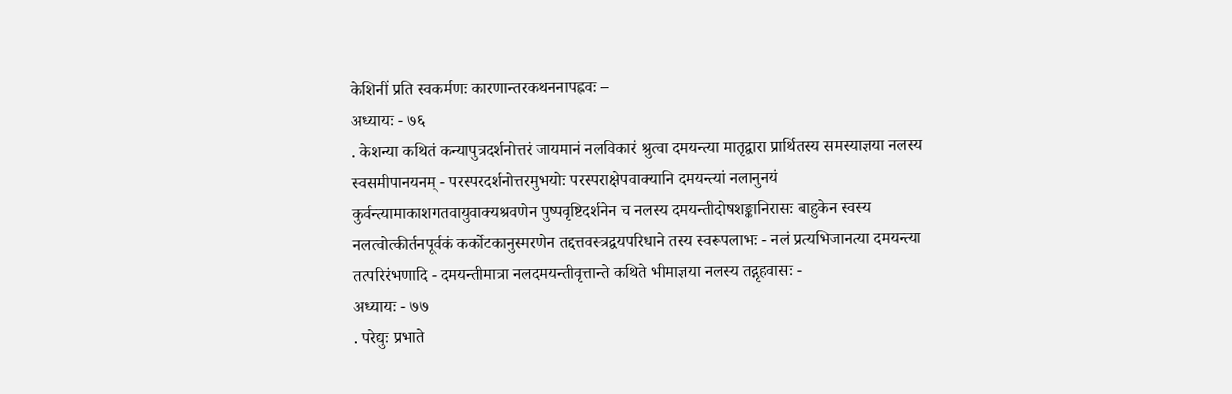केशिनीं प्रति स्वकर्मणः कारणान्तरकथननापह्नवः –
अध्यायः - ७६
. केशन्या कथितं कन्यापुत्रदर्शनोत्तरं जायमानं नलविकारं श्रुत्वा दमयन्त्या मातृद्वारा प्रार्थितस्य समस्याज्ञया नलस्य स्वसमीपानयनम् - परस्परदर्शनोत्तरमुभयोः परस्पराक्षेपवाक्यानि दमयन्त्यां नलानुनयं कुर्वन्त्यामाकाशगतवायुवाक्यश्रवणेन पुष्पवृष्टिदर्शनेन च नलस्य दमयन्तीदोषशङ्कानिरासः बाहुकेन स्वस्य नलत्वोत्कीर्तनपूर्वकं कर्कोटकानुस्मरणेन तद्दत्तवस्त्रद्वयपरिधाने तस्य स्वरूपलाभः - नलं प्रत्यभिजानत्या दमयन्त्या तत्परिरंभणादि - दमयन्तीमात्रा नलदमयन्तीवृत्तान्ते कथिते भीमाज्ञया नलस्य तद्गृहवासः -
अध्यायः - ७७
. परेद्युः प्रभाते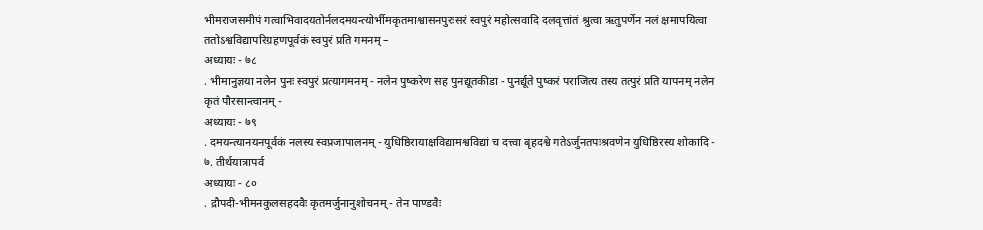भीमराजसमीपं गत्वाभिवादयतोर्नलदमयन्त्योर्भीमकृतमाश्वासनपुरःसरं स्वपुरं महोत्सवादि दलवृत्तांतं श्रुत्वा ऋतुपर्णेन नलं क्षमापयित्वा ततोऽश्वविद्यापरिग्रहणपूर्वकं स्वपुरं प्रति गमनम् –
अध्यायः - ७८
. भीमानुज्ञया नलेन पुनः स्वपुरं प्रत्यागमनम् - नलेन पुष्करेण सह पुनद्यूतकीडा - पुनर्द्यूते पुष्करं पराजित्य तस्य तत्पुरं प्रति यापनम् नलेन कृतं पौरसान्त्वानम् -
अध्यायः - ७९
. दमयन्त्यानयनपूर्वकं नलस्य स्वप्रजापालनम् - युधिष्ठिरायाक्षविद्यामश्वविद्यां च दत्त्वा बृहदश्वे गतेऽर्जुनतपःश्रवणेन युधिष्ठिरस्य शोकादि -
७. तीर्थयात्रापर्व
अध्यायः - ८०
. द्रौपदी-भीमनकुलसहदवैः कृतमर्जुनानुशोचनम् - तेन पाण्डवैः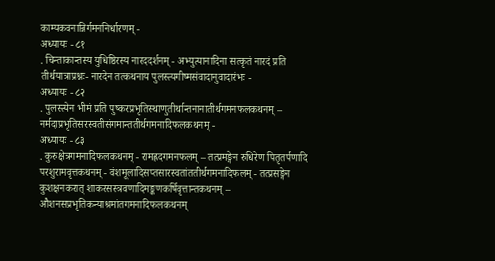काम्यकवनान्निर्गमननिर्धारणम् -
अध्यायः - ८१
. चिन्ताकान्तस्य युधिष्ठिरस्य नारददर्शनम् - अभ्युत्यानादिना सत्कृतं नारदं प्रति तीर्थयात्राप्रश्नः- नारदेन तत्कथनाय पुलस्त्यगीष्मसंवादानुवादारंभः -
अध्यायः - ८२
. पुलस्त्येन भीमं प्रति पुष्करप्रभृतिस्थाणुतीर्थान्तनानातीर्थगमनफलकथनम् – नर्मदाप्रभृतिसरस्वतीसंगमान्ततीर्थगमनादिफलकथनम् -
अध्यायः - ८३
. कुरुक्षेत्रगमनादिफलकथनम् - रामह्रदगमनफलम् – तत्प्रमङ्गेन रुधिरेण पितृतर्पणादि परशुरामवृत्तकथनम् - वंशमूलादिसप्तसारस्वतांततीर्थगमनादिफलम् - तत्प्रसङ्गेन कुशक्षनकरात् शाकरसस्त्रवणादिमङ्कणकर्षिवृत्तान्तकथनम् – औशनसप्रभृतिकन्याश्रमांतगमनादिफलकथनम्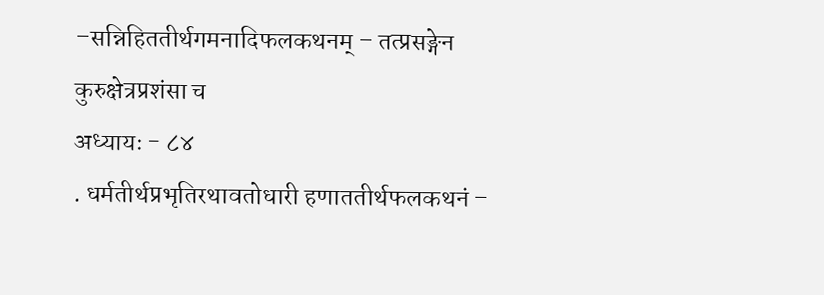–सन्निहिततीर्थगमनादिफलकथनम् – तत्प्रसङ्गेन कुरुक्षेत्रप्रशंसा च
अध्यायः - ८४
. धर्मतीर्थप्रभृतिरथावतोधारी हणाततीर्थफलकथनं –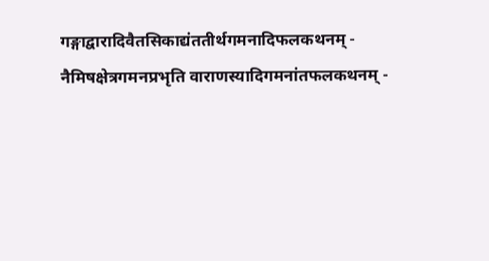गङ्गाद्वारादिवैतसिकाद्यंततीर्थगमनादिफलकथनम् - नैमिषक्षेत्रगमनप्रभृति वाराणस्यादिगमनांतफलकथनम् -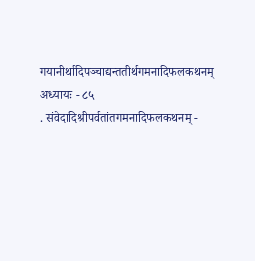गयानीर्थादिपञ्चाद्यन्ततीर्थगमनादिफलकथनम्
अध्यायः - ८५
. संवेदादिश्रीपर्वतांतगमनादिफलकथनम् -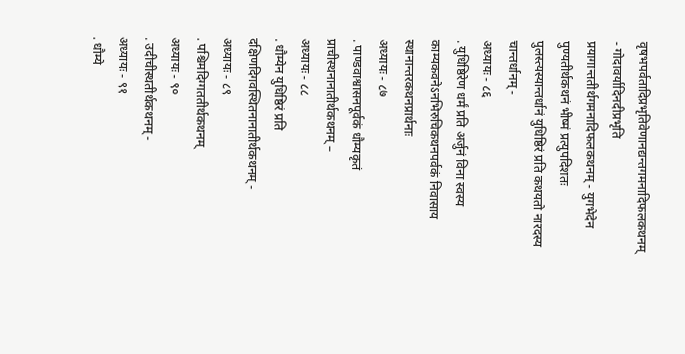वृषभपर्वतादिप्रभृतिवेणानद्यन्तगमनादिफलकथनम् - गोदावर्यादिनदीप्रभृति प्रयागान्ततीर्थगमनादिफलकथनम् - युगभेदेन पुण्यतीर्थकथनं भीष्मं प्रत्युपदिशतः पुलस्त्यस्यान्तर्धानं युधिष्ठिरं प्रति कथयतो नारदस्य चान्तर्धानम् -
अध्यायः - ८६
. युधिष्ठिरेण धर्मं प्रति अर्जुनं विना स्वस्य काम्यकवनेऽनभिरुचिकथनपर्वकं निवासाय स्थानान्तरकथनप्रार्थनाः
अध्यायः - ८७
. पाण्डवाश्वासनपूर्वकं धौम्यकृतं प्राचीस्थनानातीर्थकथनम् –
अध्यायः - ८८
. धौम्येन युधिष्ठिरं प्रति दक्षिणदिगवस्थितनानातीर्थकथनम् -
अध्यायः - ८९
. पश्चिमदिग्गततीर्थकथनम्
अध्यायः - ९०
. उदीचीस्थतीर्थकथनम् -
अध्यायः - ९१
. धौम्ये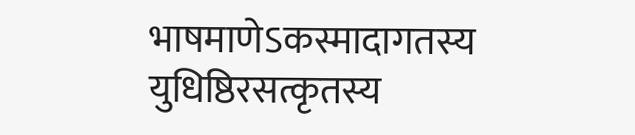भाषमाणेऽकस्मादागतस्य युधिष्ठिरसत्कृतस्य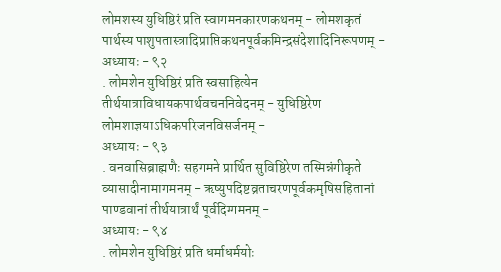लोमशस्य युधिष्ठिरं प्रति स्वागमनकारणकथनम् - लोमशकृतं पार्थस्य पाशुपतास्त्रादिप्राप्तिकथनपूर्वकमिन्द्रसंदेशादिनिरूपणम् -
अध्यायः - ९२
. लोमशेन युधिष्ठिरं प्रति स्वसाहित्येन तीर्थयात्राविधायकपार्थवचननिवेदनम् - युधिष्ठिरेण लोमशाज्ञयाऽधिकपरिजनविसर्जनम् -
अध्यायः - ९३
. वनवासिब्राह्मणैः सहगमने प्रार्थित सुविष्ठिरेण तस्मिन्नंगीकृते व्यासादीनामागमनम् - ऋष्युपदिष्टव्रताचरणपूर्वकमृषिसहितानां पाण्डवानां तीर्थयात्रार्थं पूर्वदिग्गमनम् -
अध्यायः - ९४
. लोमशेन युधिष्ठिरं प्रति धर्माधर्मयोः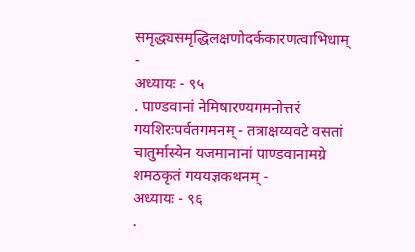समृद्ध्यसमृद्धिलक्षणोदर्ककारणत्वाभिधाम् -
अध्यायः - ९५
. पाण्डवानां नेमिषारण्यगमनोत्तरं गयशिरःपर्वतगमनम् - तत्राक्षय्यवटे वसतां चातुर्मास्येन यजमानानां पाण्डवानामग्रे शमठकृतं गययज्ञकथनम् -
अध्यायः - ९६
.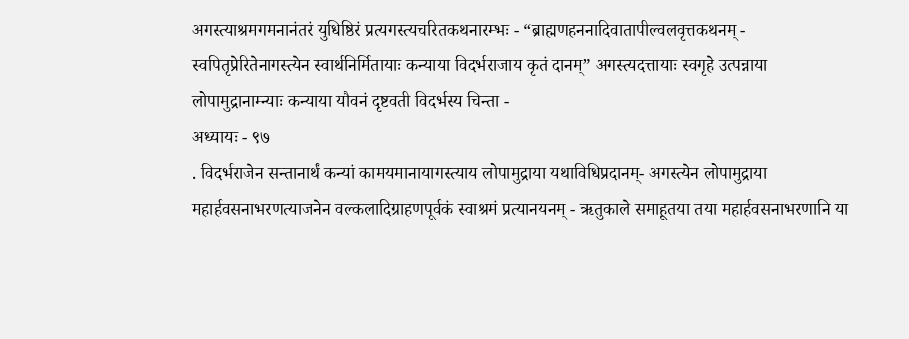अगस्त्याश्रमगमनानंतरं युधिष्ठिरं प्रत्यगस्त्यचरितकथनारम्भः - “ब्राह्मणहननादिवातापील्वलवृत्तकथनम् - स्वपितृप्रेरितेनागस्त्येन स्वार्थनिर्मितायाः कन्याया विदर्भराजाय कृतं दानम्” अगस्त्यदत्तायाः स्वगृहे उत्पन्नाया लोपामुद्रानाम्न्याः कन्याया यौवनं दृष्टवती विदर्भस्य चिन्ता -
अध्यायः - ९७
. विदर्भराजेन सन्तानार्थं कन्यां कामयमानायागस्त्याय लोपामुद्राया यथाविधिप्रदानम्- अगस्त्येन लोपामुद्राया महार्हवसनाभरणत्याजनेन वल्कलादिग्राहणपूर्वकं स्वाश्रमं प्रत्यानयनम् - ऋतुकाले समाहूतया तया महार्हवसनाभरणानि या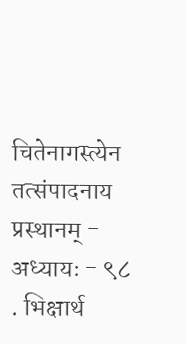चितेनागस्त्येन तत्संपादनाय प्रस्थानम् -
अध्यायः - ९८
. भिक्षार्थ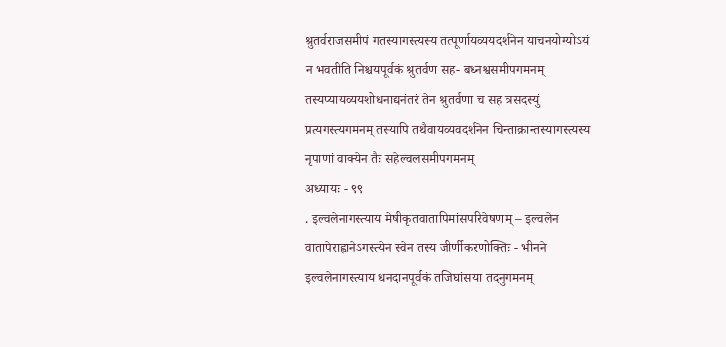श्रुतर्वराजसमीपं गतस्यागस्त्यस्य तत्पूर्णायव्ययदर्शनेन याचनयोग्योऽयं न भवतीति निश्चयपूर्वकं श्रुतर्वण सह- बध्नश्वसमीपगमनम् तस्यप्यायव्ययशोधनाद्यनंतरं तेन श्रुतर्वणा च सह त्रसदस्युं प्रत्यगस्त्यगमनम् तस्यापि तथैवायव्यवदर्शनेन चिन्ताक्रान्तस्यागस्त्यस्य नृपाणां वाक्येन तैः सहेल्वलसमीपगमनम्
अध्यायः - ९९
. इल्वलेनागस्त्याय मेषीकृतवातापिमांसपरिवेषणम् – इल्वलेन वातापेराह्वानेऽगस्त्येन स्वेन तस्य जीर्णीकरणोक्तिः - भीनने इल्वलेनागस्त्याय धनदानपूर्वकं तजिघांसया तदनुगमनम्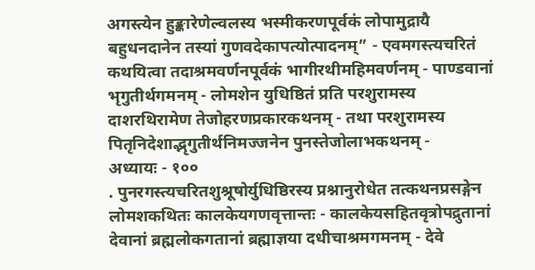अगस्त्येन हुङ्कारेणेल्वलस्य भस्मीकरणपूर्वकं लोपामुद्रायै बहुधनदानेन तस्यां गुणवदेकापत्योत्पादनम्” - एवमगस्त्यचरितं कथयित्वा तदाश्रमवर्णनपूर्वकं भागीरथीमहिमवर्णनम् - पाण्डवानां भृगुतीर्थगमनम् - लोमशेन युधिष्ठितं प्रति परशुरामस्य दाशरथिरामेण तेजोहरणप्रकारकथनम् - तथा परशुरामस्य पितृनिदेशाद्भृगुतीर्थनिमज्जनेन पुनस्तेजोलाभकथनम् -
अध्यायः - १००
. पुनरगस्त्यचरितशुश्रूषोर्युधिष्ठिरस्य प्रश्नानुरोधेत तत्कथनप्रसङ्गेन लोमशकथितः कालकेयगणवृत्तान्तः - कालकेयसहितवृत्रोपद्रुतानां देवानां ब्रह्मलोकगतानां ब्रह्माज्ञया दधीचाश्रमगमनम् - देवे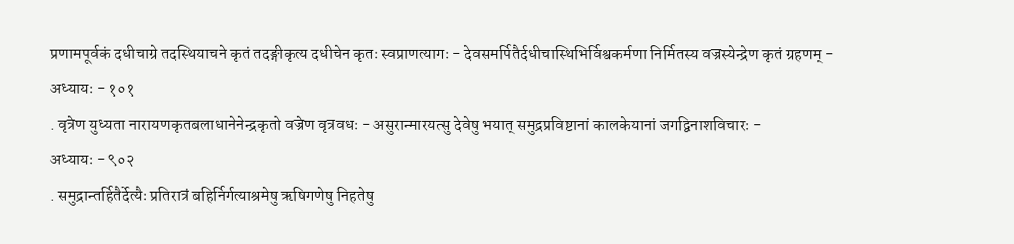प्रणामपूर्वकं दधीचाग्रे तदस्थियाचने कृतं तदङ्गीकृत्य दधीचेन कृतः स्वप्राणत्यागः - देवसमर्पितैर्दधीचास्थिभिर्विश्वकर्मणा निर्मितस्य वज्रस्येन्द्रेण कृतं ग्रहणम् -
अध्यायः - १०१
. वृत्रेण युध्यता नारायणकृतबलाधानेनेन्द्रकृतो वज्रेण वृत्रवधः - असुरान्मारयत्सु देवेषु भयात् समुद्रप्रविष्टानां कालकेयानां जगद्विनाशविचारः -
अध्यायः - ९०२
. समुद्रान्तर्हितैर्देत्यैः प्रतिरात्रं बहिर्निर्गत्याश्रमेषु ऋषिगणेषु निहतेषु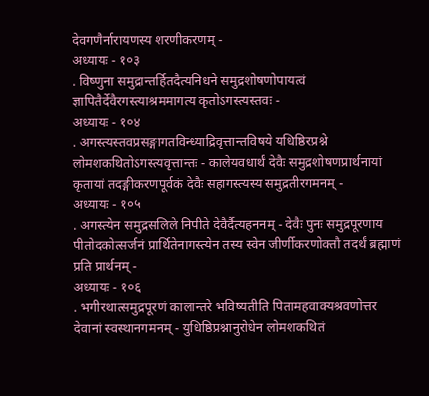देवगणैर्नारायणस्य शरणीकरणम् -
अध्यायः - १०३
. विष्णुना समुद्रान्तर्हितदैत्यनिधने समुद्रशोषणोपायत्वं ज्ञापितैर्देवैरगस्त्याश्रममागत्य कृतोऽगस्त्यस्तवः -
अध्यायः - १०४
. अगस्त्यस्तवप्रसङ्गागतविन्ध्याद्रिवृत्तान्तविषये यधिष्ठिरप्रश्ने लोमशकथितोऽगस्त्यवृत्तान्तः - कालेयवधार्थं देवैः समुद्रशोषणप्रार्थनायां कृतायां तदङ्गीकरणपूर्वकं देवैः सहागस्त्यस्य समुद्रतीरगमनम् -
अध्यायः - १०५
. अगस्त्येन समुद्रसलिले निपीते देवैर्दैत्यहननम् - देवैः पुनः समुद्रपूरणाय पीतोदकोत्सर्जनं प्रार्थितेनागस्त्येन तस्य स्वेन जीर्णीकरणोक्तौ तदर्थं ब्रह्माणं प्रति प्रार्थनम् -
अध्यायः - १०६
. भगीरथात्समुद्रपूरणं कालान्तरे भविष्यतीति पितामहवाक्यश्रवणोत्तर देवानां स्वस्थानगमनम् - युधिष्ठिप्रश्नानुरोधेन लोमशकथितं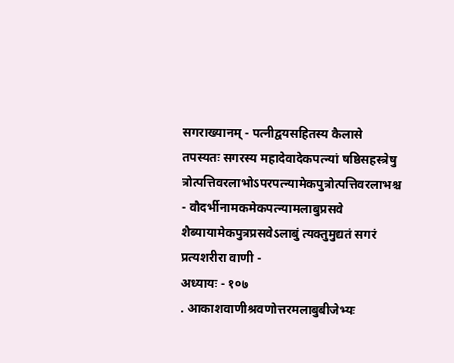सगराख्यानम् - पत्नीद्वयसहितस्य कैलासे तपस्यतः सगरस्य महादेवादेकपत्न्यां षष्ठिसहस्त्रेषु त्रोत्पत्तिवरलाभोऽपरपत्न्यामेकपुत्रोत्पत्तिवरलाभश्च - वौदर्भीनामकमेकपत्न्यामलाबुप्रसवे शैब्यायामेकपुत्रप्रसवेऽलाबुं त्यक्तुमुद्यतं सगरं प्रत्यशरीरा वाणी -
अध्यायः - १०७
. आकाशवाणीश्रवणोत्तरमलाबुबीजेभ्यः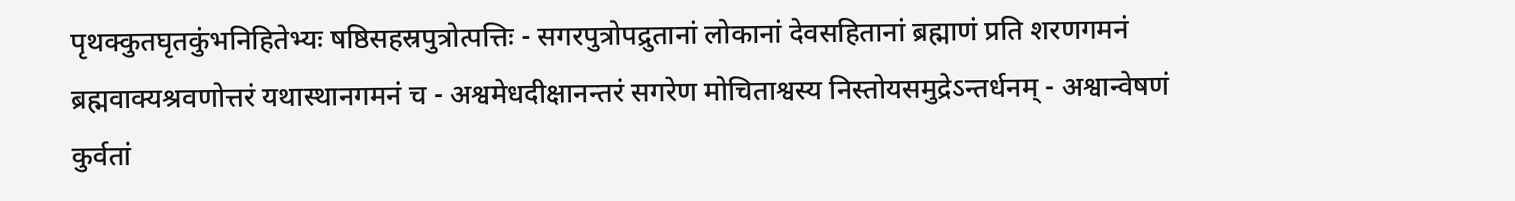पृथक्कुतघृतकुंभनिहितेभ्यः षष्ठिसहस्रपुत्रोत्पत्तिः - सगरपुत्रोपद्रुतानां लोकानां देवसहितानां ब्रह्माणं प्रति शरणगमनं ब्रह्मवाक्यश्रवणोत्तरं यथास्थानगमनं च - अश्वमेधदीक्षानन्तरं सगरेण मोचिताश्वस्य निस्तोयसमुद्रेऽन्तर्धनम् - अश्वान्वेषणं कुर्वतां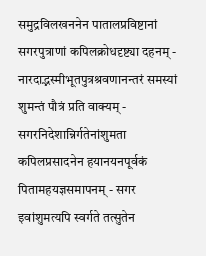समुद्रविलखननेन पातालप्रविष्टानां सगरपुत्राणां कपिलक्रोधदृष्ट्या दहनम् - नारदाद्भस्मीभूतपुत्रश्रवणानन्तरं समस्यां शुमन्तं पौत्रं प्रति वाक्यम् - सगरनिदेशान्निर्गतेनांशुमता कपिलप्रसादनेन हयानयनपूर्वकं पितामहयज्ञसमापनम् - सगर इवांशुमत्यपि स्वर्गते तत्सुतेन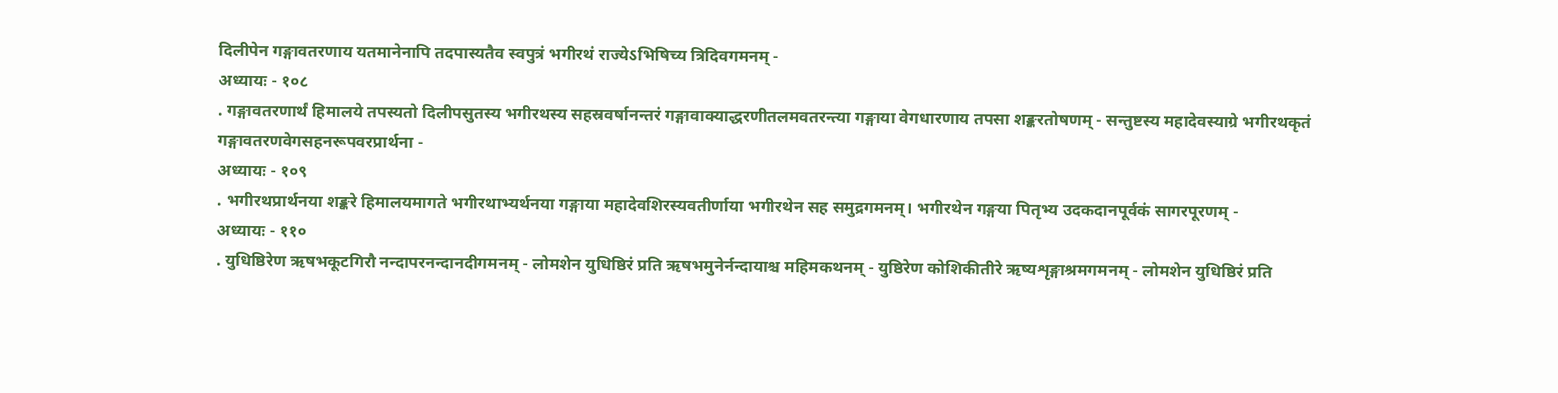दिलीपेन गङ्गावतरणाय यतमानेनापि तदपास्यतैव स्वपुत्रं भगीरथं राज्येऽभिषिच्य त्रिदिवगमनम् -
अध्यायः - १०८
. गङ्गावतरणार्थं हिमालये तपस्यतो दिलीपसुतस्य भगीरथस्य सहस्रवर्षानन्तरं गङ्गावाक्याद्धरणीतलमवतरन्त्या गङ्गाया वेगधारणाय तपसा शङ्करतोषणम् - सन्तुष्टस्य महादेवस्याग्रे भगीरथकृतं गङ्गावतरणवेगसहनरूपवरप्रार्थना -
अध्यायः - १०९
. भगीरथप्रार्थनया शङ्करे हिमालयमागते भगीरथाभ्यर्थनया गङ्गाया महादेवशिरस्यवतीर्णाया भगीरथेन सह समुद्रगमनम्। भगीरथेन गङ्गया पितृभ्य उदकदानपूर्वकं सागरपूरणम् -
अध्यायः - ११०
. युधिष्ठिरेण ऋषभकूटगिरौ नन्दापरनन्दानदीगमनम् - लोमशेन युधिष्ठिरं प्रति ऋषभमुनेर्नन्दायाश्च महिमकथनम् - युष्ठिरेण कोशिकीतीरे ऋष्यशृङ्गाश्रमगमनम् - लोमशेन युधिष्ठिरं प्रति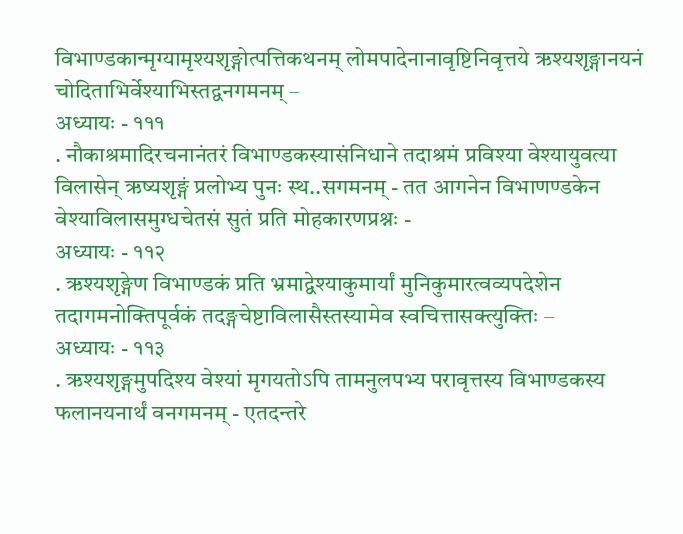विभाण्डकान्मृग्यामृश्यशृङ्गोत्पत्तिकथनम् लोमपादेनानावृष्टिनिवृत्तये ऋश्यशृङ्गानयनं चोदिताभिर्वेश्याभिस्तद्वनगमनम् –
अध्यायः - १११
. नौकाश्रमादिरचनानंतरं विभाण्डकस्यासंनिधाने तदाश्रमं प्रविश्या वेश्यायुवत्या विलासेन् ऋष्यशृङ्गं प्रलोभ्य पुनः स्थ..सगमनम् - तत आगनेन विभाणण्डकेन वेश्याविलासमुग्धचेतसं सुतं प्रति मोहकारणप्रश्नः -
अध्यायः - ११२
. ऋश्यशृङ्गेण विभाण्डकं प्रति भ्रमाद्वेश्याकुमार्यां मुनिकुमारत्वव्यपदेशेन तदागमनोक्तिपूर्वकं तदङ्गचेष्टाविलासैस्तस्यामेव स्वचित्तासक्त्युक्तिः –
अध्यायः - ११३
. ऋश्यशृङ्गमुपदिश्य वेश्यां मृगयतोऽपि तामनुलपभ्य परावृत्तस्य विभाण्डकस्य फलानयनार्थं वनगमनम् - एतदन्तरे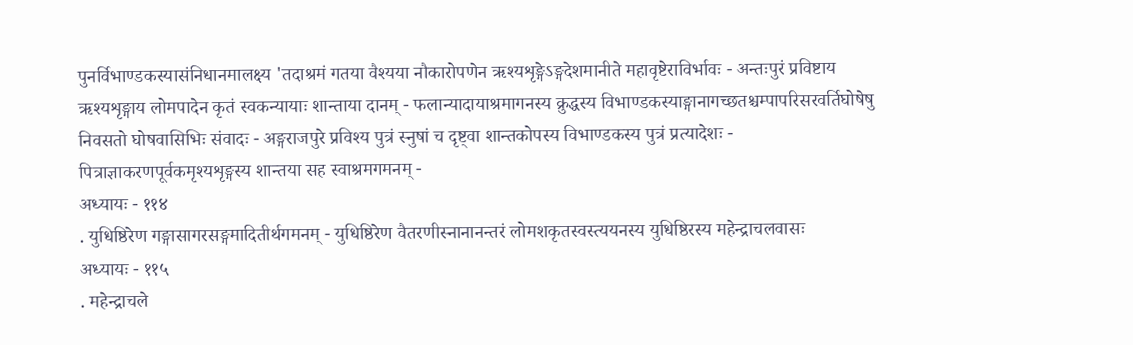पुनर्विभाण्डकस्यासंनिधानमालक्ष्य 'तदाश्रमं गतया वैश्यया नौकारोपणेन ऋश्यशृङ्गेऽङ्गदेशमानीते महावृष्टेराविर्भावः - अन्तःपुरं प्रविष्टाय ऋश्यशृङ्गाय लोमपादेन कृतं स्वकन्यायाः शान्ताया दानम् - फलान्यादायाश्रमागनस्य क्रुद्धस्य विभाण्डकस्याङ्गानागच्छतश्चम्पापरिसरवर्तिघोषेषु निवसतो घोषवासिभिः संवादः - अङ्गराजपुरे प्रविश्य पुत्रं स्नुषां च दृष्ट्वा शान्तकोपस्य विभाण्डकस्य पुत्रं प्रत्यादेशः - पित्राज्ञाकरणपूर्वकमृश्यशृङ्गस्य शान्तया सह स्वाश्रमगमनम् -
अध्यायः - ११४
. युधिष्ठिरेण गङ्गासागरसङ्गमादितीर्थगमनम् - युधिष्ठिरेण वैतरणीस्नानानन्तरं लोमशकृतस्वस्त्ययनस्य युधिष्ठिरस्य महेन्द्राचलवासः
अध्यायः - ११५
. महेन्द्राचले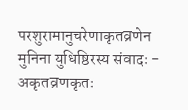परशुरामानुचरेणाकृतव्रणेन मुनिना युधिष्ठिरस्य संवादः - अकृतव्रणकृतः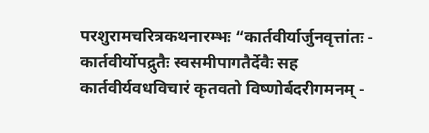परशुरामचरित्रकथनारम्भः “कार्तवीर्यार्जुनवृत्तांतः - कार्तवीर्योपद्रुतैः स्वसमीपागतैर्देवैः सह कार्तवीर्यवधविचारं कृतवतो विष्णोर्बदरीगमनम् -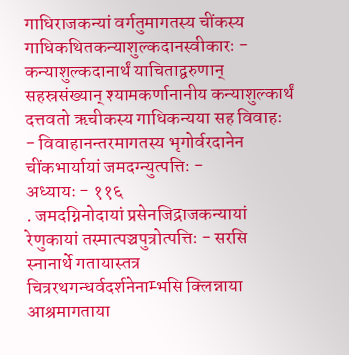गाधिराजकन्यां वर्गतुमागतस्य चींकस्य गाधिकथितकन्याशुल्कदानस्वीकारः - कन्याशुल्कदानार्थं याचिताद्वरुणान् सहस्रसंख्यान् श्यामकर्णानानीय कन्याशुल्कार्थं दत्तवतो ऋचीकस्य गाधिकन्यया सह विवाहः - विवाहानन्तरमागतस्य भृगोर्वरदानेन चींकभार्यायां जमदग्न्युत्पत्तिः -
अध्यायः - ११६
. जमदग्निनोदायां प्रसेनजिद्राजकन्यायां रेणुकायां तस्मात्पञ्चपुत्रोत्पत्तिः - सरसि स्नानार्थे गतायास्तत्र चित्ररथगन्धर्वदर्शनेनाम्भसि क्लिन्नाया आश्रमागताया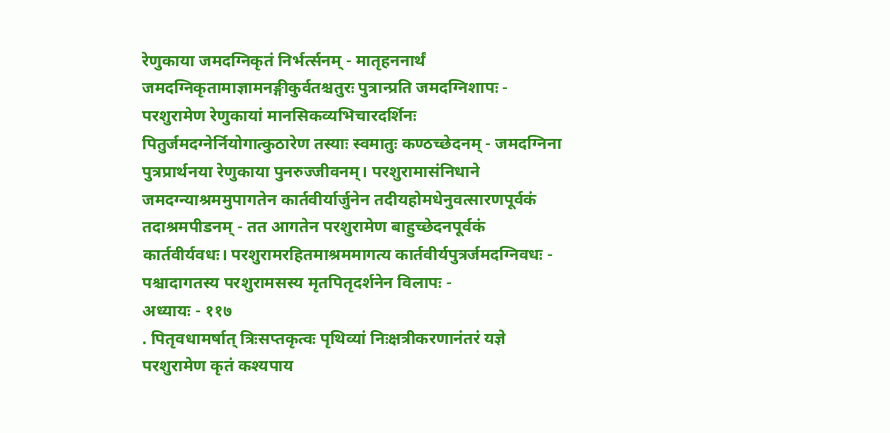रेणुकाया जमदग्निकृतं निर्भर्त्सनम् - मातृहननार्थं जमदग्निकृतामाज्ञामनङ्गीकुर्वतश्चतुरः पुत्रान्प्रति जमदग्निशापः - परशुरामेण रेणुकायां मानसिकव्यभिचारदर्शिनः पितुर्जमदग्नेर्नियोगात्कुठारेण तस्याः स्वमातुः कण्ठच्छेदनम् - जमदग्निना पुत्रप्रार्थनया रेणुकाया पुनरुज्जीवनम्। परशुरामासंनिधाने जमदग्न्याश्रममुपागतेन कार्तवीर्यार्जुनेन तदीयहोमधेनुवत्सारणपूर्वकं तदाश्रमपीडनम् - तत आगतेन परशुरामेण बाहुच्छेदनपूर्वकं कार्तवीर्यवधः। परशुरामरहितमाश्रममागत्य कार्तवीर्यपुत्रर्जमदग्निवधः - पश्चादागतस्य परशुरामसस्य मृतपितृदर्शनेन विलापः -
अध्यायः - ११७
. पितृवधामर्षात् त्रिःसप्तकृत्वः पृथिव्यां निःक्षत्रीकरणानंतरं यज्ञे परशुरामेण कृतं कश्यपाय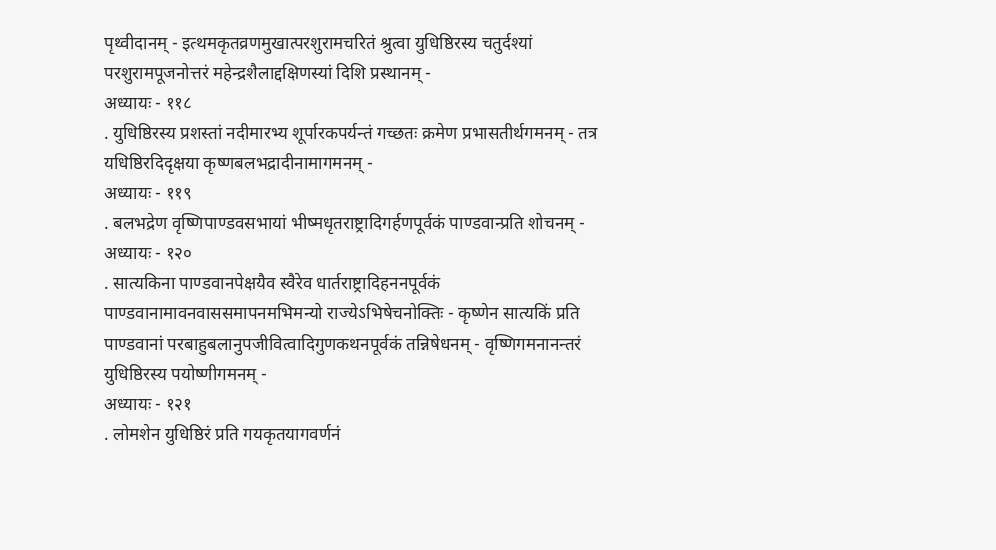पृथ्वीदानम् - इत्थमकृतव्रणमुखात्परशुरामचरितं श्रुत्वा युधिष्ठिरस्य चतुर्दश्यां परशुरामपूजनोत्तरं महेन्द्रशैलाद्दक्षिणस्यां दिशि प्रस्थानम् -
अध्यायः - ११८
. युधिष्ठिरस्य प्रशस्तां नदीमारभ्य शूर्पारकपर्यन्तं गच्छतः क्रमेण प्रभासतीर्थगमनम् - तत्र यधिष्ठिरदिदृक्षया कृष्णबलभद्रादीनामागमनम् -
अध्यायः - ११९
. बलभद्रेण वृष्णिपाण्डवसभायां भीष्मधृतराष्ट्रादिगर्हणपूर्वकं पाण्डवान्प्रति शोचनम् -
अध्यायः - १२०
. सात्यकिना पाण्डवानपेक्षयैव स्वैरेव धार्तराष्ट्रादिहननपूर्वकं पाण्डवानामावनवाससमापनमभिमन्यो राज्येऽभिषेचनोक्तिः - कृष्णेन सात्यकिं प्रति पाण्डवानां परबाहुबलानुपजीवित्वादिगुणकथनपूर्वकं तन्निषेधनम् - वृष्णिगमनानन्तरं युधिष्ठिरस्य पयोष्णीगमनम् -
अध्यायः - १२१
. लोमशेन युधिष्ठिरं प्रति गयकृतयागवर्णनं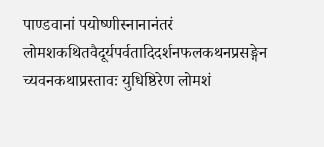पाण्डवानां पयोष्णीस्नानानंतरं लोमशकथितवैदूर्यपर्वतादिदर्शनफलकथनप्रसङ्गेन च्यवनकथाप्रस्तावः युधिष्ठिरेण लोमशं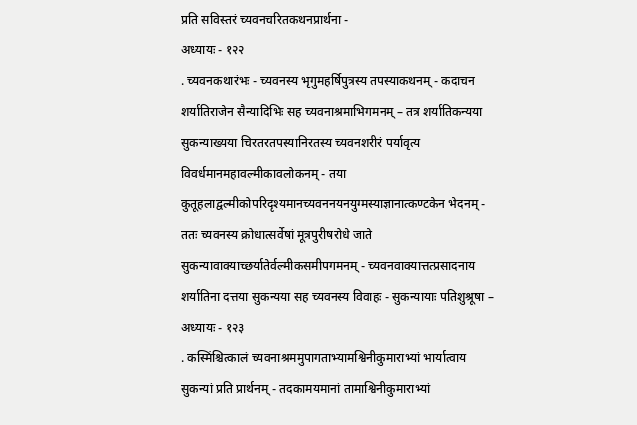प्रति सविस्तरं च्यवनचरितकथनप्रार्थना -
अध्यायः - १२२
. च्यवनकथारंभः - च्यवनस्य भृगुमहर्षिपुत्रस्य तपस्याकथनम् - कदाचन शर्यातिराजेन सैन्यादिभिः सह च्यवनाश्रमाभिगमनम् – तत्र शर्यातिकन्यया सुकन्याख्यया चिरतरतपस्यानिरतस्य च्यवनशरीरं पर्यावृत्य विवर्धमानमहावल्मीकावलोकनम् - तया कुतूहलाद्वल्मीकोपरिदृश्यमानच्यवननयनयुग्मस्याज्ञानात्कण्टकेन भेदनम् - ततः च्यवनस्य क्रोधात्सर्वेषां मूत्रपुरीषरोधे जाते सुकन्यावाक्याच्छर्यातेर्वल्मीकसमीपगमनम् - च्यवनवाक्यात्तत्प्रसादनाय शर्यातिना दत्तया सुकन्यया सह च्यवनस्य विवाहः - सुकन्यायाः पतिशुश्रूषा –
अध्यायः - १२३
. कस्मिंश्चित्कालं च्यवनाश्रममुपागताभ्यामश्विनीकुमाराभ्यां भार्यात्वाय सुकन्यां प्रति प्रार्थनम् - तदकामयमानां तामाश्विनीकुमाराभ्यां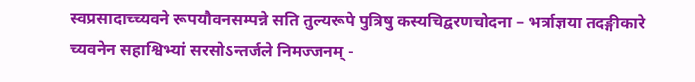स्वप्रसादाच्च्यवने रूपयौवनसम्पन्ने सति तुल्यरूपे पुत्रिषु कस्यचिद्वरणचोदना – भर्त्राज्ञया तदङ्गीकारे च्यवनेन सहाश्विभ्यां सरसोऽन्तर्जले निमज्जनम् -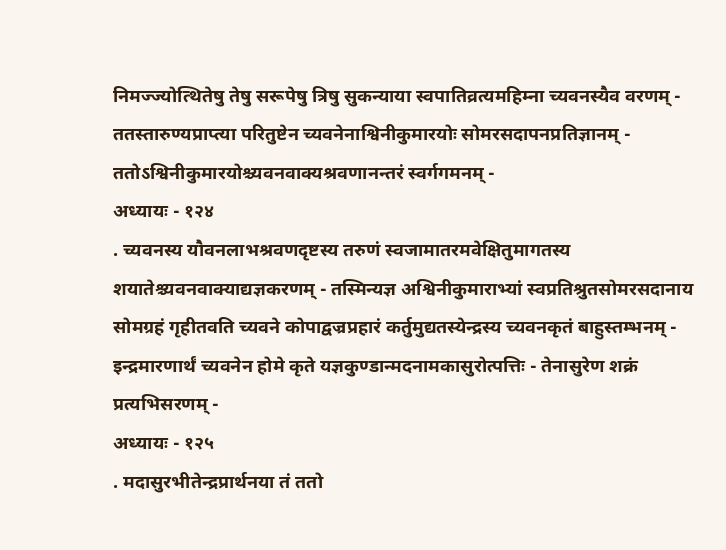निमज्ज्योत्थितेषु तेषु सरूपेषु त्रिषु सुकन्याया स्वपातिव्रत्यमहिम्ना च्यवनस्यैव वरणम् - ततस्तारुण्यप्राप्त्या परितुष्टेन च्यवनेनाश्विनीकुमारयोः सोमरसदापनप्रतिज्ञानम् - ततोऽश्विनीकुमारयोश्च्यवनवाक्यश्रवणानन्तरं स्वर्गगमनम् -
अध्यायः - १२४
. च्यवनस्य यौवनलाभश्रवणदृष्टस्य तरुणं स्वजामातरमवेक्षितुमागतस्य शयातेश्च्यवनवाक्याद्यज्ञकरणम् - तस्मिन्यज्ञ अश्विनीकुमाराभ्यां स्वप्रतिश्रुतसोमरसदानाय सोमग्रहं गृहीतवति च्यवने कोपाद्वज्रप्रहारं कर्तुमुद्यतस्येन्द्रस्य च्यवनकृतं बाहुस्तम्भनम् - इन्द्रमारणार्थं च्यवनेन होमे कृते यज्ञकुण्डान्मदनामकासुरोत्पत्तिः - तेनासुरेण शक्रं प्रत्यभिसरणम् -
अध्यायः - १२५
. मदासुरभीतेन्द्रप्रार्थनया तं ततो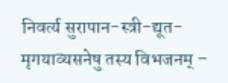निवर्त्य सुरापान-स्त्री-द्यूत-मृगयाव्यसनेषु तस्य विभजनम् –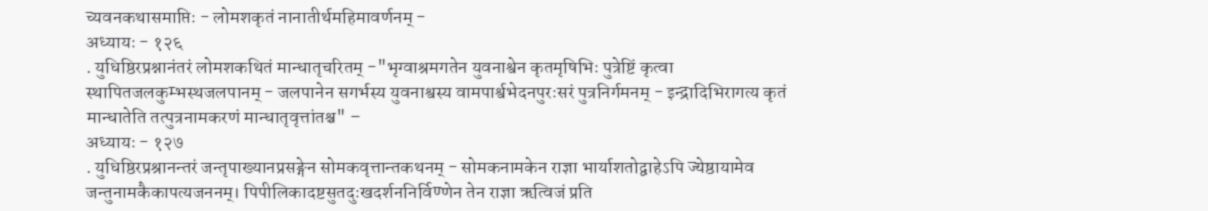च्यवनकथासमाप्तिः - लोमशकृतं नानातीर्थमहिमावर्णनम् -
अध्यायः - १२६
. युधिष्ठिरप्रश्नानंतरं लोमशकथितं मान्धातृचरितम् -"भृग्वाश्रमगतेन युवनाश्वेन कृतमृषिभिः पुत्रेष्टिं कृत्वा स्थापितजलकुम्भस्थजलपानम् - जलपानेन सगर्भस्य युवनाश्वस्य वामपार्श्वभेदनपुरःसरं पुत्रनिर्गमनम् - इन्द्रादिभिरागत्य कृतं मान्धातेति तत्पुत्रनामकरणं मान्धातृवृत्तांतश्च" –
अध्यायः - १२७
. युधिष्ठिरप्रश्रानन्तरं जन्तृपाख्यानप्रसङ्गेन सोमकवृत्तान्तकथनम् - सोमकनामकेन राज्ञा भार्याशतोद्वाहेऽपि ज्येष्ठायामेव जन्तुनामकैकापत्यजननम्। पिपीलिकादष्टसुतदुःखदर्शननिर्विण्णेन तेन राज्ञा ऋत्विजं प्रति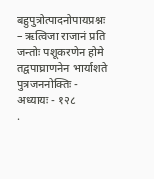बहुपुत्रोत्पादनोपायप्रश्नः – ऋत्विजा राजानं प्रति जन्तोः पशूकरणेन होमे तद्वपाघ्राणनेन भार्याशते पुत्रजननोक्तिः -
अध्यायः - १२८
.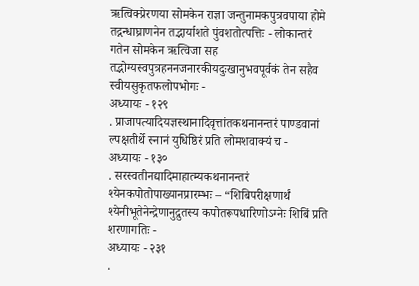ऋत्विक्प्रेरणया सोमकेन राज्ञा जन्तुनामकपुत्रवपाया होमे तद्गन्धाघ्राणनेन तद्भार्याशते पुंवशतोत्पत्तिः - लोकान्तरं गतेन सोमकेन ऋत्विजा सह तद्भोग्यस्वपुत्रहननजनारकीयदुःखानुभवपूर्वकं तेन सहैव स्वीयसुकृतफलोपभोगः -
अध्यायः - १२९
. प्राजापत्यादियज्ञस्थानादिवृत्तांतकथनानन्तरं पाण्डवानां ल्पक्षतीर्थे स्नानं युधिष्ठिरं प्रति लोमशवाक्यं च -
अध्यायः - १३०
. सरस्वतीनद्यादिमाहात्म्यकथनानन्तरं श्येनकपोतोपाख्यानप्रारम्भः – “शिबिपरीक्षणार्थं श्येनीभूतेनेन्द्रेणानुद्रुतस्य कपोतरूपधारिणोऽग्नेः शिबिं प्रति शरणागतिः -
अध्यायः - २३१
.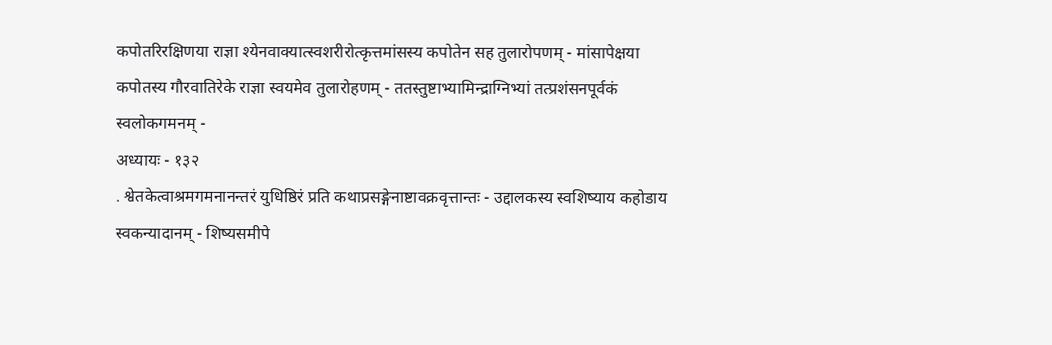कपोतरिरक्षिणया राज्ञा श्येनवाक्यात्स्वशरीरोत्कृत्तमांसस्य कपोतेन सह तुलारोपणम् - मांसापेक्षया कपोतस्य गौरवातिरेके राज्ञा स्वयमेव तुलारोहणम् - ततस्तुष्टाभ्यामिन्द्राग्निभ्यां तत्प्रशंसनपूर्वकं स्वलोकगमनम् -
अध्यायः - १३२
. श्वेतकेत्वाश्रमगमनानन्तरं युधिष्ठिरं प्रति कथाप्रसङ्गेनाष्टावक्रवृत्तान्तः - उद्दालकस्य स्वशिष्याय कहोडाय स्वकन्यादानम् - शिष्यसमीपे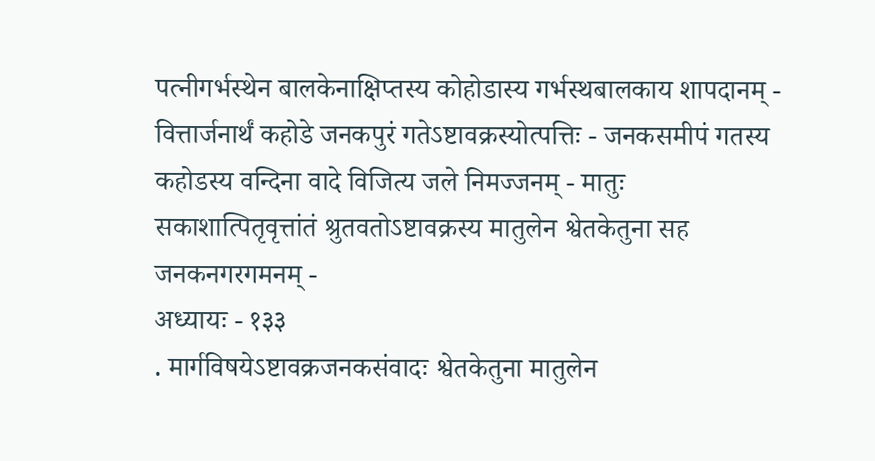पत्नीगर्भस्थेन बालकेनाक्षिप्तस्य कोहोडास्य गर्भस्थबालकाय शापदानम् - वित्तार्जनार्थं कहोडे जनकपुरं गतेऽष्टावक्रस्योत्पत्तिः - जनकसमीपं गतस्य कहोडस्य वन्दिना वादे विजित्य जले निमज्जनम् - मातुः सकाशात्पितृवृत्तांतं श्रुतवतोऽष्टावक्रस्य मातुलेन श्वेतकेतुना सह जनकनगरगमनम् -
अध्यायः - १३३
. मार्गविषयेऽष्टावक्रजनकसंवादः श्वेतकेतुना मातुलेन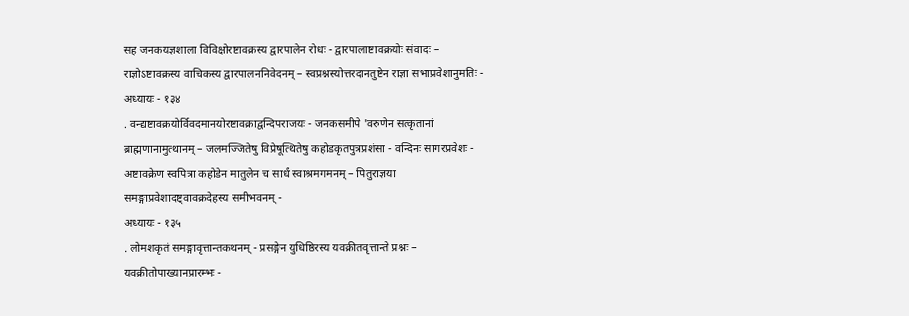सह जनकयज्ञशाला विविक्षोरष्टावक्रस्य द्वारपालेन रोधः - द्वारपालाष्टावक्रयोः संवादः – राज्ञोऽष्टावक्रस्य वाचिकस्य द्वारपालननिवेदनम् – स्वप्रश्नस्योत्तरदानतुष्टेन राज्ञा सभाप्रवेशानुमतिः -
अध्यायः - १३४
. वन्द्यष्टावक्रयोर्विवदमानयोरष्टावक्राद्वन्दिपराजयः - जनकसमीपे 'वरुणेन सत्कृतानां ब्राह्मणानामुत्थानम् – जलमज्जितेषु विप्रेषूत्थितेषु कहोडकृतपुत्रप्रशंसा - वन्दिनः सागरप्रवेशः - अष्टावक्रेण स्वपित्रा कहोडेन मातुलेन च सार्धं स्वाश्रमगमनम् – पितुराज्ञया समङ्गाप्रवेशादष्ट्वावक्रदेहस्य समीभवनम् -
अध्यायः - १३५
. लोमशकृतं समङ्गावृत्तान्तकथनम् - प्रसङ्गेन युधिष्ठिरस्य यवक्रीतवृत्तान्ते प्रश्नः – यवक्रीतोपाख्यानप्रारम्भः -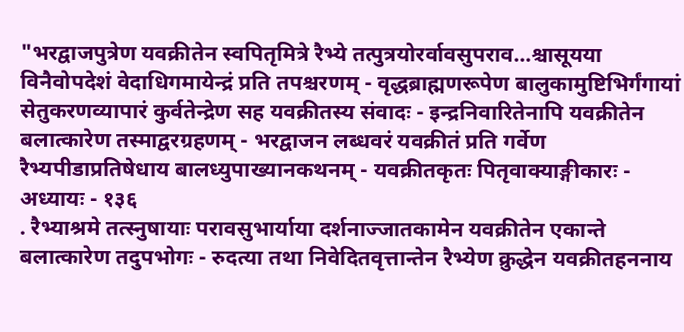"भरद्वाजपुत्रेण यवक्रीतेन स्वपितृमित्रे रैभ्ये तत्पुत्रयोरर्वावसुपराव…श्चासूयया विनैवोपदेशं वेदाधिगमायेन्द्रं प्रति तपश्चरणम् - वृद्धब्राह्मणरूपेण बालुकामुष्टिभिर्गंगायां सेतुकरणव्यापारं कुर्वतेन्द्रेण सह यवक्रीतस्य संवादः - इन्द्रनिवारितेनापि यवक्रीतेन बलात्कारेण तस्माद्वरग्रहणम् - भरद्वाजन लब्धवरं यवक्रीतं प्रति गर्वेण रैभ्यपीडाप्रतिषेधाय बालध्युपाख्यानकथनम् - यवक्रीतकृतः पितृवाक्याङ्गीकारः -
अध्यायः - १३६
. रैभ्याश्रमे तत्स्नुषायाः परावसुभार्याया दर्शनाज्जातकामेन यवक्रीतेन एकान्ते बलात्कारेण तदुपभोगः - रुदत्या तथा निवेदितवृत्तान्तेन रैभ्येण क्रुद्धेन यवक्रीतहननाय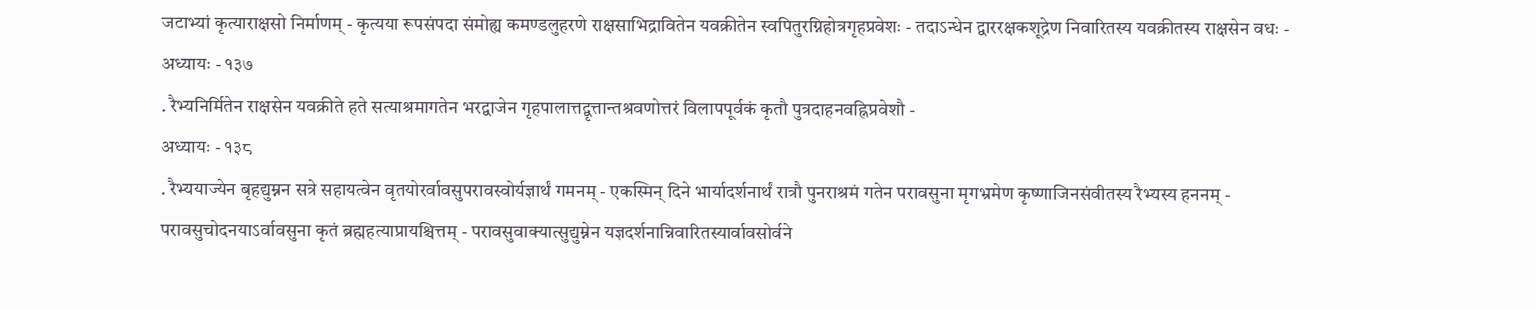जटाभ्यां कृत्याराक्षसो निर्माणम् - कृत्यया रूपसंपदा संमोह्य कमण्डलुहरणे राक्षसाभिद्रावितेन यवक्रीतेन स्वपितुरग्निहोत्रगृहप्रवेशः - तदाऽन्धेन द्वाररक्षकशूद्रेण निवारितस्य यवक्रीतस्य राक्षसेन वधः -
अध्यायः - १३७
. रैभ्यनिर्मितेन राक्षसेन यवक्रीते हते सत्याश्रमागतेन भरद्वाजेन गृहपालात्तद्वृत्तान्तश्रवणोत्तरं विलापपूर्वकं कृतौ पुत्रदाहनवह्निप्रवेशौ -
अध्यायः - १३८
. रैभ्ययाज्येन बृहद्युम्नन सत्रे सहायत्वेन वृतयोरर्वावसुपरावस्वोर्यज्ञार्थं गमनम् - एकस्मिन् दिने भार्यादर्शनार्थं रात्रौ पुनराश्रमं गतेन परावसुना मृगभ्रमेण कृष्णाजिनसंवीतस्य रैभ्यस्य हननम् - परावसुचोदनयाऽर्वावसुना कृतं ब्रह्महत्याप्रायश्चित्तम् - परावसुवाक्यात्सुद्युम्नेन यज्ञदर्शनान्निवारितस्यार्वावसोर्वने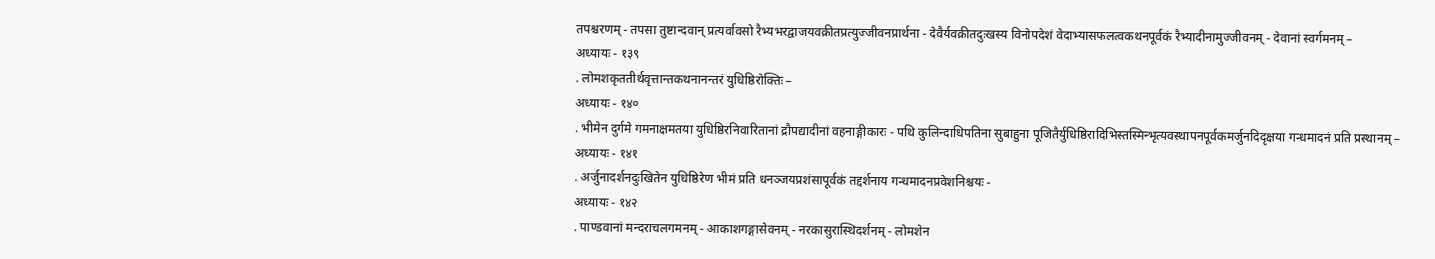तपश्चरणम् - तपसा तुष्टान्दवान् प्रत्यर्वावसो रैभ्यभरद्वाजयवक्रीतप्रत्युज्जीवनप्रार्थना - देवैर्यवक्रीतदुःखस्य विनोपदेशं वेदाभ्यासफलत्वकथनपूर्वकं रैभ्यादीनामुज्जीवनम् - देवानां स्वर्गमनम् –
अध्यायः - १३९
. लोमशकृततीर्थवृत्तान्तकथनानन्तरं युधिष्ठिरोक्तिः –
अध्यायः - १४०
. भीमेन दुर्गमे गमनाक्षमतया युधिष्ठिरनिवारितानां द्रौपद्यादीनां वहनाङ्गीकारः - पथि कुलिन्दाधिपतिना सुबाहुना पूजितैर्युधिष्ठिरादिभिस्तस्मिन्भृत्यवस्थापनपूर्वकमर्जुनदिदृक्षया गन्धमादनं प्रति प्रस्थानम् –
अध्यायः - १४१
. अर्जुनादर्शनदुःखितेन युधिष्ठिरेण भीमं प्रति धनञ्जयप्रशंसापूर्वकं तद्दर्शनाय गन्धमादनप्रवेशनिश्चयः -
अध्यायः - १४२
. पाण्डवानां मन्दराचलगमनम् - आकाशगङ्गासेवनम् - नरकासुरास्थिदर्शनम् - लोमशेन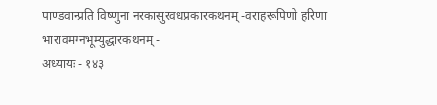पाण्डवान्प्रति विष्णुना नरकासुरवधप्रकारकथनम् -वराहरूपिणो हरिणा भारावमग्नभूम्युद्धारकथनम् -
अध्यायः - १४३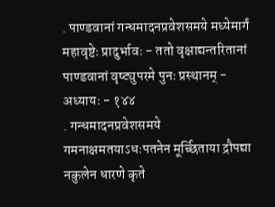. पाण्डवानां गन्धमादनप्रवेशसमये मध्येमार्गं महावृष्टेः प्रादुर्भावः - ततो वृक्षाद्यन्तरितानां पाण्डवानां वृष्ट्युपरमे पुनः प्रस्थानम् -
अध्यायः - १४४
. गन्धमादनप्रवेशसमये गमनाक्षमतयाऽधःपतनेन मूर्च्छिताया द्रौपद्या नकुलेन धारणे कृते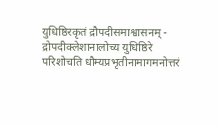युधिष्ठिरकृतं द्रौपदीसमाश्वासनम् - द्रोपदीक्लेशानालोच्य युधिष्ठिरे परिशोचति धौम्यप्रभृतीनामागमनोत्तरं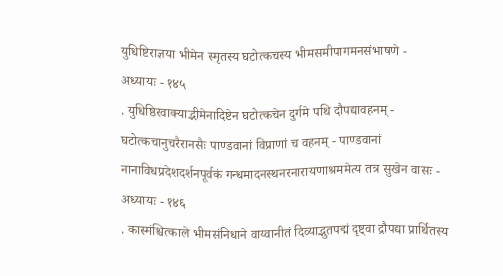युधिष्टिराज्ञया भीमेन स्मृतस्य घटोत्कचस्य भीमसमीपागमनसंभाषणे -
अध्यायः - १४५
. युधिष्ठिरवाक्याद्भीमेनादिष्टेन घटोत्कचेन दुर्गमे पथि दौपद्यावहनम् - घटोत्कचानुचरैरानसैः पाण्डवानां विप्राणां च वहनम् - पाण्डवानां नानाविधप्रदेशदर्शनपूर्वकं गन्धमादनस्थनरनारायणाश्रममेत्य तत्र सुखेन वासः -
अध्यायः - १४६
. कास्मंश्चित्काले भीमसंनिधाने वाय्वानीतं दिव्याद्भुतपद्मं दृष्ट्वा द्रौपद्या प्रार्थितस्य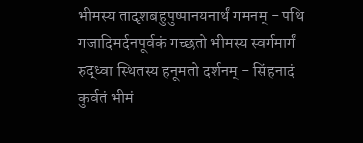भीमस्य तादृशबहुपुष्पानयनार्थं गमनम् - पथि गजादिमर्दनपूर्वकं गच्छतो भीमस्य स्वर्गमार्गं रुद्ध्वा स्थितस्य हनूमतो दर्शनम् - सिंहनादं कुर्वतं भीमं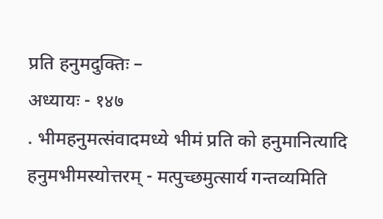प्रति हनुमदुक्तिः –
अध्यायः - १४७
. भीमहनुमत्संवादमध्ये भीमं प्रति को हनुमानित्यादि हनुमभीमस्योत्तरम् - मत्पुच्छमुत्सार्य गन्तव्यमिति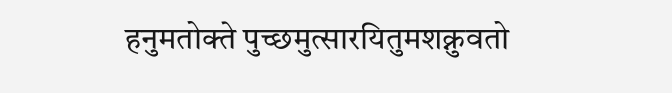हनुमतोक्ते पुच्छमुत्सारयितुमशक्नुवतो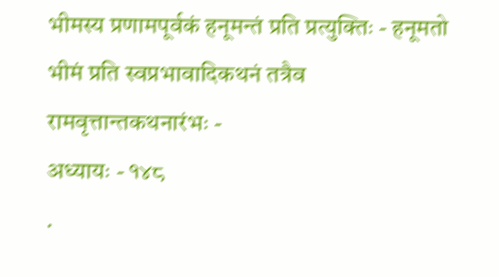भीमस्य प्रणामपूर्वकं हनूमन्तं प्रति प्रत्युक्तिः - हनूमतो भीमं प्रति स्वप्रभावादिकथनं तत्रैव रामवृत्तान्तकथनारंभः -
अध्यायः - १४८
.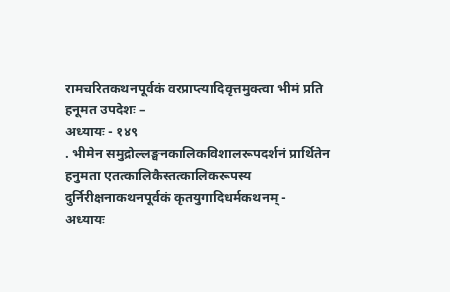रामचरितकथनपूर्वकं वरप्राप्त्यादिवृत्तमुक्त्वा भीमं प्रति हनूमत उपदेशः –
अध्यायः - १४९
. भीमेन समुद्रोल्लङ्घनकालिकविशालरूपदर्शनं प्रार्थितेन हनुमता एतत्कालिकैस्तत्कालिकरूपस्य दुर्निरीक्षनाकथनपूर्वकं कृतयुगादिधर्मकथनम् -
अध्यायः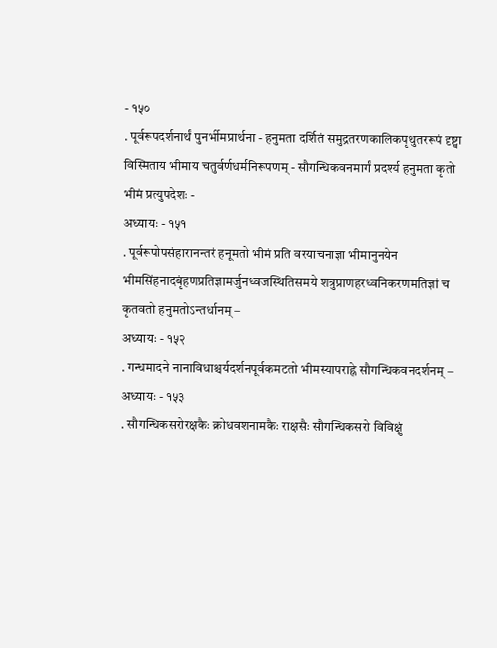- १५०
. पूर्वरूपदर्शनार्थं पुनर्भीमप्रार्थना - हनुमता दर्शितं समुद्रतरणकालिकपृथुतररूपं दृष्ट्वा विस्मिताय भीमाय चतुर्वर्णधर्मनिरूपणम् - सौगन्धिकवनमार्गं प्रदर्श्य हनुमता कृतो भीमं प्रत्युपदेशः -
अध्यायः - १५१
. पूर्वरूपोपसंहारानन्तरं हनूमतो भीमं प्रति वरयाचनाज्ञा भीमानुनयेन भीमसिंहनादबृंहणप्रतिज्ञामर्जुनध्वजस्थितिसमये शत्रुप्राणहरध्वनिकरणमतिज्ञां च कृतवतो हनुमतोऽन्तर्धानम् –
अध्यायः - १५२
. गन्धमादने नानाविधाश्चर्यदर्शनपूर्वकमटतो भीमस्यापराह्ने सौगन्धिकवनदर्शनम् –
अध्यायः - १५३
. सौगन्धिकसरोरक्षकैः क्रोधवशनामकैः राक्षसैः सौगन्धिकसरो विविक्षुं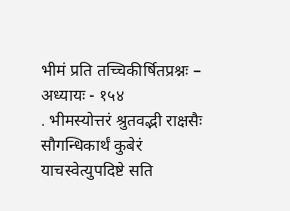भीमं प्रति तच्चिकीर्षितप्रश्नः –
अध्यायः - १५४
. भीमस्योत्तरं श्रुतवद्भी राक्षसैः सौगन्धिकार्थं कुबेरं याचस्वेत्युपदिष्टे सति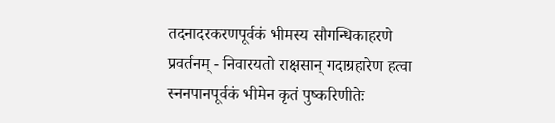तदनादरकरणपूर्वकं भीमस्य सौगन्धिकाहरणे प्रवर्तनम् - निवारयतो राक्षसान् गदाग्रहारेण हत्वा स्ननपानपूर्वकं भीमेन कृतं पुष्करिणीतेः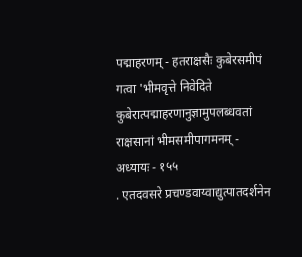पद्माहरणम् - हतराक्षसैः कुबेरसमीपं गत्वा 'भीमवृत्ते निवेदिते कुबेरात्पद्माहरणानुज्ञामुपलब्धवतां राक्षसानां भीमसमीपागमनम् -
अध्यायः - १५५
. एतदवसरे प्रचण्डवाय्वाद्युत्पातदर्शनेन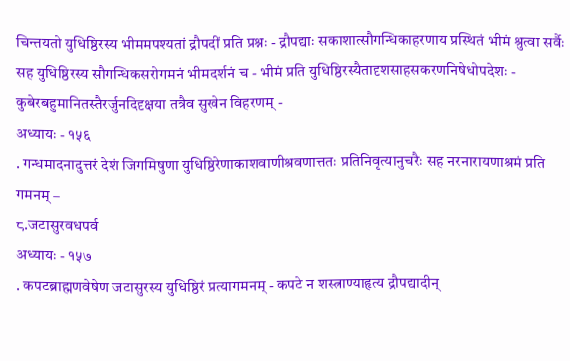चिन्तयतो युधिष्ठिरस्य भीममपश्यतां द्रौपदीं प्रति प्रश्नः - द्रौपद्याः सकाशात्सौगन्धिकाहरणाय प्रस्थितं भीमं श्रुत्वा सर्वैः सह युधिष्ठिरस्य सौगन्धिकसरोगमनं भीमदर्शनं च - भीमं प्रति युधिष्ठिरस्यैतादृशसाहसकरणनिषेधोपदेशः - कुबेरबहुमानितस्तैरर्जुनदिदृक्षया तत्रैव सुखेन विहरणम् -
अध्यायः - १५६
. गन्धमादनादुत्तरं देशं जिगमिषुणा युधिष्ठिरेणाकाशवाणीश्रवणात्ततः प्रतिनिवृत्यानुचरैः सह नरनारायणाश्रमं प्रति गमनम् –
८.जटासुरवधपर्व
अध्यायः - १५७
. कपटब्राह्मणवेषेण जटासुरस्य युधिष्ठिरं प्रत्यागमनम् - कपटे न शस्त्राण्याहृत्य द्रौपद्यादीन्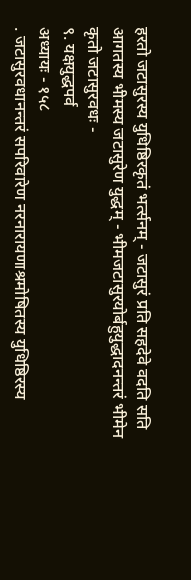हरतो जटासुरस्य युधिष्ठिरकृतं भर्त्सनम् - जटासुरं प्रति सहदेवे वदति सति आगतस्य भीमस्य जटासुरेण युद्धम् - भीमजटासुरयोर्बहुयुद्धादनन्तरं भीमेन कृतो जटासुरवधः -
९. यक्षयुद्धपर्व
अध्यायः - १५८
. जटासुरवधानन्तरं सपरिवारेण नरनारायणाश्रमोषितस्य युधिष्ठिरस्य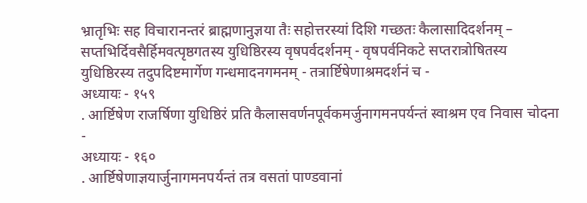भ्रातृभिः सह विचारानन्तरं ब्राह्मणानुज्ञया तैः सहोत्तरस्यां दिशि गच्छतः कैलासादिदर्शनम् – सप्तभिर्दिवसैर्हिमवत्पृष्ठगतस्य युधिष्ठिरस्य वृषपर्वदर्शनम् - वृषपर्वनिकटे सप्तरात्रोषितस्य युधिष्ठिरस्य तदुपदिष्टमार्गेण गन्धमादनगमनम् - तत्रार्ष्टिषेणाश्रमदर्शनं च -
अध्यायः - १५९
. आर्ष्टिषेण राजर्षिणा युधिष्ठिरं प्रति कैलासवर्णनपूर्वकमर्जुनागमनपर्यन्तं स्वाश्रम एव निवास चोदना -
अध्यायः - १६०
. आर्ष्टिषेणाज्ञयार्जुनागमनपर्यन्तं तत्र वसतां पाण्डवानां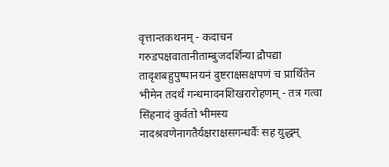वृत्तान्तकथनम् - कदाचन गरुडपक्षवातानीताम्बुजदर्शिन्या द्रौपद्या तादृशबहुपुष्पानयनं दुष्टराक्षसक्षपणं च प्रार्थितेन भीमेन तदर्थं गन्धमादनशिखरारोहणम् - तत्र गत्वा सिंहनादं कुर्वतो भीमस्य नादश्रवणेनागतैर्यक्षराक्षसगन्धर्वैः सह युद्धम्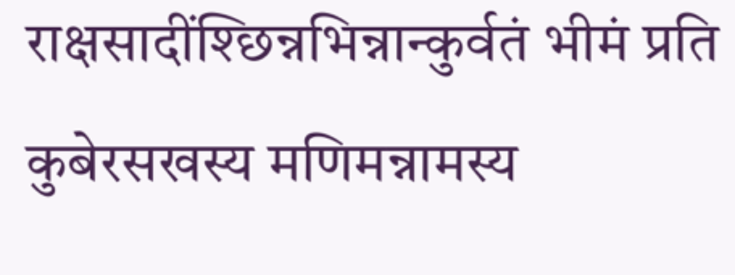राक्षसादींश्छिन्नभिन्नान्कुर्वतं भीमं प्रति कुबेरसखस्य मणिमन्नामस्य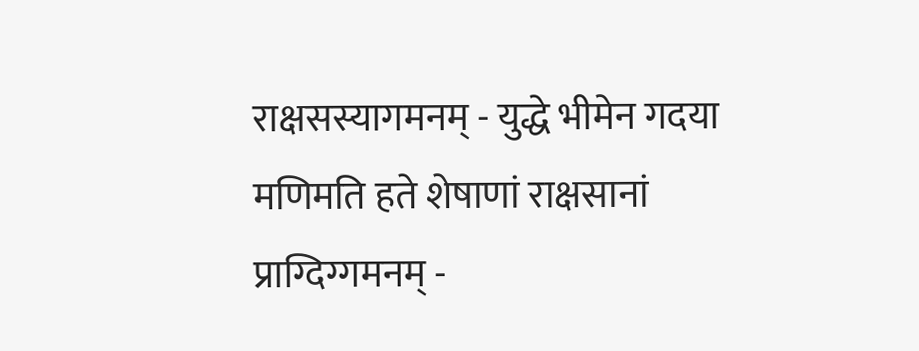राक्षसस्यागमनम् - युद्धे भीमेन गदया मणिमति हते शेषाणां राक्षसानां प्राग्दिग्गमनम् -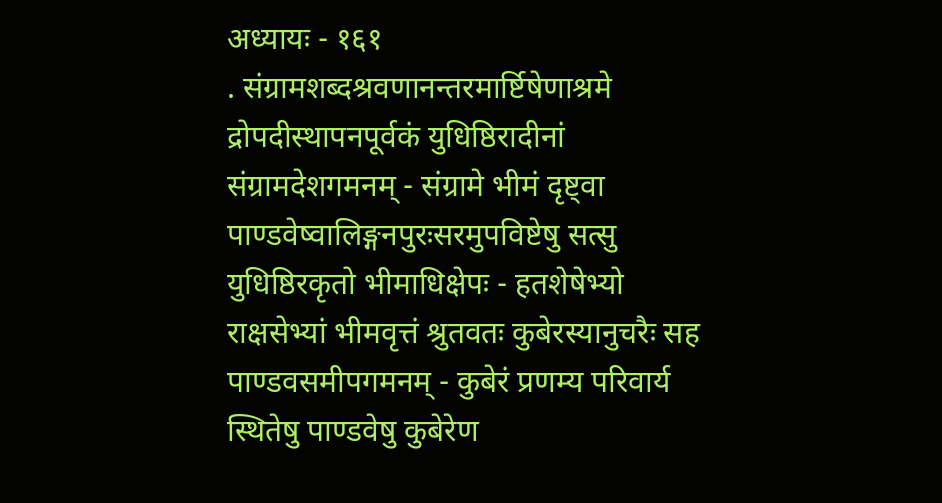अध्यायः - १६१
. संग्रामशब्दश्रवणानन्तरमार्ष्टिषेणाश्रमे द्रोपदीस्थापनपूर्वकं युधिष्ठिरादीनां संग्रामदेशगमनम् - संग्रामे भीमं दृष्ट्वा पाण्डवेष्वालिङ्गनपुरःसरमुपविष्टेषु सत्सु युधिष्ठिरकृतो भीमाधिक्षेपः - हतशेषेभ्यो राक्षसेभ्यां भीमवृत्तं श्रुतवतः कुबेरस्यानुचरैः सह पाण्डवसमीपगमनम् - कुबेरं प्रणम्य परिवार्य स्थितेषु पाण्डवेषु कुबेरेण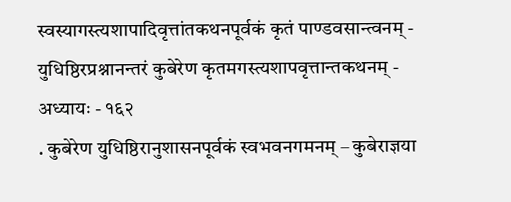स्वस्यागस्त्यशापादिवृत्तांतकथनपूर्वकं कृतं पाण्डवसान्त्वनम् - युधिष्ठिरप्रश्नानन्तरं कुबेरेण कृतमगस्त्यशापवृत्तान्तकथनम् -
अध्यायः - १६२
. कुबेरेण युधिष्ठिरानुशासनपूर्वकं स्वभवनगमनम् – कुबेराज्ञया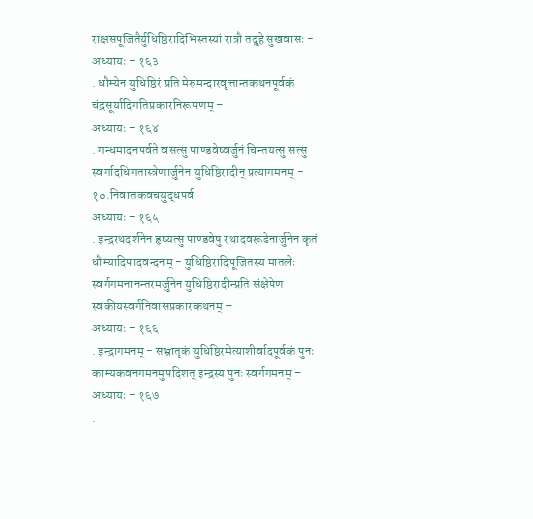राक्षसपूजितैर्युधिष्ठिरादिभिस्तस्यां रात्रौ तद्गृहे सुखवासः -
अध्यायः - १६३
. धौम्येन युधिष्ठिरं प्रति मेरुमन्दारवृत्तान्तकथनपूर्वकं चंद्रसूर्यादिगतिप्रकारनिरूपणम् –
अध्यायः - १६४
. गन्धमादनपर्वते वसत्सु पाण्डवेष्वर्जुनं चिन्तयत्सु सत्सु स्वर्गादधिगतास्त्रेणार्जुनेन युधिष्ठिरादीन् प्रत्यागमनम् -
१०.निवातकवचयुद्धपर्व
अध्यायः - १६५
. इन्द्ररथदर्शनेन हृष्यत्सु पाण्डवेषु रथादवरूढेनार्जुनेन कृतं धौम्यादिपादवन्दनम् - युधिष्ठिरादिपूजितस्य मातलेः स्वर्गगमनानन्तरमर्जुनेन युधिष्ठिरादीन्प्रति संक्षेपेण स्वकीयस्वर्गनिवासप्रकारकथनम् –
अध्यायः - १६६
. इन्द्रागमनम् - सभ्रातृकं युधिष्ठिरमेत्याशीर्वादपूर्वकं पुनः काम्यकवनगमनमुपदिशत् इन्द्रस्य पुनः स्वर्गगमनम् –
अध्यायः - १६७
.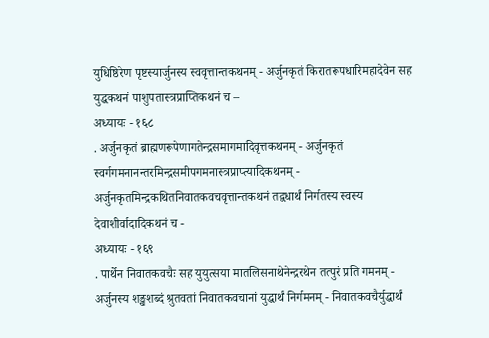युधिष्ठिरेण पृष्टस्यार्जुनस्य स्ववृत्तान्तकथनम् - अर्जुनकृतं किरातरूपधारिमहादेवेन सह युद्धकथनं पाशुपतास्त्रप्राप्तिकथनं च –
अध्यायः - १६८
. अर्जुनकृतं ब्राह्मणरूपेणागतेन्द्रसमागमादिवृत्तकथनम् - अर्जुनकृतं स्वर्गगमनानन्तरमिन्द्रसमीपगमनास्त्रप्राप्त्यादिकथनम् - अर्जुनकृतमिन्द्रकथितनिवातकवचवृत्तान्तकथनं तद्वधार्थं निर्गतस्य स्वस्य देवाशीर्वादादिकथनं च -
अध्यायः - १६९
. पार्थेन निवातकवचैः सह युयुत्सया मातलिसनाथेनेन्द्ररथेन तत्पुरं प्रति गमनम् - अर्जुनस्य शङ्खशब्दं श्रुतवतां निवातकवचानां युद्धार्थं निर्गमनम् - निवातकवचैर्युद्धार्थं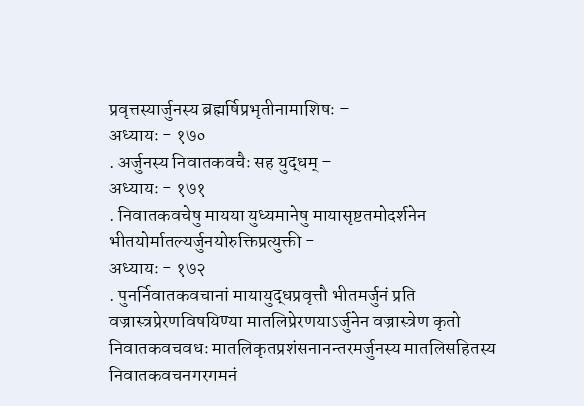प्रवृत्तस्यार्जुनस्य ब्रह्मर्षिप्रभृतीनामाशिषः –
अध्यायः - १७०
. अर्जुनस्य निवातकवचैः सह युद्धम् –
अध्यायः - १७१
. निवातकवचेषु मायया युध्यमानेषु मायासृष्टतमोदर्शनेन भीतयोर्मातल्यर्जुनयोरुक्तिप्रत्युक्ती -
अध्यायः - १७२
. पुनर्निवातकवचानां मायायुद्धप्रवृत्तौ भीतमर्जुनं प्रति वज्रास्त्रप्रेरणविषयिण्या मातलिप्रेरणयाऽर्जुनेन वज्रास्त्रेण कृतो निवातकवचवधः मातलिकृतप्रशंसनानन्तरमर्जुनस्य मातलिसहितस्य निवातकवचनगरगमनं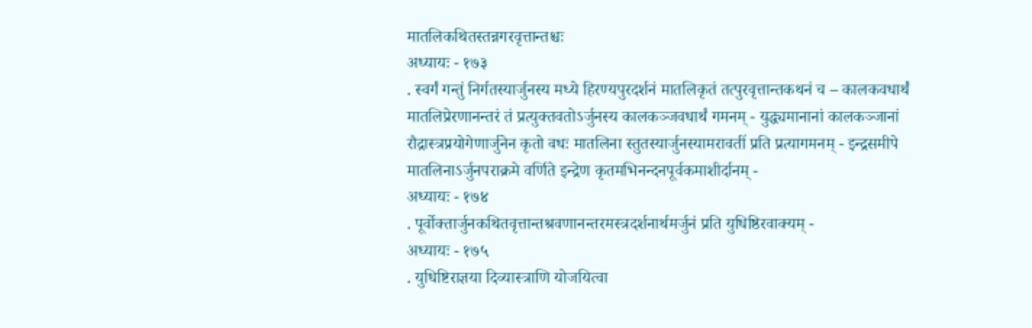मातलिकथितस्तन्नगरवृत्तान्तश्चः
अध्यायः - १७३
. स्वर्गं गन्तुं निर्गतस्यार्जुनस्य मध्ये हिरण्यपुरदर्शनं मातलिकृतं तत्पुरवृत्तान्तकथनं च – कालकवधार्थं मातलिप्रेरणानन्तरं तं प्रत्युक्तवतोऽर्जुनस्य कालकञ्जवधार्थं गमनम् - युद्ध्यमानानां कालकञ्जानां रौद्रास्त्रप्रयोगेणार्जुनेन कृतो वधः मातलिना स्तुतस्यार्जुनस्यामरावतीं प्रति प्रत्यागमनम् - इन्द्रसमीपे मातलिनाऽर्जुनपराक्रमे वर्णिते इन्द्रेण कृतमभिनन्दनपूर्वकमाशीर्दानम् -
अध्यायः - १७४
. पूर्वोक्तार्जुनकथितवृत्तान्तश्रवणानन्तरमस्त्रदर्शनार्थमर्जुनं प्रति युधिष्ठिरवाक्यम् -
अध्यायः - १७५
. युधिष्टिराज्ञया दिव्यास्त्राणि योजयित्वा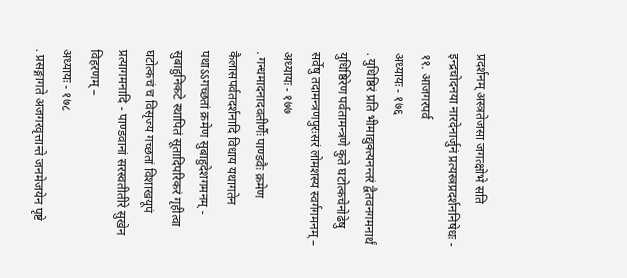प्रदर्शनम् अस्त्रतेजसा जगत्क्षोभे सति इन्द्रचोदनया नारदेनार्जुनं प्रत्यस्त्रप्रदर्शननिषेधः -
११. आजगरपर्व
अध्यायः - १७६
. युधिष्ठिरं प्रति भीमाद्युक्त्यनन्तरं द्वैतवनगमनार्थं युधिष्ठिरेण पर्वतामन्त्रणे कुते घटोत्कचेनोढेषु सर्वेषु तदामन्त्रणपुरःसरं लोमशस्य स्वर्गगमनम् –
अध्यायः - १७७
. गन्धमादनादवतीर्णैः पाण्डवैः क्रमेण कैलासपर्वतदर्शनादि विधाय यथागतेन पथाऽऽगच्छतां क्रमेण सुबाहुदेशगमनम् - सुबाहुनिकटे स्थापितं सूतादिपरिकरं गृहीत्वा घटोत्कचं च विसृज्य गच्छतां विशाखयूपं प्रत्यागमनादि - पाण्डवानां सरस्वतीतीरे सुखेन विहरणम् –
अध्यायः - १७८
. प्रसङ्गागते अजगरवृत्तान्ते जनमेजयेन पृष्टे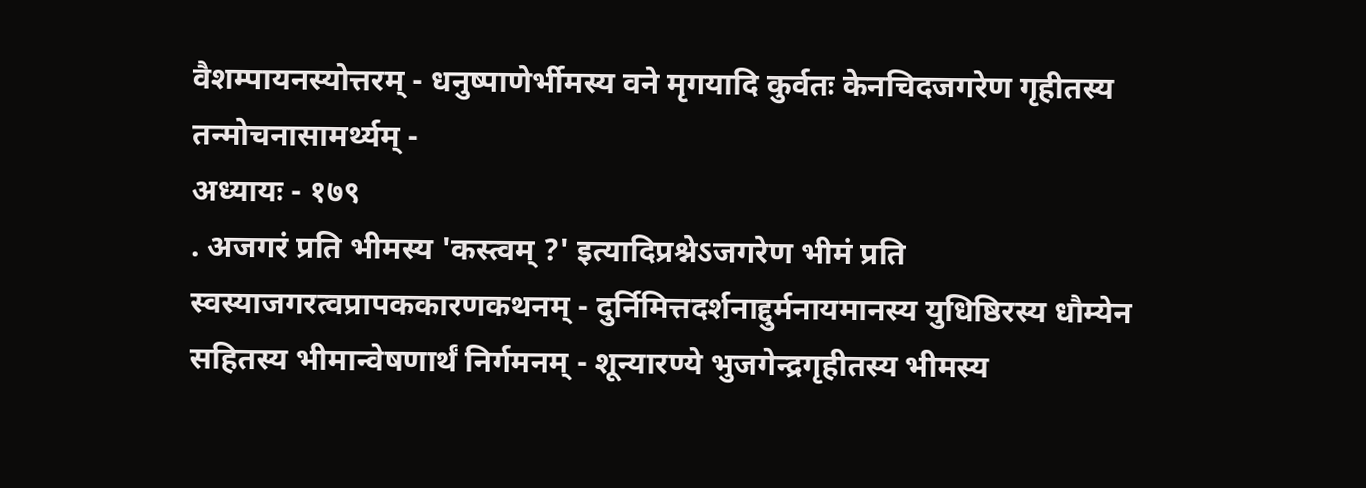वैशम्पायनस्योत्तरम् - धनुष्पाणेर्भीमस्य वने मृगयादि कुर्वतः केनचिदजगरेण गृहीतस्य तन्मोचनासामर्थ्यम् -
अध्यायः - १७९
. अजगरं प्रति भीमस्य 'कस्त्वम् ?' इत्यादिप्रश्नेऽजगरेण भीमं प्रति स्वस्याजगरत्वप्रापककारणकथनम् - दुर्निमित्तदर्शनाद्दुर्मनायमानस्य युधिष्ठिरस्य धौम्येन सहितस्य भीमान्वेषणार्थं निर्गमनम् - शून्यारण्ये भुजगेन्द्रगृहीतस्य भीमस्य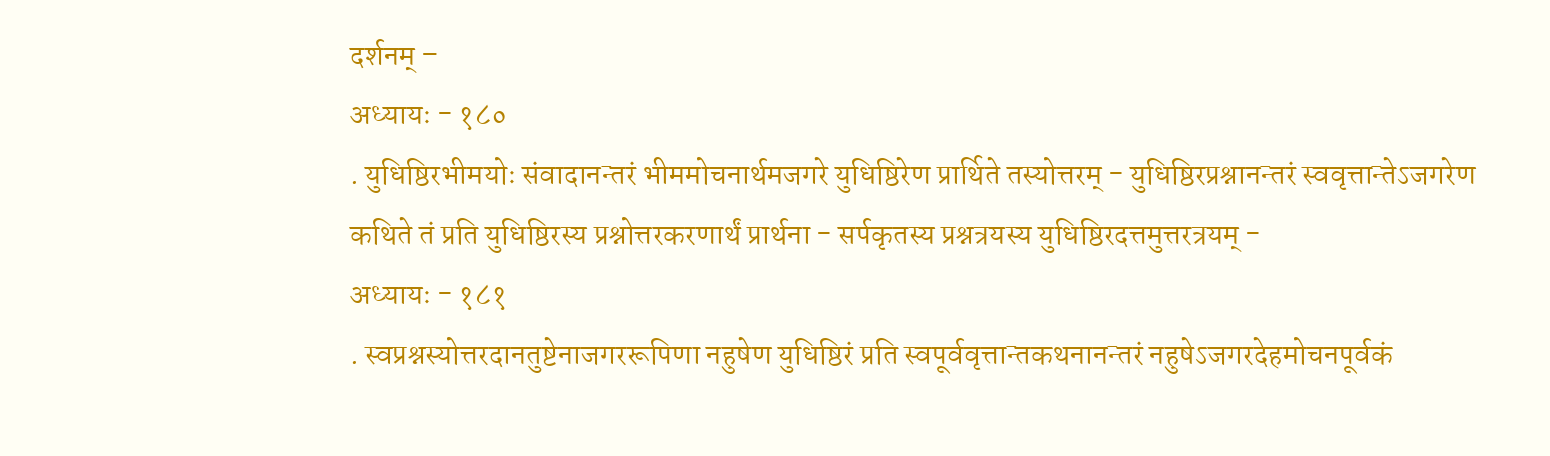दर्शनम् –
अध्यायः - १८०
. युधिष्ठिरभीमयोः संवादानन्तरं भीममोचनार्थमजगरे युधिष्ठिरेण प्रार्थिते तस्योत्तरम् - युधिष्ठिरप्रश्नानन्तरं स्ववृत्तान्तेऽजगरेण कथिते तं प्रति युधिष्ठिरस्य प्रश्नोत्तरकरणार्थं प्रार्थना - सर्पकृतस्य प्रश्नत्रयस्य युधिष्ठिरदत्तमुत्तरत्रयम् -
अध्यायः - १८१
. स्वप्रश्नस्योत्तरदानतुष्टेनाजगररूपिणा नहुषेण युधिष्ठिरं प्रति स्वपूर्ववृत्तान्तकथनानन्तरं नहुषेऽजगरदेहमोचनपूर्वकं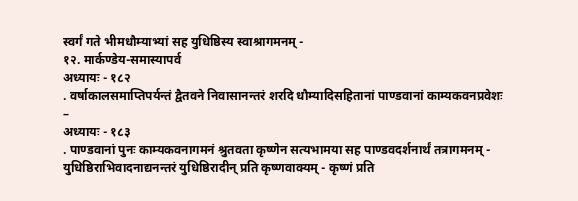स्वर्गं गते भीमधौम्याभ्यां सह युधिष्ठिस्य स्वाश्रागमनम् -
१२. मार्कण्डेय-समास्यापर्व
अध्यायः - १८२
. वर्षाकालसमाप्तिपर्यन्तं द्वैतवने निवासानन्तरं शरदि धौम्यादिसहितानां पाण्डवानां काम्यकवनप्रवेशः –
अध्यायः - १८३
. पाण्डवानां पुनः काम्यकवनागमनं श्रुतवता कृष्णेन सत्यभामया सह पाण्डवदर्शनार्थं तत्रागमनम् - युधिष्ठिराभिवादनाद्यनन्तरं युधिष्ठिरादीन् प्रति कृष्णवाक्यम् - कृष्णं प्रति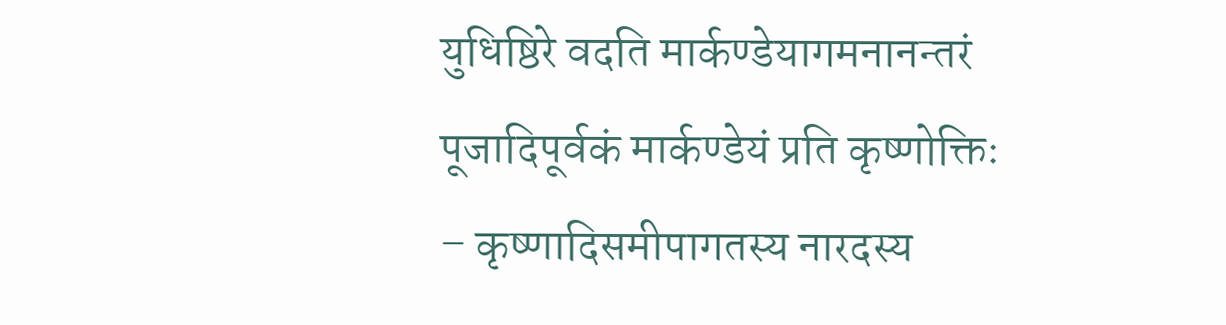युधिष्ठिरे वदति मार्कण्डेयागमनानन्तरं पूजादिपूर्वकं मार्कण्डेयं प्रति कृष्णोक्तिः – कृष्णादिसमीपागतस्य नारदस्य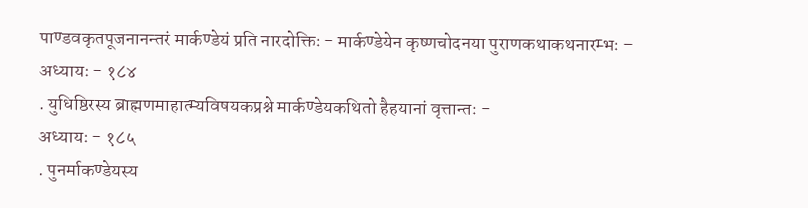पाण्डवकृतपूजनानन्तरं मार्कण्डेयं प्रति नारदोक्तिः - मार्कण्डेयेन कृष्णचोदनया पुराणकथाकथनारम्भः –
अध्यायः - १८४
. युधिष्ठिरस्य ब्राह्मणमाहात्म्यविषयकप्रश्ने मार्कण्डेयकथितो हैहयानां वृत्तान्तः -
अध्यायः - १८५
. पुनर्माकण्डेयस्य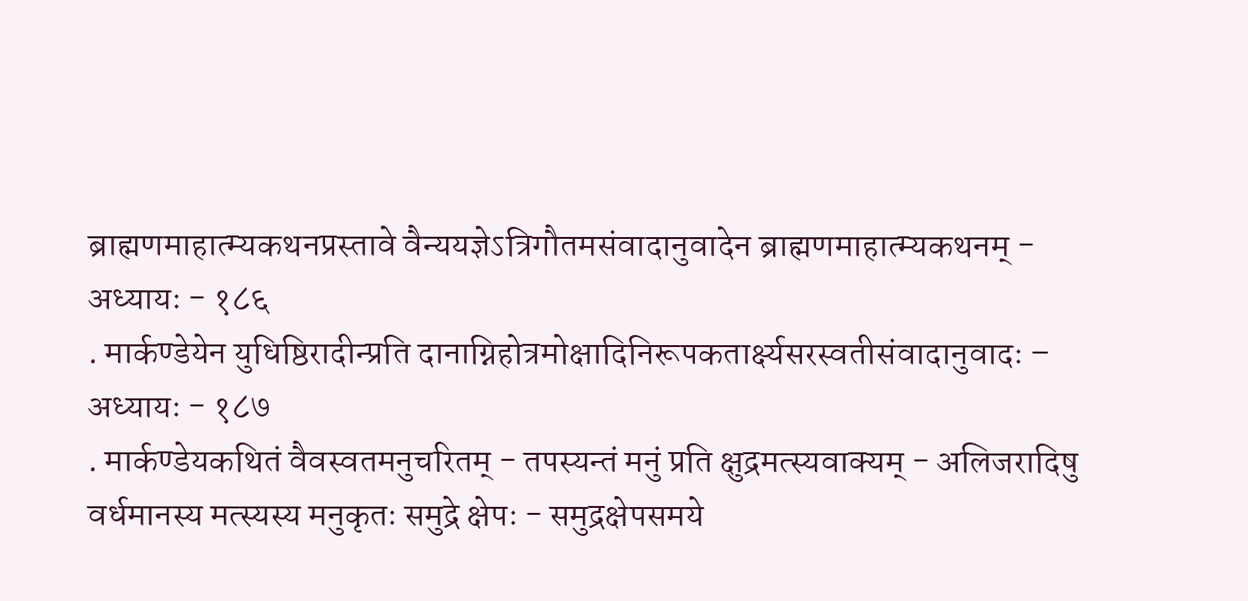ब्राह्मणमाहात्म्यकथनप्रस्तावे वैन्ययज्ञेऽत्रिगौतमसंवादानुवादेन ब्राह्मणमाहात्म्यकथनम् -
अध्यायः - १८६
. मार्कण्डेयेन युधिष्ठिरादीन्प्रति दानाग्निहोत्रमोक्षादिनिरूपकतार्क्ष्यसरस्वतीसंवादानुवादः –
अध्यायः - १८७
. मार्कण्डेयकथितं वैवस्वतमनुचरितम् - तपस्यन्तं मनुं प्रति क्षुद्रमत्स्यवाक्यम् - अलिजरादिषु वर्धमानस्य मत्स्यस्य मनुकृतः समुद्रे क्षेपः - समुद्रक्षेपसमये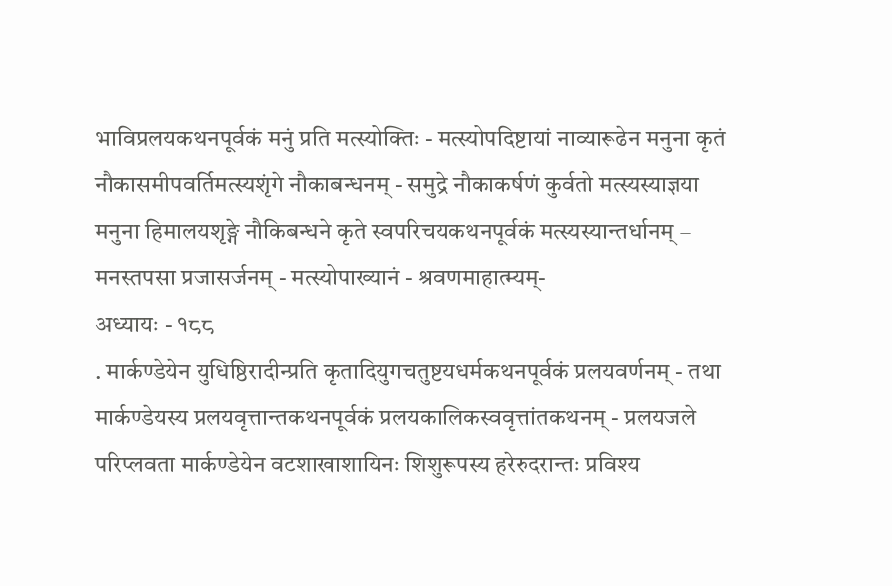भाविप्रलयकथनपूर्वकं मनुं प्रति मत्स्योक्तिः - मत्स्योपदिष्टायां नाव्यारूढेन मनुना कृतं नौकासमीपवर्तिमत्स्यशृंगे नौकाबन्धनम् - समुद्रे नौकाकर्षणं कुर्वतो मत्स्यस्याज्ञया मनुना हिमालयशृङ्गे नौकिबन्धने कृते स्वपरिचयकथनपूर्वकं मत्स्यस्यान्तर्धानम् – मनस्तपसा प्रजासर्जनम् - मत्स्योपाख्यानं - श्रवणमाहात्म्यम्-
अध्यायः - १८८
. मार्कण्डेयेन युधिष्ठिरादीन्प्रति कृतादियुगचतुष्टयधर्मकथनपूर्वकं प्रलयवर्णनम् - तथा मार्कण्डेयस्य प्रलयवृत्तान्तकथनपूर्वकं प्रलयकालिकस्ववृत्तांतकथनम् - प्रलयजले परिप्लवता मार्कण्डेयेन वटशाखाशायिनः शिशुरूपस्य हरेरुदरान्तः प्रविश्य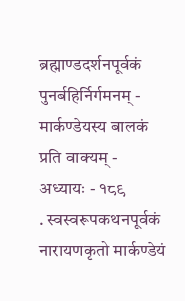ब्रह्माण्डदर्शनपूर्वकं पुनर्बहिर्निर्गमनम् - मार्कण्डेयस्य बालकं प्रति वाक्यम् -
अध्यायः - १८९
. स्वस्वरूपकथनपूर्वकं नारायणकृतो मार्कण्डेयं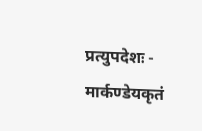प्रत्युपदेशः - मार्कण्डेयकृतं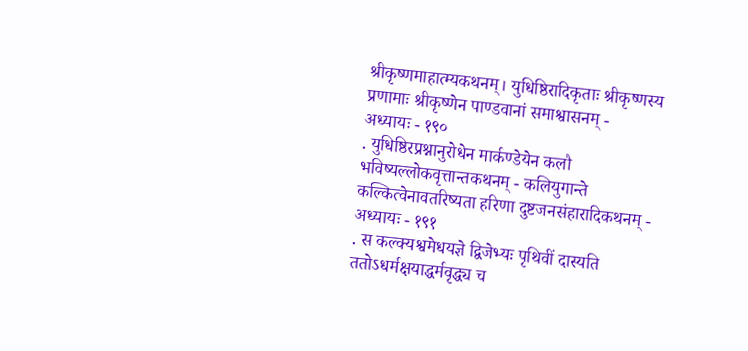श्रीकृष्णमाहात्म्यकथनम्। युधिष्ठिरादिकृताः श्रीकृष्णस्य प्रणामाः श्रीकृष्णेन पाण्डवानां समाश्वासनम् -
अध्यायः - १९०
. युधिष्ठिरप्रश्नानुरोधेन मार्कण्डेयेन कलौ भविष्यल्लोकवृत्तान्तकथनम् - कलियुगान्ते कल्कित्वेनावतरिष्यता हरिणा दुष्टजनसंहारादिकथनम् -
अध्यायः - १९१
. स कल्क्यश्वमेधयज्ञे द्विजेभ्यः पृथिवीं दास्यति ततोऽधर्मक्षयाद्धर्मवृद्ध्य च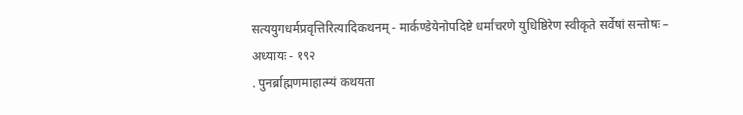सत्ययुगधर्मप्रवृत्तिरित्यादिकथनम् - मार्कण्डेयेनोपदिष्टे धर्माचरणे युधिष्ठिरेण स्वीकृते सर्वेषां सन्तोषः –
अध्यायः - १९२
. पुनर्ब्राह्मणमाहात्म्यं कथयता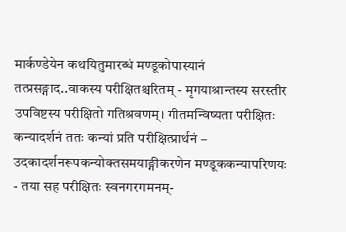मार्कण्डेयेन कथयितुमारब्धं मण्डूकोपास्यानं तत्प्रसङ्गाद..वाकस्य परीक्षितश्चरितम् - मृगयाश्रान्तस्य सरस्तीर उपविष्टस्य परीक्षितो गतिश्रवणम्। गीतमन्विष्यता परीक्षितः कन्यादर्शनं ततः कन्यां प्रति परीक्षित्प्रार्थनं – उदकादर्शनरूपकन्योक्तसमयाङ्गीकरणेन मण्डूककन्यापरिणयः - तया सह परीक्षितः स्वनगरगमनम्-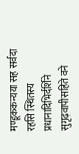मण्डूककन्यया सह सर्वदा रहसि स्थितस्य प्रधानादिभिर्दर्शिने सुगृढ़वापीसहिते वने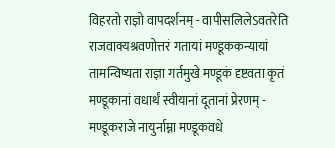विहरतो राज्ञो वापदर्शनम् - वापीसलिलेऽवतरेति राजवाक्यश्रवणोत्तरं गतायां मण्डूककन्यायां तामन्विष्यता राज्ञा गर्तमुखे मण्डूकं दृष्टवता कृतं मण्डूकानां वधार्थं स्वीयानां दूतानां प्रेरणम् - मण्डूकराजे नायुर्नाम्ना मण्डूकवधे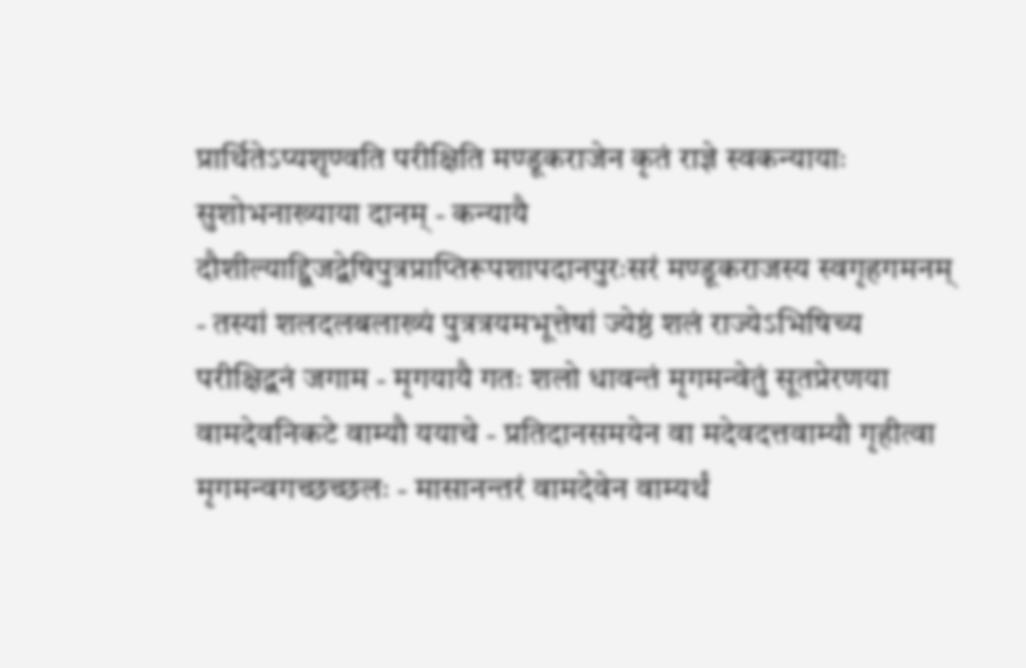प्रार्थितेऽप्यशृण्वति परीक्षिति मण्डूकराजेन कृतं राज्ञे स्वकन्यायाः सुशोभनाख्याया दानम् - कन्यायै दौशील्याद्द्विजद्वेषिपुत्रप्राप्तिरूपशापदानपुरःसरं मण्डूकराजस्य स्वगृहगमनम् - तस्यां शलदलबलाख्यं पुत्रत्रयमभूत्तेषां ज्येष्ठं शलं राज्येऽभिषिच्य परीक्षिद्वनं जगाम - मृगयायै गतः शलो धावन्तं मृगमन्वेतुं सूतप्रेरणया वामदेवनिकटे वाम्यौ ययाचे - प्रतिदानसमयेन वा मदेवदत्तवाम्यौ गृहीत्वा मृगमन्वगच्छच्छलः - मासानन्तरं वामदेवेन वाम्यर्थं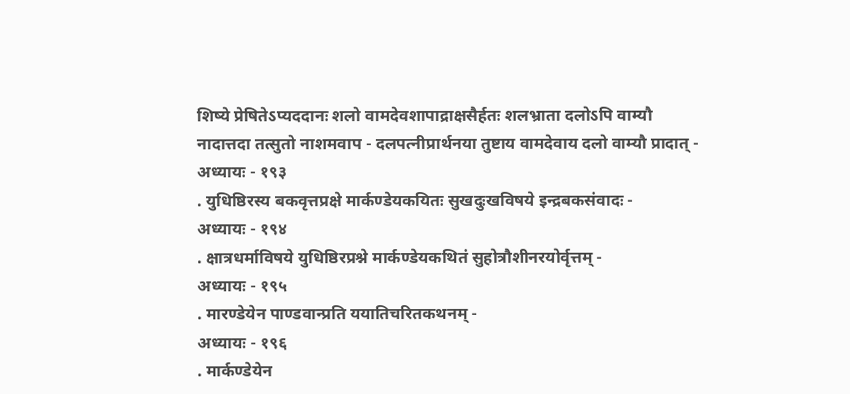शिष्ये प्रेषितेऽप्यददानः शलो वामदेवशापाद्राक्षसैर्हतः शलभ्राता दलोऽपि वाम्यौ नादात्तदा तत्सुतो नाशमवाप - दलपत्नीप्रार्थनया तुष्टाय वामदेवाय दलो वाम्यौ प्रादात् -
अध्यायः - १९३
. युधिष्ठिरस्य बकवृत्तप्रक्षे मार्कण्डेयकयितः सुखदुःखविषये इन्द्रबकसंवादः -
अध्यायः - १९४
. क्षात्रधर्माविषये युधिष्ठिरप्रश्ने मार्कण्डेयकथितं सुहोत्रौशीनरयोर्वृत्तम् -
अध्यायः - १९५
. मारण्डेयेन पाण्डवान्प्रति ययातिचरितकथनम् -
अध्यायः - १९६
. मार्कण्डेयेन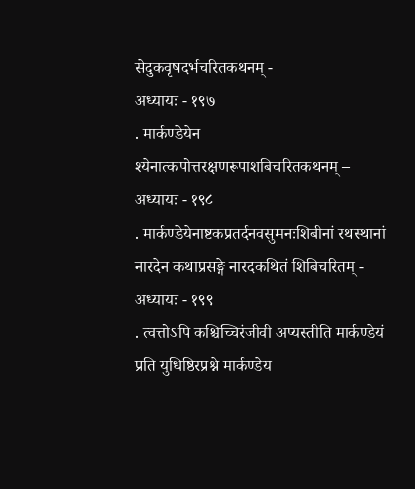सेदुकवृषदर्भचरितकथनम् -
अध्यायः - १९७
. मार्कण्डेयेन श्येनात्कपोत्तरक्षणरूपाशबिचरितकथनम् –
अध्यायः - १९८
. मार्कण्डेयेनाष्टकप्रतर्दनवसुमनःशिबीनां रथस्थानां नारदेन कथाप्रसङ्गे नारदकथितं शिबिचरितम् -
अध्यायः - १९९
. त्वत्तोऽपि कश्चिच्चिरंजीवी अप्यस्तीति मार्कण्डेयं प्रति युधिष्ठिरप्रश्ने मार्कण्डेय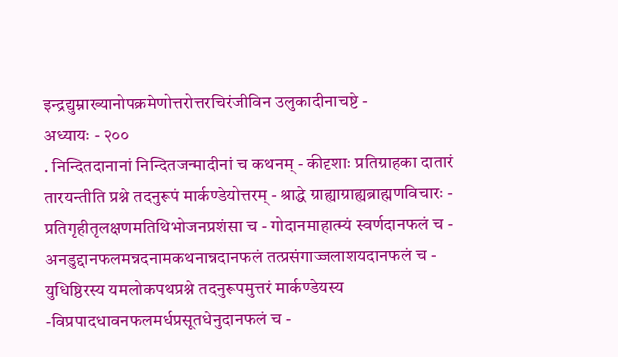इन्द्रद्युम्नाख्यानोपक्रमेणोत्तरोत्तरचिरंजीविन उलुकादीनाचष्टे -
अध्यायः - २००
. निन्दितदानानां निन्दितजन्मादीनां च कथनम् - कीदृशाः प्रतिग्राहका दातारं तारयन्तीति प्रश्ने तदनुरूपं मार्कण्डेयोत्तरम् - श्राद्धे ग्राह्याग्राह्यब्राह्मणविचारः - प्रतिगृहीतृलक्षणमतिथिभोजनप्रशंसा च - गोदानमाहात्म्यं स्वर्णदानफलं च - अनडुद्दानफलमन्नदनामकथनान्नदानफलं तत्प्रसंगाज्जलाशयदानफलं च - युधिष्ठिरस्य यमलोकपथप्रश्ने तदनुरूपमुत्तरं मार्कण्डेयस्य -विप्रपादधावनफलमर्धप्रसूतधेनुदानफलं च -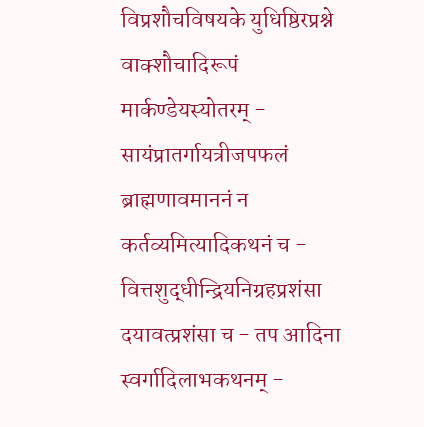विप्रशौचविषयके युधिष्ठिरप्रश्ने वाक्शौचादिरूपं मार्कण्डेयस्योतरम् - सायंप्रातर्गायत्रीजपफलं ब्राह्मणावमाननं न कर्तव्यमित्यादिकथनं च - वित्तशुद्धीन्द्रियनिग्रहप्रशंसा दयावत्प्रशंसा च - तप आदिना स्वर्गादिलाभकथनम् -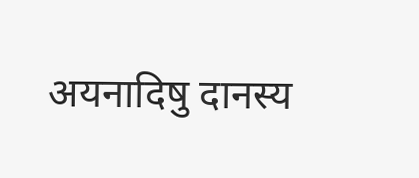अयनादिषु दानस्य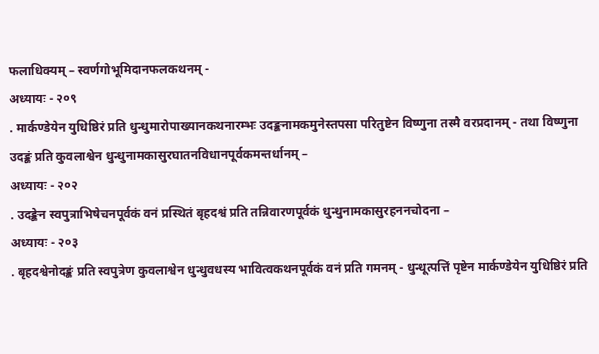फलाधिक्यम् – स्वर्णगोभूमिदानफलकथनम् -
अध्यायः - २०९
. मार्कण्डेयेन युधिष्ठिरं प्रति धुन्धुमारोपाख्यानकथनारम्भः उदङ्कनामकमुनेस्तपसा परितुष्टेन विष्णुना तस्मै वरप्रदानम् - तथा विष्णुना उदङ्कं प्रति कुवलाश्वेन धुन्धुनामकासुरघातनविधानपूर्वकमन्तर्धानम् –
अध्यायः - २०२
. उदङ्केन स्वपुत्राभिषेचनपूर्वकं वनं प्रस्थितं बृहदश्वं प्रति तन्निवारणपूर्वकं धुन्धुनामकासुरहननचोदना –
अध्यायः - २०३
. बृहदश्वेनोदङ्कं प्रति स्वपुत्रेण कुवलाश्वेन धुन्धुवधस्य भावित्वकथनपूर्वकं वनं प्रति गमनम् - धुन्धूत्पत्तिं पृष्टेन मार्कण्डेयेन युधिष्ठिरं प्रति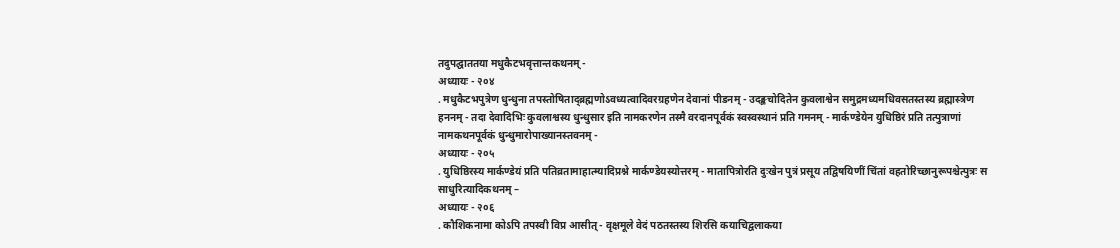तदुपद्घाततया मधुकैटभवृत्तान्तकथनम् -
अध्यायः - २०४
. मधुकैटभपुत्रेण धुन्धुना तपस्तोषिताद्ब्रह्मणोऽवध्यत्वादिवरग्रहणेन देवानां पीडनम् - उदङ्कचोदितेन कुवलाश्वेन समुद्रमध्यमधिवसतस्तस्य ब्रह्मास्त्रेण हननम् - तदा देवादिभिः कुवलाश्वस्य धुन्धुसार इति नामकरणेन तस्मै वरदानपूर्वकं स्वस्वस्थानं प्रति गमनम् - मार्कण्डेयेन युधिष्ठिरं प्रति तत्पुत्राणां नामकथनपूर्वकं धुन्धुमारोपाख्यानस्तवनम् -
अध्यायः - २०५
. युधिष्ठिरस्य मार्कण्डेयं प्रति पतिव्रतामाहात्म्यादिप्रश्ने मार्कण्डेयस्योत्तरम् - मातापित्रोरति दुःखेन पुत्रं प्रसूय तद्विषयिणीं चिंतां वहतोरिच्छानुरूपश्चेत्पुत्रः स साधुरित्यादिकथनम् –
अध्यायः - २०६
. कौशिकनामा कोऽपि तपस्वी विप्र आसीत् - वृक्षमूले वेदं पठतस्तस्य शिरसि कयाचिद्वलाकया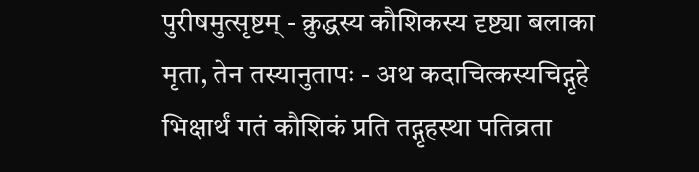पुरीषमुत्सृष्टम् - क्रुद्धस्य कौशिकस्य दृष्ट्या बलाका मृता, तेन तस्यानुतापः - अथ कदाचित्कस्यचिद्गृहे भिक्षार्थं गतं कौशिकं प्रति तद्गृहस्था पतिव्रता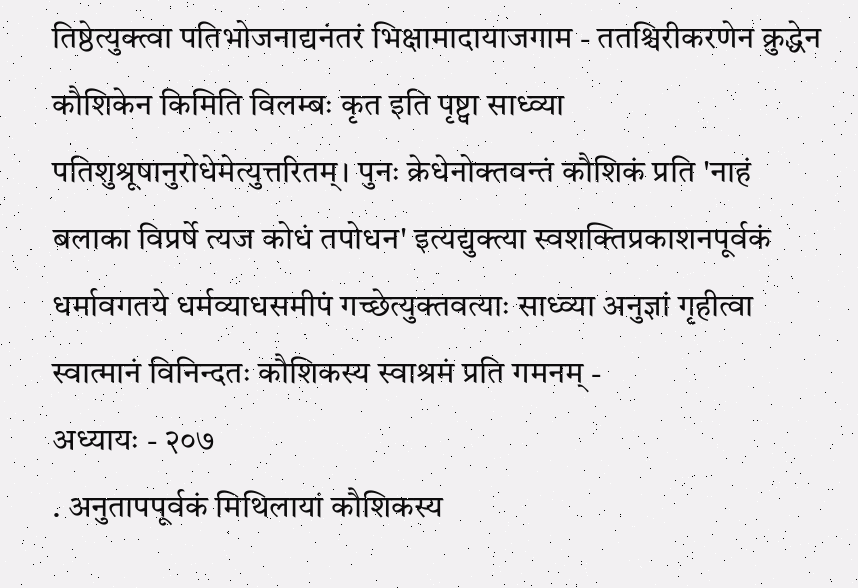तिष्ठेत्युक्त्वा पतिभोजनाद्यनंतरं भिक्षामादायाजगाम - ततश्चिरीकरणेन क्रुद्धेन कौशिकेन किमिति विलम्बः कृत इति पृष्ट्वा साध्व्या पतिशुश्रूषानुरोधेमेत्युत्तरितम्। पुनः क्रेधेनोक्तवन्तं कौशिकं प्रति 'नाहं बलाका विप्रर्षे त्यज कोधं तपोधन' इत्यद्युक्त्या स्वशक्तिप्रकाशनपूर्वकं धर्मावगतये धर्मव्याधसमीपं गच्छेत्युक्तवत्याः साध्व्या अनुज्ञां गृहीत्वा स्वात्मानं विनिन्दतः कौशिकस्य स्वाश्रमं प्रति गमनम् -
अध्यायः - २०७
. अनुतापपूर्वकं मिथिलायां कौशिकस्य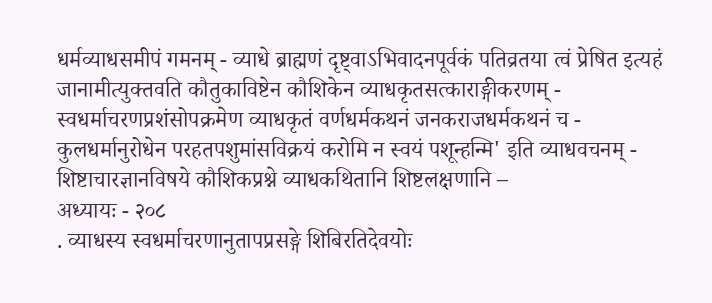धर्मव्याधसमीपं गमनम् - व्याधे ब्राह्मणं दृष्ट्वाऽभिवादनपूर्वकं पतिव्रतया त्वं प्रेषित इत्यहं जानामीत्युक्तवति कौतुकाविष्टेन कौशिकेन व्याधकृतसत्काराङ्गीकरणम् - स्वधर्माचरणप्रशंसोपक्रमेण व्याधकृतं वर्णधर्मकथनं जनकराजधर्मकथनं च - कुलधर्मानुरोधेन परहतपशुमांसविक्रयं करोमि न स्वयं पशून्हन्मि' इति व्याधवचनम् - शिष्टाचारज्ञानविषये कौशिकप्रश्ने व्याधकथितानि शिष्टलक्षणानि –
अध्यायः - २०८
. व्याधस्य स्वधर्माचरणानुतापप्रसङ्गे शिबिरतिदेवयोः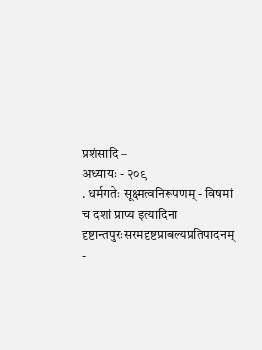प्रशंसादि –
अध्यायः - २०९
. धर्मगतेः सूक्ष्मत्वनिरूपणम् - विषमां च दशां प्राप्य इत्यादिना दृष्टान्तपुरःसरमदृष्टप्राबल्यप्रतिपादनम् -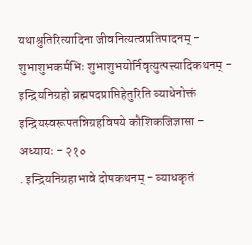यथाश्रुतिरित्यादिना जीवनित्यत्वप्रतिपादनम् - शुभाशुभकर्मभिः शुभाशुभयोर्निवृत्युत्पत्त्यादिकथनम् - इन्द्रियनिग्रहो ब्रह्मपदप्राप्तिहेतुरिति व्याधेनोक्तं इन्द्रियस्वरूपतन्निग्रहविषये कौशिकजिज्ञासा –
अध्यायः - २१०
. इन्द्रियनिग्रहाभावे दोषकथनम् - व्याधकृतं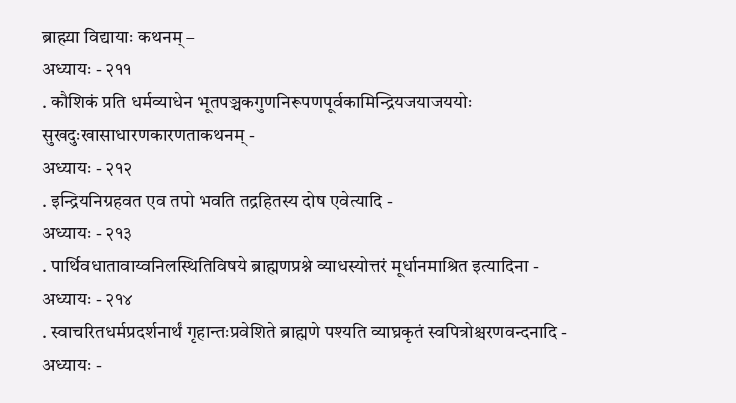ब्राह्म्या विद्यायाः कथनम् –
अध्यायः - २११
. कौशिकं प्रति धर्मव्याधेन भूतपञ्चकगुणनिरूपणपूर्वकामिन्द्रियजयाजययोः सुखदुःखासाधारणकारणताकथनम् -
अध्यायः - २१२
. इन्द्रियनिग्रहवत एव तपो भवति तद्रहितस्य दोष एवेत्यादि -
अध्यायः - २१३
. पार्थिवधातावाय्वनिलस्थितिविषये ब्राह्मणप्रश्ने व्याधस्योत्तरं मूर्धानमाश्रित इत्यादिना -
अध्यायः - २१४
. स्वाचरितधर्मप्रदर्शनार्थं गृहान्तःप्रवेशिते ब्राह्मणे पश्यति व्याघ्रकृतं स्वपित्रोश्चरणवन्दनादि -
अध्यायः -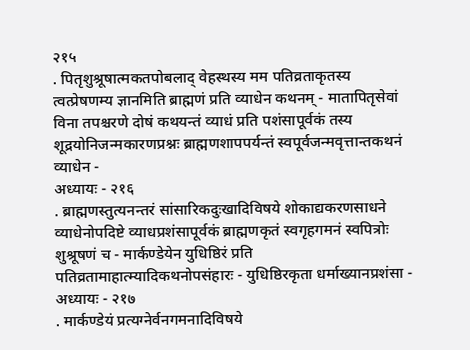२१५
. पितृशुश्रूषात्मकतपोबलाद् वेहस्थस्य मम पतिव्रताकृतस्य त्वत्प्रेषणम्य ज्ञानमिति ब्राह्मणं प्रति व्याधेन कथनम् - मातापितृसेवां विना तपश्चरणे दोषं कथयन्तं व्याधं प्रति पशंसापूर्वकं तस्य शूद्रयोनिजन्मकारणप्रश्नः ब्राह्मणशापपर्यन्तं स्वपूर्वजन्मवृत्तान्तकथनं व्याधेन -
अध्यायः - २१६
. ब्राह्मणस्तुत्यनन्तरं सांसारिकदुःखादिविषये शोकाद्यकरणसाधने व्याधेनोपदिष्टे व्याधप्रशंसापूर्वकं ब्राह्मणकृतं स्वगृहगमनं स्वपित्रोः शुश्रूषणं च - मार्कण्डेयेन युधिष्ठिरं प्रति पतिव्रतामाहात्म्यादिकथनोपसंहारः - युधिष्ठिरकृता धर्माख्यानप्रशंसा -
अध्यायः - २१७
. मार्कण्डेयं प्रत्यग्नेर्वनगमनादिविषये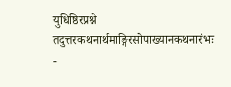युधिष्ठिरप्रश्ने तदुत्तरकथनार्थमाङ्गिरसोपाख्यानकथनारंभः -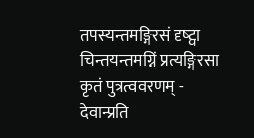तपस्यन्तमङ्गिरसं दृष्ट्वा चिन्तयन्तमग्निं प्रत्यङ्गिरसा कृतं पुत्रत्ववरणम् - देवान्प्रति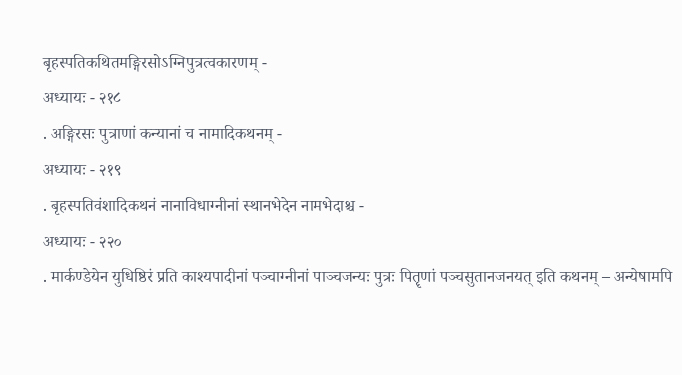बृहस्पतिकथितमङ्गिरसोऽग्निपुत्रत्वकारणम् -
अध्यायः - २१८
. अङ्गिरसः पुत्राणां कन्यानां च नामादिकथनम् -
अध्यायः - २१९
. बृहस्पतिवंशादिकथनं नानाविधाग्नीनां स्थानभेदेन नामभेदाश्च -
अध्यायः - २२०
. मार्कण्डेयेन युधिष्ठिरं प्रति काश्यपादीनां पञ्चाग्नीनां पाञ्चजन्यः पुत्रः पितॄणां पञ्चसुतानजनयत् इति कथनम् – अन्येषामपि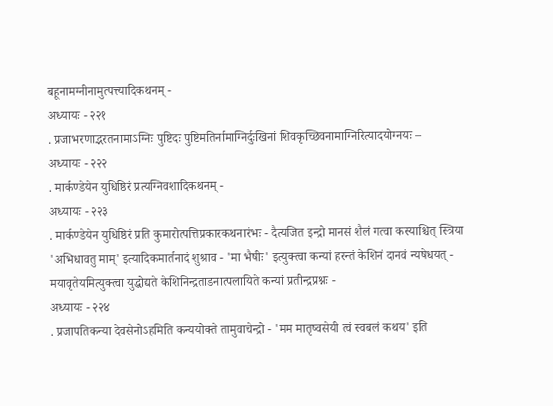बहूनामग्नीनामुत्पत्त्यादिकथनम् -
अध्यायः - २२१
. प्रजाभरणाद्भरतनामाऽग्निः पुष्टिदः पुष्टिमतिर्नामाग्निर्दुःखिनां शिवकृच्छिवनामाग्निरित्यादयोग्नयः –
अध्यायः - २२२
. मार्कण्डेयेन युधिष्ठिरं प्रत्यग्निवशादिकथनम् -
अध्यायः - २२३
. मार्कण्डेयेन युधिष्ठिरं प्रति कुमारोत्पत्तिप्रकारकथनारंभः - दैत्यजित इन्द्रो मानसं शैलं गत्वा कस्याश्चित् स्त्रिया 'अभिधावतु माम्' इत्यादिकमार्तनादं शुश्राव - 'मा भैषीः' इत्युक्त्वा कन्यां हरन्तं केशिनं दानवं न्यषेधयत् - मयावृतेयमित्युक्त्वा युद्धोद्यते केशिनिन्द्रताडनात्पलायिते कन्यां प्रतीन्द्रप्रश्नः -
अध्यायः - २२४
. प्रजापतिकन्या देवसेनोऽहमिति कन्ययोक्ते तामुवाचेन्द्रो - 'मम मातृष्वसेयी त्वं स्वबलं कथय' इति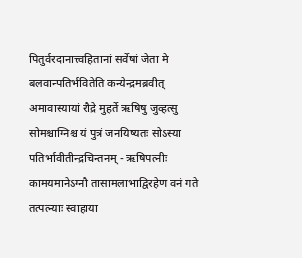पितुर्वरदानात्त्वहितानां सर्वेषां जेता मे बलवान्पतिर्भवितेति कन्येन्द्रमब्रवीत् अमावास्यायां रौद्रे मुहर्ते ऋषिषु जुव्हत्सु सोमश्चाग्निश्च यं पुत्रं जनयिष्यतः सोऽस्या पतिर्भावीतीन्द्रचिन्तनम् - ऋषिपत्नीः कामयमानेऽग्नौ तासामलाभाद्विरहेण वनं गते तत्पत्न्याः स्वाहाया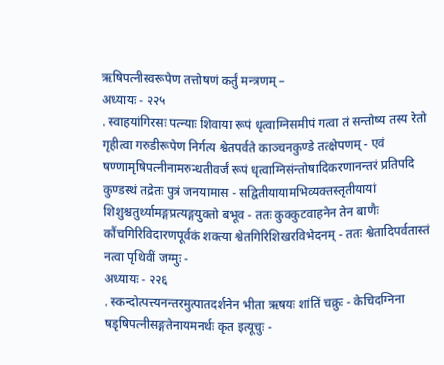ऋषिपत्नीस्वरूपेण तत्तोषणं कर्तुं मन्त्रणम् –
अध्यायः - २२५
. स्वाहयांगिरसः पत्न्याः शिवाया रूपं धृत्वाग्निसमीपं गत्वा तं सन्तोष्य तस्य रेतो गृहीत्वा गरुडीरूपेण निर्गत्य श्वेतपर्वते काञ्चनकुण्डे तत्क्षेपणम् - एवं षण्णामृषिपत्नीनामरुन्धतीवर्जं रूपं धृत्वाग्निसंन्तोषादिकरणानन्तरं प्रतिपदि कुण्डस्थं तद्रेतः पुत्रं जनयामास - सद्वितीयायामभिव्यक्तस्तृतीयायां शिशुश्चतुर्थ्यामङ्गप्रत्यङ्गयुक्तो बभूव - ततः कुक्कुटवाहनेन तेन बाणैः कौंचगिरिविदारणपूर्वकं शक्त्या श्वेतगिरिशिखरविभेदनम् - ततः श्वेतादिपर्वतास्तं नत्वा पृथिवीं जग्मुः -
अध्यायः - २२६
. स्कन्दोत्पत्त्यनन्तरमुत्पातदर्शनेन भीता ऋषयः शांतिं चक्रुः - केचिदग्निना षडृषिपत्नीसङ्गतेनायमनर्थः कृत इत्यूचुः -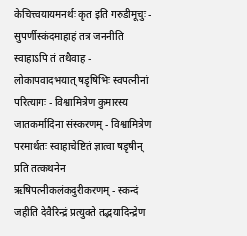केचित्त्वयायमनर्थः कृत इति गरुडीमूचुः - सुपर्णीस्कंदमाहाहं तत्र जननीति स्वाहाऽपि तं तथैवाह - लोकापवादभयात् षडृषिभिः स्वपत्नीनां परित्यागः - विश्वामित्रेण कुमारस्य जातकर्मादिना संस्करणम् - विश्वामित्रेण परमार्थतः स्वाहाचेष्टितं ज्ञात्वा षडृषीन् प्रति तत्कथनेन ऋषिपत्नीकलंकदुरीकरणम् - स्कन्दं जहीति देवैरिन्द्रं प्रत्युक्ते तद्भयादिन्द्रेण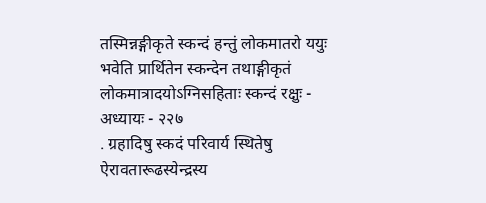तस्मिन्नङ्गीकृते स्कन्दं हन्तुं लोकमातरो ययुः भवेति प्रार्थितेन स्कन्देन तथाङ्गीकृतं लोकमात्रादयोऽग्निसहिताः स्कन्दं रक्षुः -
अध्यायः - २२७
. ग्रहादिषु स्कदं परिवार्य स्थितेषु ऐरावतारूढस्येन्द्रस्य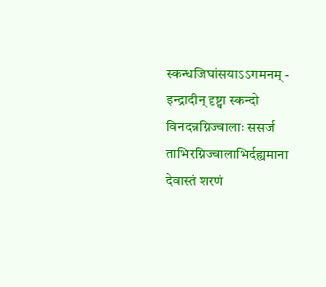स्कन्धजिघांसयाऽऽगमनम् - इन्द्रादीन् दृष्ट्वा स्कन्दो विनदन्नग्निज्वालाः ससर्ज ताभिरग्निज्वालाभिर्दह्यमाना देवास्तं शरणं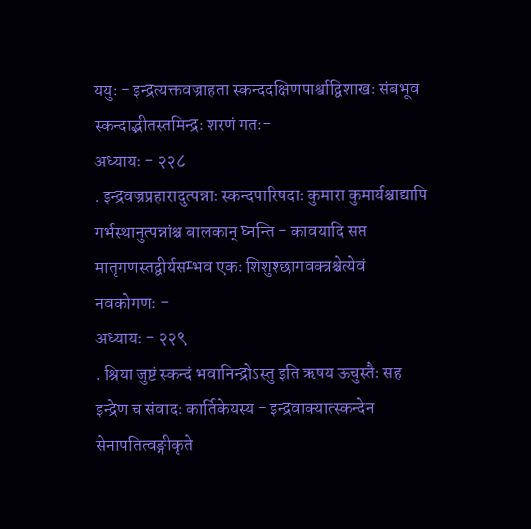ययुः - इन्द्रत्यक्तवज्राहता स्कन्ददक्षिणपार्श्वाद्विशाखः संबभूव स्कन्दाद्भीतस्तमिन्द्रः शरणं गतः-
अध्यायः - २२८
. इन्द्रवज्रप्रहारादुत्पन्नाः स्कन्दपारिषदाः कुमारा कुमार्यश्चाद्यापि गर्भस्थानुत्पन्नांश्च बालकान् घ्नन्ति - कावयादि सप्त मातृगणस्तद्वीर्यसम्भव एकः शिशुश्छागवक्त्रश्चेत्येवं नवकोगणः -
अध्यायः - २२९
. श्रिया जुष्टं स्कन्दं भवानिन्द्रोऽस्तु इति ऋषय ऊचुस्तैः सह इन्द्रेण च संवादः कार्तिकेयस्य - इन्द्रवाक्यात्स्कन्देन सेनापतित्वङ्गीकृते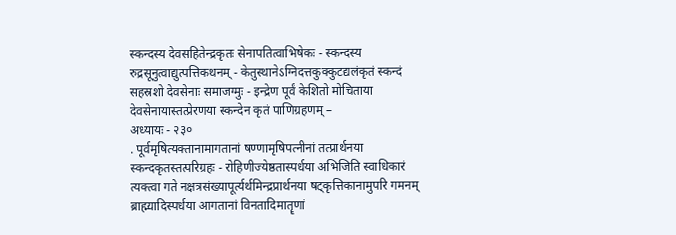स्कन्दस्य देवसहितेन्द्रकृतः सेनापतित्वाभिषेकः - स्कन्दस्य रुद्रसूनुत्वाद्युत्पत्तिकथनम् - केतुस्थानेऽग्निदत्तकुक्कुटद्यलंकृतं स्कन्दं सहस्रशो देवसेनाः समाजग्मुः - इन्द्रेण पूर्वं केशितो मोचिताया देवसेनायास्तत्प्रेरणया स्कन्देन कृतं पाणिग्रहणम् –
अध्यायः - २३०
. पूर्वमृषित्यक्तानामागतानां षण्णामृषिपत्नीनां तत्प्रार्थनया स्कन्दकृतस्तत्परिग्रहः - रोहिणीज्येष्ठतास्पर्धया अभिजिति स्वाधिकारं त्यक्त्वा गते नक्षत्रसंख्यापूर्त्यर्थमिन्द्रप्रार्थनया षट्कृत्तिकानामुपरि गमनम् ब्राह्म्यादिस्पर्धया आगतानां विनतादिमातॄणां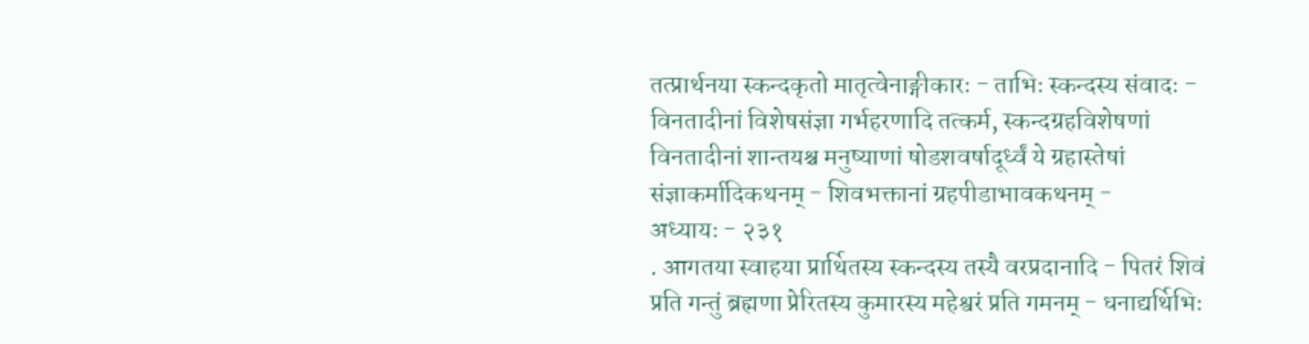तत्प्रार्थनया स्कन्दकृतो मातृत्वेनाङ्गीकारः - ताभिः स्कन्दस्य संवादः - विनतादीनां विशेषसंज्ञा गर्भहरणादि तत्कर्म, स्कन्दग्रहविशेषणां विनतादीनां शान्तयश्च मनुष्याणां षोडशवर्षादूर्ध्वं ये ग्रहास्तेषां संज्ञाकर्मादिकथनम् - शिवभक्तानां ग्रहपीडाभावकथनम् -
अध्यायः - २३१
. आगतया स्वाहया प्रार्थितस्य स्कन्दस्य तस्यै वरप्रदानादि - पितरं शिवं प्रति गन्तुं ब्रह्मणा प्रेरितस्य कुमारस्य महेश्वरं प्रति गमनम् - धनाद्यर्थिभिः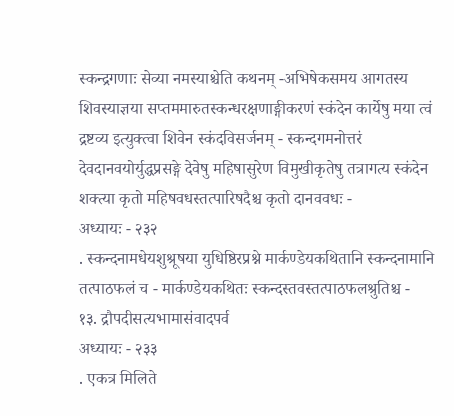स्कन्द्रगणाः सेव्या नमस्याश्चेति कथनम् -अभिषेकसमय आगतस्य शिवस्याज्ञया सप्तममारुतस्कन्धरक्षणाङ्गीकरणं स्कंदेन कार्येषु मया त्वं द्रष्टव्य इत्युक्त्वा शिवेन स्कंदविसर्जनम् - स्कन्दगमनोत्तरं देवदानवयोर्युद्धप्रसङ्गे देवेषु महिषासुरेण विमुखीकृतेषु तत्रागत्य स्कंदेन शक्त्या कृतो महिषवधस्तत्पारिषदैश्च कृतो दानववधः -
अध्यायः - २३२
. स्कन्दनामधेयशुश्रूषया युधिष्ठिरप्रश्ने मार्कण्डेयकथितानि स्कन्दनामानि तत्पाठफलं च - मार्कण्डेयकथितः स्कन्दस्तवस्तत्पाठफलश्रुतिश्च -
१३. द्रौपदीसत्यभामासंवादपर्व
अध्यायः - २३३
. एकत्र मिलिते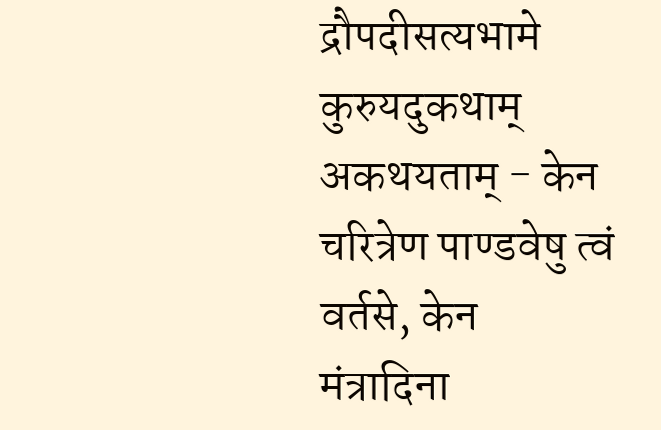द्रौपदीसत्यभामे कुरुयदुकथाम् अकथयताम् - केन चरित्रेण पाण्डवेषु त्वं वर्तसे, केन मंत्रादिना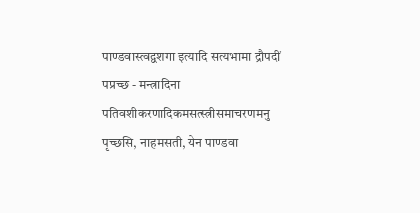पाण्डवास्त्वद्वशगा इत्यादि सत्यभामा द्रौपदीं पप्रच्छ - मन्त्रादिना पतिवशीकरणादिकमसत्स्त्रीसमाचरणमनु पृच्छसि, नाहमसती, येन पाण्डवा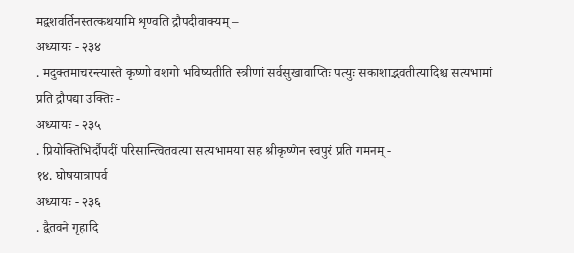मद्वशवर्तिनस्तत्कथयामि शृण्वति द्रौपदीवाक्यम् –
अध्यायः - २३४
. मदुक्तमाचरन्त्यास्ते कृष्णो वशगो भविष्यतीति स्त्रीणां सर्वसुखावाप्तिः पत्युः सकाशाद्भवतीत्यादिश्च सत्यभामां प्रति द्रौपद्या उक्तिः -
अध्यायः - २३५
. प्रियोक्तिभिर्दौपदीं परिसान्त्वितवत्या सत्यभामया सह श्रीकृष्णेन स्वपुरं प्रति गमनम् -
१४. घोषयात्रापर्व
अध्यायः - २३६
. द्वैतवने गृहादि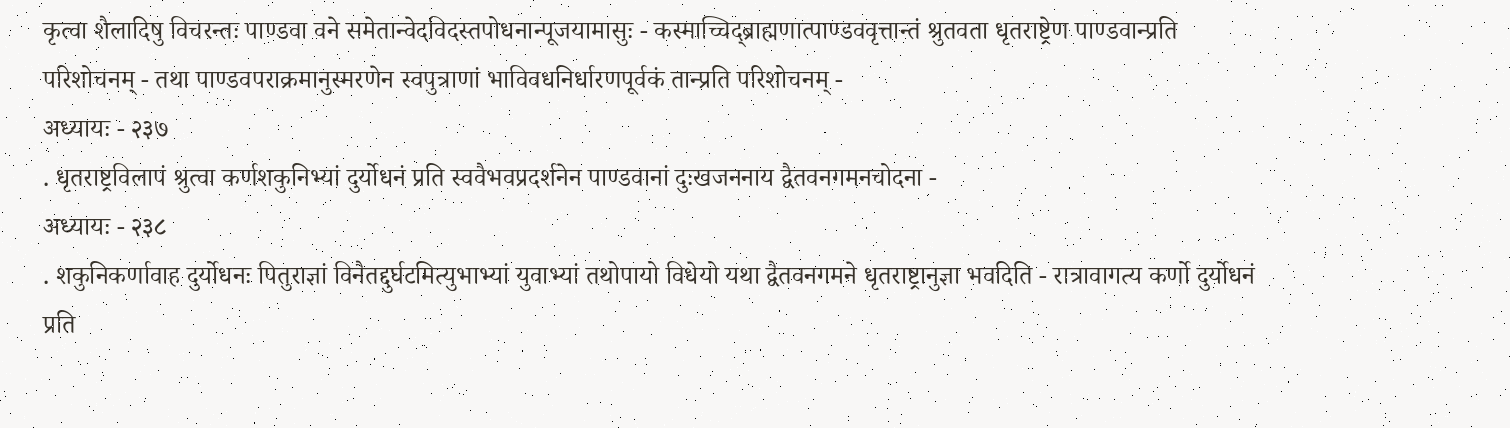कृत्वा शैलादिषु विचरन्तः पाण्डवा वने समेतान्वेदविदस्तपोधनान्पूजयामासुः - कस्माच्चिद्ब्राह्मणात्पाण्डववृत्तान्तं श्रुतवता धृतराष्ट्रेण पाण्डवान्प्रति परिशोचनम् - तथा पाण्डवपराक्रमानुस्मरणेन स्वपुत्राणां भाविवधनिर्धारणपूर्वकं तान्प्रति परिशोचनम् -
अध्यायः - २३७
. धृतराष्ट्रविलापं श्रुत्वा कर्णशकुनिभ्यां दुर्योधनं प्रति स्ववैभवप्रदर्शनेन पाण्डवानां दुःखजननाय द्वैतवनगमनचोदना -
अध्यायः - २३८
. शकुनिकर्णावाह दुर्योधनः पितुराज्ञां विनैतद्दुर्घटमित्युभाभ्यां युवाभ्यां तथोपायो विधेयो यथा द्वैतवनगमने धृतराष्ट्रानुज्ञा भवदिति - रात्रावागत्य कर्णो दुर्योधनं प्रति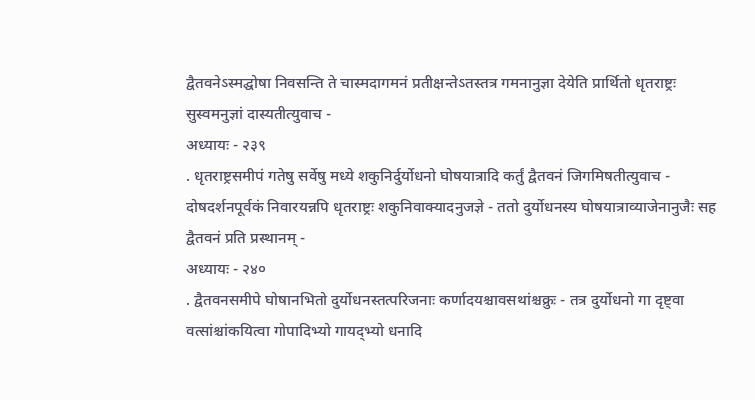द्वैतवनेऽस्मद्घोषा निवसन्ति ते चास्मदागमनं प्रतीक्षन्तेऽतस्तत्र गमनानुज्ञा देयेति प्रार्थितो धृतराष्ट्रः सुस्वमनुज्ञां दास्यतीत्युवाच -
अध्यायः - २३९
. धृतराष्ट्रसमीपं गतेषु सर्वेषु मध्ये शकुनिर्दुर्योधनो घोषयात्रादि कर्तुं द्वैतवनं जिगमिषतीत्युवाच - दोषदर्शनपूर्वकं निवारयन्नपि धृतराष्ट्रः शकुनिवाक्यादनुजज्ञे - ततो दुर्योधनस्य घोषयात्राव्याजेनानुजैः सह द्वैतवनं प्रति प्रस्थानम् -
अध्यायः - २४०
. द्वैतवनसमीपे घोषानभितो दुर्योधनस्तत्परिजनाः कर्णादयश्चावसथांश्चक्रुः - तत्र दुर्योधनो गा दृष्ट्वा वत्सांश्चांकयित्वा गोपादिभ्यो गायद्भ्यो धनादि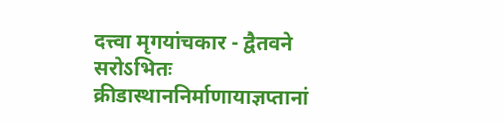दत्त्वा मृगयांचकार - द्वैतवने सरोऽभितः क्रीडास्थाननिर्माणायाज्ञप्तानां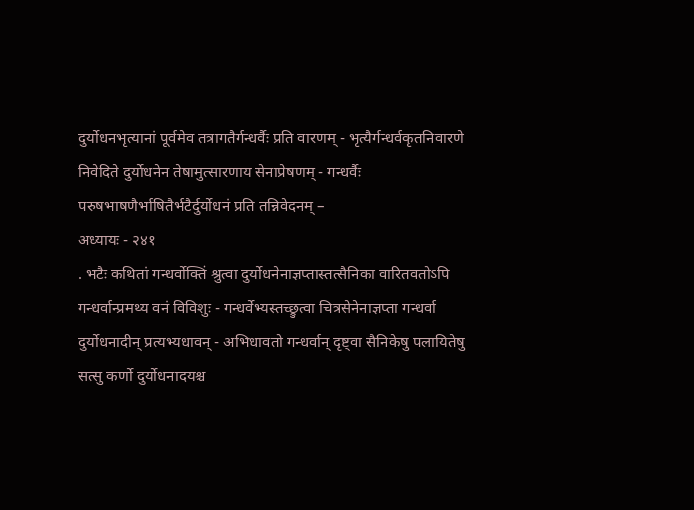दुर्योधनभृत्यानां पूर्वमेव तत्रागतैर्गन्धर्वैः प्रति वारणम् - भृत्यैर्गन्धर्वकृतनिवारणे निवेदिते दुर्योधनेन तेषामुत्सारणाय सेनाप्रेषणम् - गन्धर्वैः परुषभाषणैर्भाषितैर्भटैर्दुर्योधनं प्रति तन्निवेदनम् –
अध्यायः - २४१
. भटैः कथितां गन्धर्वोक्तिं श्रुत्वा दुर्योधनेनाज्ञप्तास्तत्सैनिका वारितवतोऽपि गन्धर्वान्प्रमथ्य वनं विविशुः - गन्धर्वेभ्यस्तच्छ्रुत्वा चित्रसेनेनाज्ञप्ता गन्धर्वा दुर्योधनादीन् प्रत्यभ्यधावन् - अभिधावतो गन्धर्वान् दृष्ट्वा सैनिकेषु पलायितेषु सत्सु कर्णो दुर्योधनादयश्च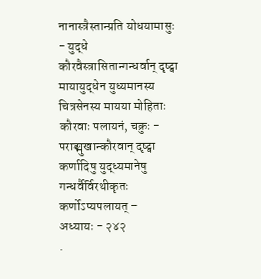नानास्त्रैस्तान्प्रति योधयामासुः - युद्धे कौरवैस्त्रासितान्गन्धर्वान् दृष्ट्वा मायायुद्धेन युध्यमानस्य चित्रसेनस्य मायया मोहिताः कौरवाः पलायनं, चक्रुः - पराङ्मुखान्कौरवान् दृष्ट्वा कर्णादिषु युद्ध्यमानेषु गन्धर्वैर्विरथीकृतः कर्णोऽप्यपलायत् –
अध्यायः - २४२
.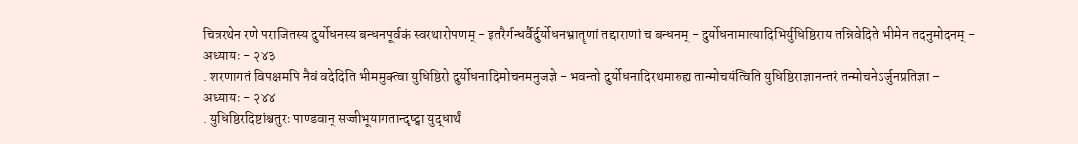चित्ररथेन रणे पराजितस्य दुर्योधनस्य बन्धनपूर्वकं स्वरथारोपणम् - इतरैर्गन्धर्वैर्दुर्योधनभ्रातॄणां तद्दाराणां च बन्धनम् - दुर्योधनामात्यादिभिर्युधिष्ठिराय तन्निवेदिते भीमेन तदनुमोदनम् -
अध्यायः - २४३
. शरणागतं विपक्षमपि नैवं वदेदिति भीममुक्त्वा युधिष्ठिरो दुर्योधनादिमोचनमनुजज्ञे - भवन्तो दुर्योधनादिरथमारुह्य तान्मोचयंत्विति युधिष्ठिराज्ञानन्तरं तन्मोचनेऽर्जुनप्रतिज्ञा –
अध्यायः - २४४
. युधिष्ठिरदिष्टांश्चतुरः पाण्डवान् सज्जीभूयागतान्दृष्ट्वा युद्धार्थं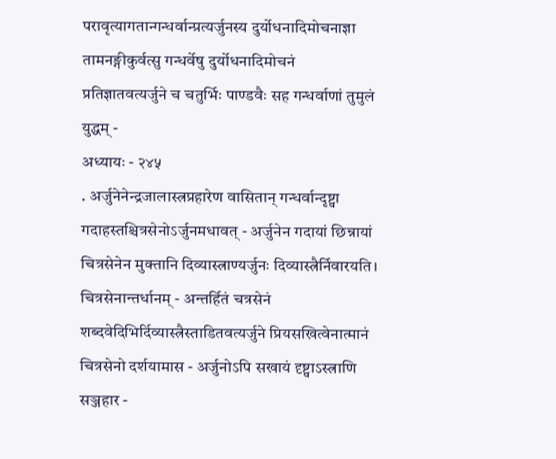परावृत्यागतान्गन्धर्वान्प्रत्यर्जुनस्य दुर्योधनादिमोचनाज्ञा तामनङ्गीकुर्वत्सु गन्धर्वेषु दुर्योधनादिमोचनं प्रतिज्ञातवत्यर्जुने च चतुर्भिः पाण्डवैः सह गन्धर्वाणां तुमुलं युद्धम् -
अध्यायः - २४५
. अर्जुनेनेन्द्रजालास्त्रप्रहारेण वासितान् गन्धर्वान्दृष्ट्वा गदाहस्तश्चित्रसेनोऽर्जुनमधावत् - अर्जुनेन गदायां छिन्नायां चित्रसेनेन मुक्तानि दिव्यास्त्राण्यर्जुनः दिव्यास्त्रैर्निवारयति। चित्रसेनान्तर्धानम् - अन्तर्हितं चत्रसेनं शब्दवेदिभिर्दिव्यास्त्रैस्ताडितवत्यर्जुने प्रियसखित्वेनात्मानं चित्रसेनो दर्शयामास - अर्जुनोऽपि सखायं दृष्ट्वाऽस्त्राणि सञ्जहार -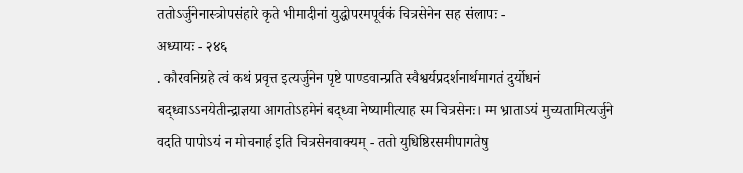ततोऽर्जुनेनास्त्रोपसंहारे कृते भीमादीनां युद्धोपरमपूर्वकं चित्रसेनेन सह संलापः -
अध्यायः - २४६
. कौरवनिग्रहे त्वं कथं प्रवृत्त इत्यर्जुनेन पृष्टे पाण्डवान्प्रति स्वैश्वर्यप्रदर्शनार्थमागतं दुर्योधनं बद्ध्वाऽऽनयेतीन्द्राज्ञया आगतोऽहमेनं बद्ध्वा नेष्यामीत्याह स्म चित्रसेनः। म्म भ्राताऽयं मुच्यतामित्यर्जुने वदति पापोऽयं न मोचनार्ह इति चित्रसेनवाक्यम् - ततो युधिष्ठिरसमीपागतेषु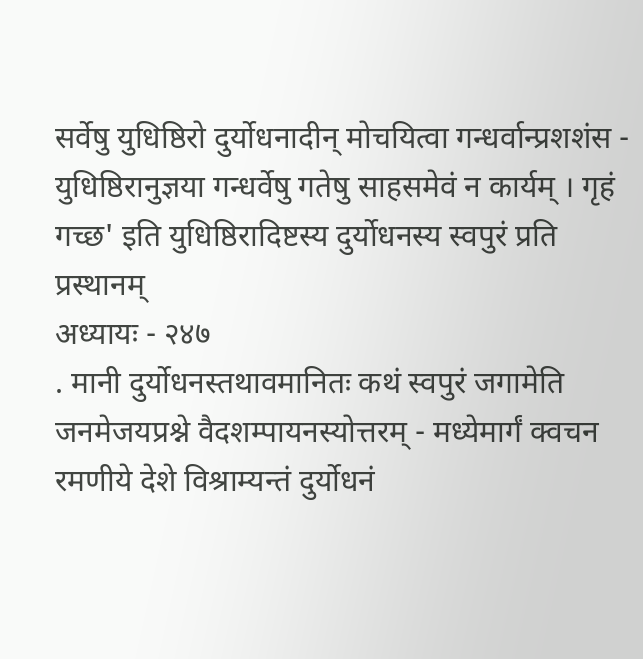सर्वेषु युधिष्ठिरो दुर्योधनादीन् मोचयित्वा गन्धर्वान्प्रशशंस - युधिष्ठिरानुज्ञया गन्धर्वेषु गतेषु साहसमेवं न कार्यम् । गृहं गच्छ' इति युधिष्ठिरादिष्टस्य दुर्योधनस्य स्वपुरं प्रति प्रस्थानम्
अध्यायः - २४७
. मानी दुर्योधनस्तथावमानितः कथं स्वपुरं जगामेति जनमेजयप्रश्ने वैदशम्पायनस्योत्तरम् - मध्येमार्गं क्वचन रमणीये देशे विश्राम्यन्तं दुर्योधनं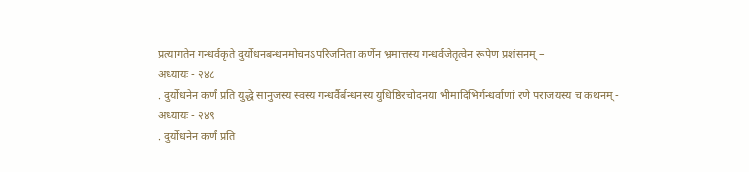प्रत्यागतेन गन्धर्वकृते दुर्योधनबन्धनमोचनऽपरिजनिता कर्णेन भ्रमात्तस्य गन्धर्वजेतृत्वेन रूपेण प्रशंसनम् –
अध्यायः - २४८
. दुर्योधनेन कर्णं प्रति युद्धे सानुजस्य स्वस्य गन्धर्वैर्बन्धनस्य युधिष्ठिरचोदनया भीमादिभिर्गन्धर्वाणां रणे पराजयस्य च कथनम् -
अध्यायः - २४९
. दुर्योधनेन कर्णं प्रति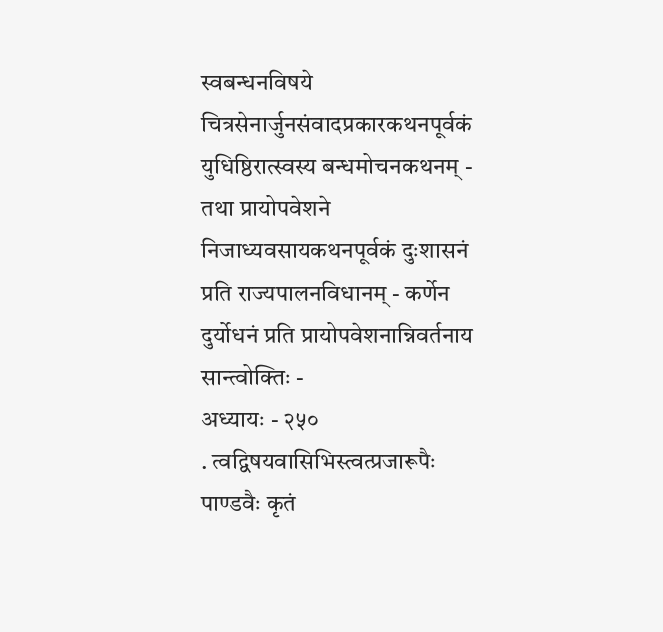स्वबन्धनविषये चित्रसेनार्जुनसंवादप्रकारकथनपूर्वकं युधिष्ठिरात्स्वस्य बन्धमोचनकथनम् - तथा प्रायोपवेशने निजाध्यवसायकथनपूर्वकं दुःशासनं प्रति राज्यपालनविधानम् - कर्णेन दुर्योधनं प्रति प्रायोपवेशनान्निवर्तनाय सान्त्वोक्तिः -
अध्यायः - २५०
. त्वद्विषयवासिभिस्त्वत्प्रजारूपैः पाण्डवैः कृतं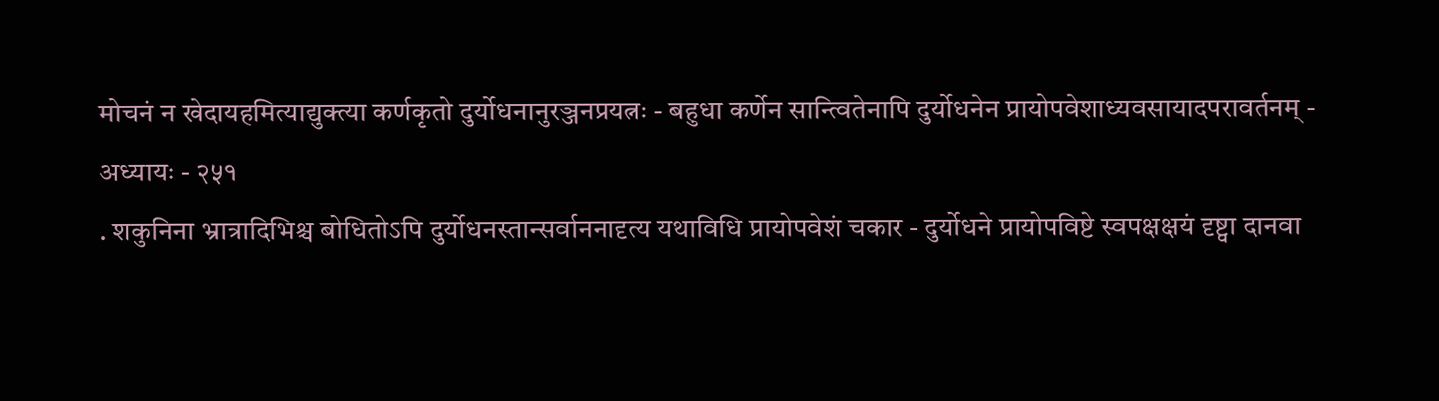मोचनं न खेदायहमित्याद्युक्त्या कर्णकृतो दुर्योधनानुरञ्जनप्रयत्नः - बहुधा कर्णेन सान्त्वितेनापि दुर्योधनेन प्रायोपवेशाध्यवसायादपरावर्तनम् -
अध्यायः - २५१
. शकुनिना भ्रात्रादिभिश्च बोधितोऽपि दुर्योधनस्तान्सर्वाननादृत्य यथाविधि प्रायोपवेशं चकार - दुर्योधने प्रायोपविष्टे स्वपक्षक्षयं दृष्ट्वा दानवा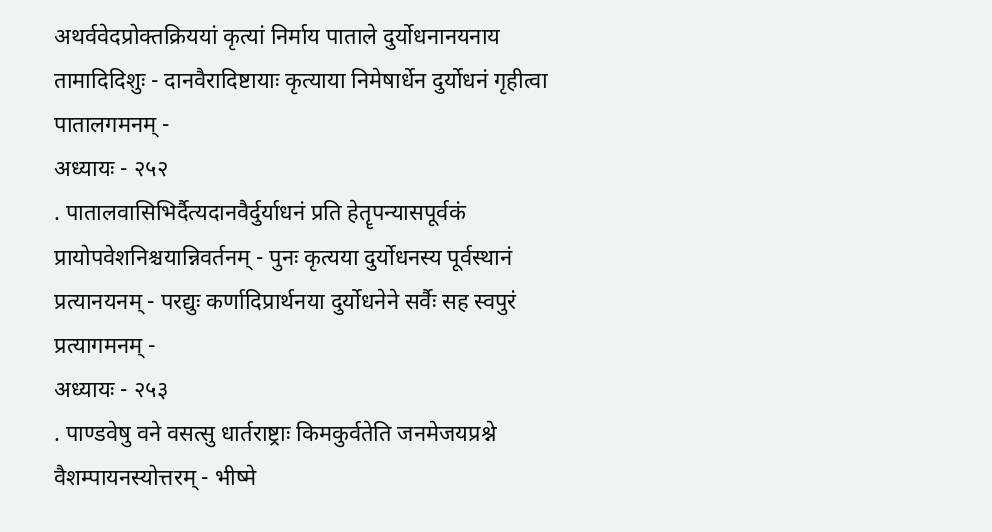अथर्ववेदप्रोक्तक्रिययां कृत्यां निर्माय पाताले दुर्योधनानयनाय तामादिदिशुः - दानवैरादिष्टायाः कृत्याया निमेषार्धेन दुर्योधनं गृहीत्वा पातालगमनम् -
अध्यायः - २५२
. पातालवासिभिर्दैत्यदानवैर्दुर्याधनं प्रति हेतॄपन्यासपूर्वकं प्रायोपवेशनिश्चयान्निवर्तनम् - पुनः कृत्यया दुर्योधनस्य पूर्वस्थानं प्रत्यानयनम् - परद्युः कर्णादिप्रार्थनया दुर्योधनेने सर्वैः सह स्वपुरं प्रत्यागमनम् -
अध्यायः - २५३
. पाण्डवेषु वने वसत्सु धार्तराष्ट्राः किमकुर्वतेति जनमेजयप्रश्ने वैशम्पायनस्योत्तरम् - भीष्मे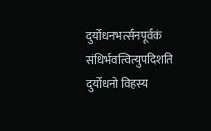दुर्योधनभर्त्सनपूर्वकं संधिर्भवत्वित्युपदिशति दुर्योधनो विहस्य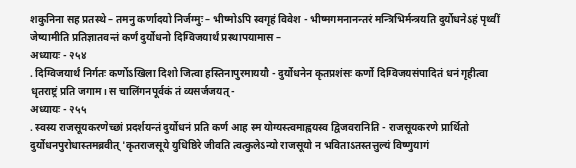शकुनिना सह प्रतस्थे – तमनु कर्णादयो निर्जग्मुः – भीष्मोऽपि स्वगृहं विवेश - भीष्मगमनानन्तरं मन्त्रिभिर्मन्त्रयति दुर्योधनेऽहं पृथ्वीं जेष्यामीति प्रतिज्ञातवन्तं कर्णं दुर्योधनो दिग्विजयार्थं प्रस्थापयामास –
अध्यायः - २५४
. दिग्विजयार्थं निर्गतः कर्णोऽखिला दिशो जित्वा हस्तिनापुरमाययौ - दुर्योधनेन कृतप्रशंसः कर्णो दिग्विजयसंपादितं धनं गृहीत्वा धृतराष्ट्रं प्रति जगाम। स चालिंगनपूर्वकं तं व्यसर्जजयत् -
अध्यायः - २५५
. स्वस्य राजसूयकरणेच्छां प्रदर्शयन्तं दुर्योधनं प्रति कर्ण आह स्म योग्यस्त्वमाह्वयस्व द्विजवरानिति - राजसूयकरणे प्रार्थितो दुर्योधनपुरोधास्तमब्रवीत् 'कृतराजसूये युधिष्ठिरे जीवति त्वत्कुलेऽन्यो राजसूयो न भविताऽतस्तत्तुल्यं विष्णुयागं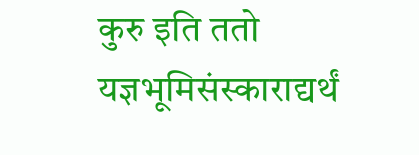कुरु इति ततो यज्ञभूमिसंस्काराद्यर्थं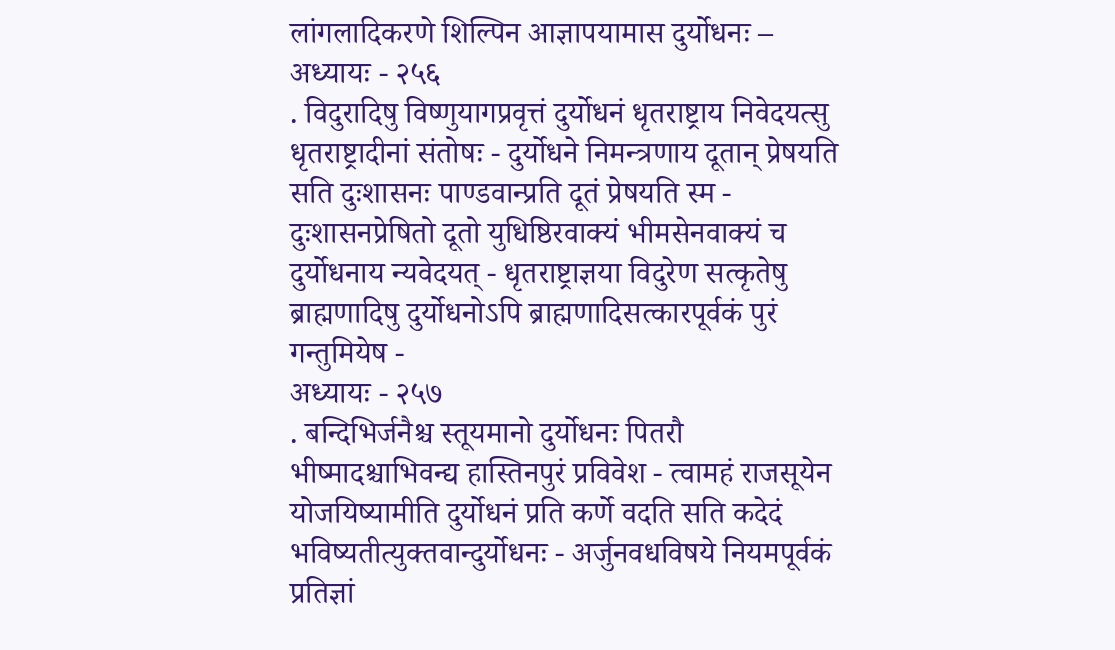लांगलादिकरणे शिल्पिन आज्ञापयामास दुर्योधनः –
अध्यायः - २५६
. विदुरादिषु विष्णुयागप्रवृत्तं दुर्योधनं धृतराष्ट्राय निवेदयत्सु धृतराष्ट्रादीनां संतोषः - दुर्योधने निमन्त्रणाय दूतान् प्रेषयति सति दुःशासनः पाण्डवान्प्रति दूतं प्रेषयति स्म - दुःशासनप्रेषितो दूतो युधिष्ठिरवाक्यं भीमसेनवाक्यं च दुर्योधनाय न्यवेदयत् - धृतराष्ट्राज्ञया विदुरेण सत्कृतेषु ब्राह्मणादिषु दुर्योधनोऽपि ब्राह्मणादिसत्कारपूर्वकं पुरं गन्तुमियेष -
अध्यायः - २५७
. बन्दिभिर्जनैश्च स्तूयमानो दुर्योधनः पितरौ भीष्मादश्चाभिवन्द्य हास्तिनपुरं प्रविवेश - त्वामहं राजसूयेन योजयिष्यामीति दुर्योधनं प्रति कर्णे वदति सति कदेदं भविष्यतीत्युक्तवान्दुर्योधनः - अर्जुनवधविषये नियमपूर्वकं प्रतिज्ञां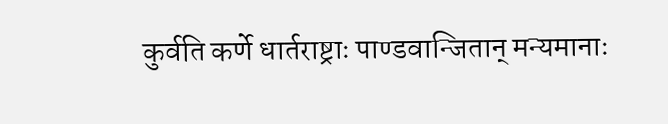कुर्वति कर्णे धार्तराष्ट्राः पाण्डवान्जितान् मन्यमानाः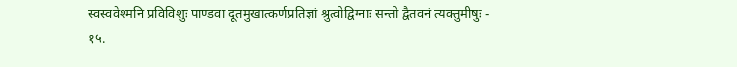स्वस्ववेश्मनि प्रविविशुः पाण्डवा दूतमुखात्कर्णप्रतिज्ञां श्रुत्वोद्विग्नाः सन्तो द्वैतवनं त्यक्तुमीषुः -
१५.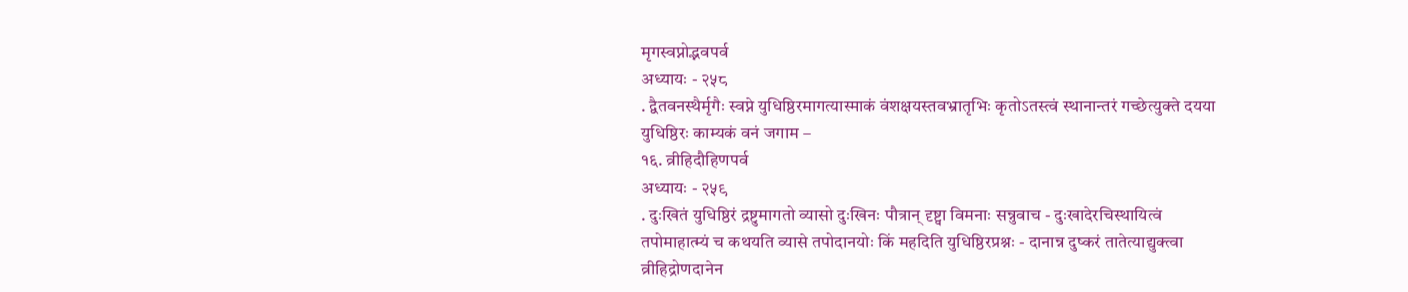मृगस्वप्नोद्भवपर्व
अध्यायः - २५८
. द्वैतवनस्थैर्मृगैः स्वप्ने युधिष्ठिरमागत्यास्माकं वंशक्षयस्तवभ्रातृभिः कृतोऽतस्त्वं स्थानान्तरं गच्छेत्युक्ते दयया युधिष्ठिरः काम्यकं वनं जगाम –
१६. व्रीहिदौहिणपर्व
अध्यायः - २५९
. दुःखितं युधिष्ठिरं द्रष्टुमागतो व्यासो दुःखिनः पौत्रान् दृष्ट्वा विमनाः सन्नुवाच - दुःखादेरचिस्थायित्वं तपोमाहात्म्यं च कथयति व्यासे तपोदानयोः किं महदिति युधिष्ठिरप्रश्नः - दानान्न दुष्करं तातेत्याद्युक्त्वा व्रीहिद्रोणदानेन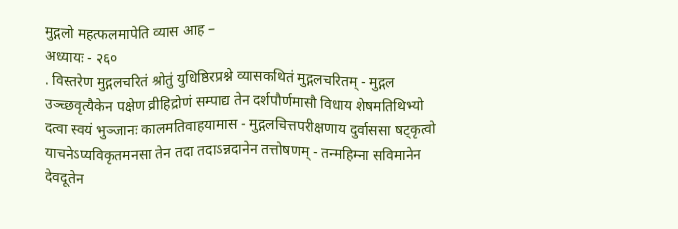मुद्गलो महत्फलमापेति व्यास आह –
अध्यायः - २६०
. विस्तरेण मुद्गलचरितं श्रोतुं युधिष्ठिरप्रश्ने व्यासकथितं मुद्गलचरितम् - मुद्गल उञ्च्छवृत्यैकेन पक्षेण व्रीहिद्रोणं सम्पाद्य तेन दर्शपौर्णमासौ विधाय शेषमतिथिभ्यो दत्वा स्वयं भुञ्जानः कालमतिवाहयामास - मुद्गलचित्तपरीक्षणाय दुर्वाससा षट्कृत्वो याचनेऽप्यविकृतमनसा तेन तदा तदाऽन्नदानेन तत्तोषणम् - तन्महिम्ना सविमानेन देवदूतेन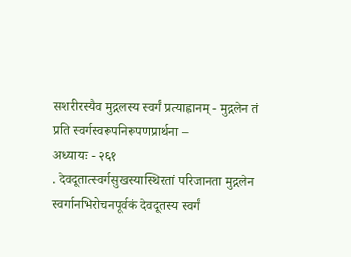सशरीरस्यैव मुद्गलस्य स्वर्गं प्रत्याह्वानम् - मुद्गलेन तं प्रति स्वर्गस्वरूपनिरूपणप्रार्थना –
अध्यायः - २६१
. देवदूतात्स्वर्गसुखस्यास्थिरतां परिजानता मुद्गलेन स्वर्गानभिरोचनपूर्वकं देवदूतस्य स्वर्गं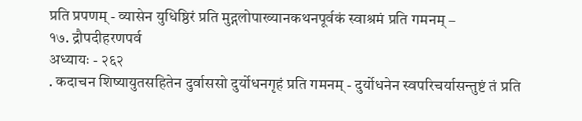प्रति प्रपणम् - व्यासेन युधिष्ठिरं प्रति मुद्गलोपाख्यानकथनपूर्वकं स्वाश्रमं प्रति गमनम् –
१७. द्रौपदीहरणपर्व
अध्यायः - २६२
. कदाचन शिष्यायुतसहितेन दुर्वाससो दुर्योधनगृहं प्रति गमनम् - दुर्योधनेन स्वपरिचर्यासन्तुष्टं तं प्रति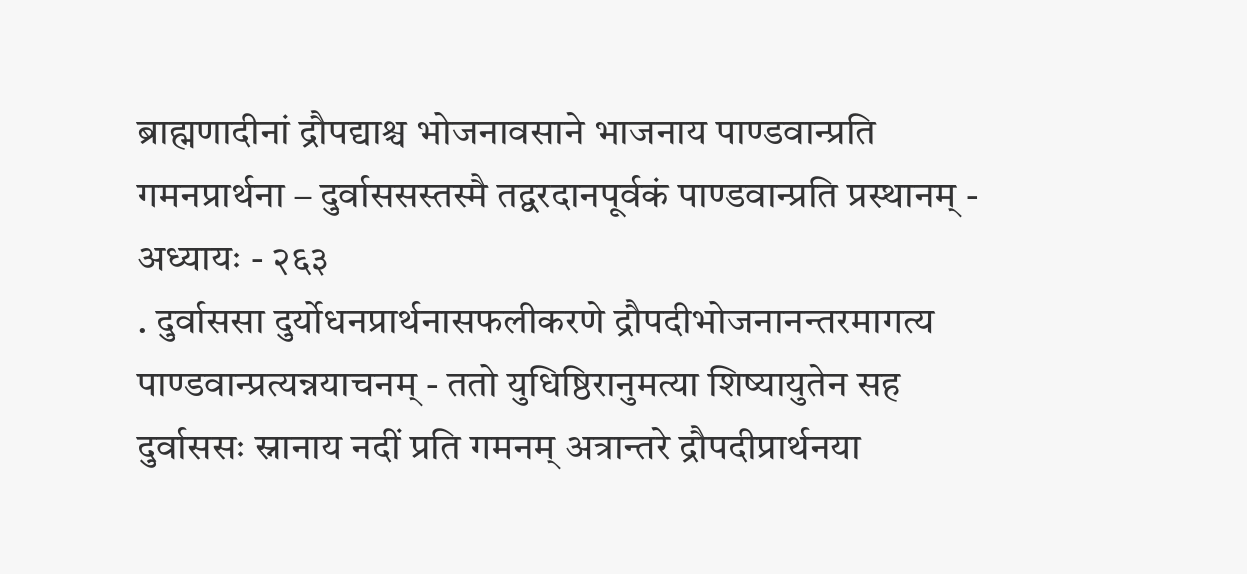ब्राह्मणादीनां द्रौपद्याश्च भोजनावसाने भाजनाय पाण्डवान्प्रति गमनप्रार्थना – दुर्वाससस्तस्मै तद्वरदानपूर्वकं पाण्डवान्प्रति प्रस्थानम् -
अध्यायः - २६३
. दुर्वाससा दुर्योधनप्रार्थनासफलीकरणे द्रौपदीभोजनानन्तरमागत्य पाण्डवान्प्रत्यन्नयाचनम् - ततो युधिष्ठिरानुमत्या शिष्यायुतेन सह दुर्वाससः स्नानाय नदीं प्रति गमनम् अत्रान्तरे द्रौपदीप्रार्थनया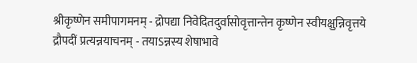श्रीकृष्णेन समीपागमनम् - द्रोपद्या निवेदितदुर्वासोवृत्तान्तेन कृष्णेन स्वीयक्षुन्निवृत्तये द्रौपदीं प्रत्यन्नयाचनम् - तयाऽन्नस्य शेषाभावे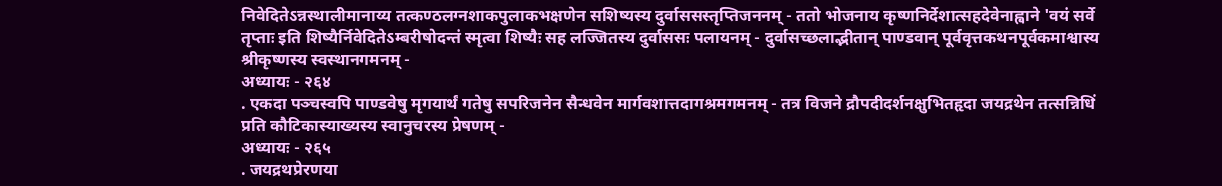निवेदितेऽन्नस्थालीमानाय्य तत्कण्ठलग्नशाकपुलाकभक्षणेन सशिष्यस्य दुर्वाससस्तृप्तिजननम् - ततो भोजनाय कृष्णनिर्देशात्सहदेवेनाह्वाने 'वयं सर्वे तृप्ताः इति शिष्यैर्निवेदितेऽम्बरीषोदन्तं स्मृत्वा शिष्यैः सह लज्जितस्य दुर्वाससः पलायनम् - दुर्वासच्छलाद्भीतान् पाण्डवान् पूर्ववृत्तकथनपूर्वकमाश्वास्य श्रीकृष्णस्य स्वस्थानगमनम् -
अध्यायः - २६४
. एकदा पञ्चस्वपि पाण्डवेषु मृगयार्थं गतेषु सपरिजनेन सैन्धवेन मार्गवशात्तदागश्रमगमनम् - तत्र विजने द्रौपदीदर्शनक्षुभितहृदा जयद्रथेन तत्सन्निधिं प्रति कौटिकास्याख्यस्य स्वानुचरस्य प्रेषणम् -
अध्यायः - २६५
. जयद्रथप्रेरणया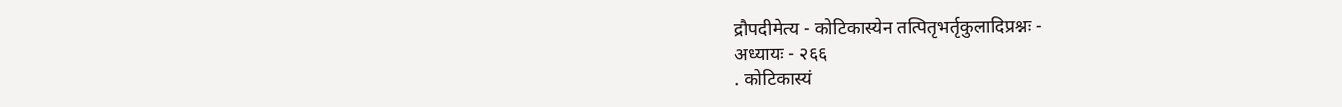द्रौपदीमेत्य - कोटिकास्येन तत्पितृभर्तृकुलादिप्रश्नः -
अध्यायः - २६६
. कोटिकास्यं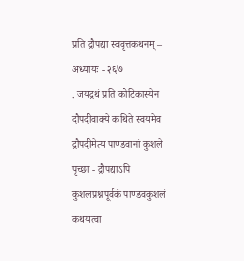प्रति द्रौपद्या स्ववृत्तकथनम् –
अध्यायः - २६७
. जयद्रथं प्रति कोटिकास्येन दौपदीवाक्ये कथिते स्वयमेव द्रौपदीमेत्य पाण्डवानां कुशले पृच्छा - द्रौपद्याऽपि कुशलप्रश्नपूर्वकं पाण्डवकुशलं कथयत्वा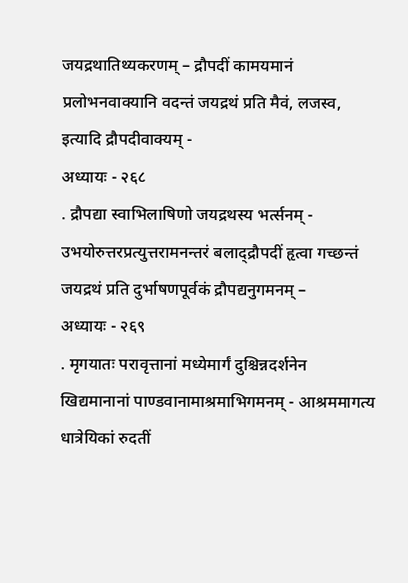जयद्रथातिथ्यकरणम् – द्रौपदीं कामयमानं प्रलोभनवाक्यानि वदन्तं जयद्रथं प्रति मैवं, लजस्व, इत्यादि द्रौपदीवाक्यम् -
अध्यायः - २६८
. द्रौपद्या स्वाभिलाषिणो जयद्रथस्य भर्त्सनम् - उभयोरुत्तरप्रत्युत्तरामनन्तरं बलाद्द्रौपदीं हृत्वा गच्छन्तं जयद्रथं प्रति दुर्भाषणपूर्वकं द्रौपद्यनुगमनम् –
अध्यायः - २६९
. मृगयातः परावृत्तानां मध्येमार्गं दुश्चिन्नदर्शनेन खिद्यमानानां पाण्डवानामाश्रमाभिगमनम् - आश्रममागत्य धात्रेयिकां रुदतीं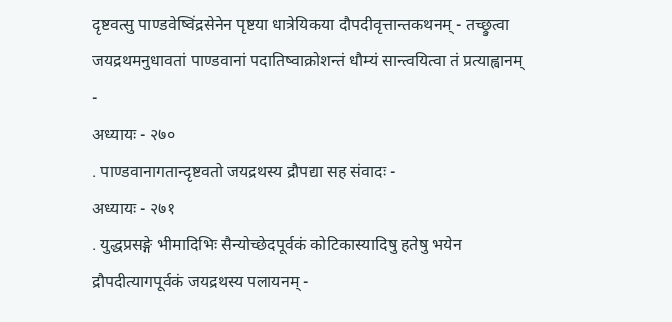दृष्टवत्सु पाण्डवेष्विंद्रसेनेन पृष्टया धात्रेयिकया दौपदीवृत्तान्तकथनम् - तच्छ्रुत्वा जयद्रथमनुधावतां पाण्डवानां पदातिष्वाक्रोशन्तं धौम्यं सान्त्वयित्वा तं प्रत्याह्वानम् -
अध्यायः - २७०
. पाण्डवानागतान्दृष्टवतो जयद्रथस्य द्रौपद्या सह संवादः -
अध्यायः - २७१
. युद्धप्रसङ्गे भीमादिभिः सैन्योच्छेदपूर्वकं कोटिकास्यादिषु हतेषु भयेन द्रौपदीत्यागपूर्वकं जयद्रथस्य पलायनम् -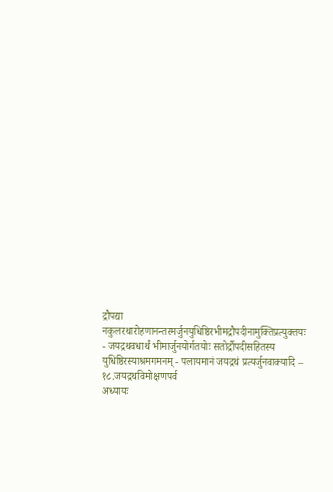द्रौपद्या नकुलरथारोहणानन्तरमर्जुनयुधिष्ठिरभीमद्रौपदीनामुक्तिप्रत्युक्तयः - जयद्रथवधार्थं भीमार्जुनयोर्गतयोः सतोर्द्रौपदीसहितस्य युधिष्ठिरस्याश्रमगमनम् - पलायमानं जयद्रथं प्रत्यर्जुनवाक्यादि –
१८.जयद्रथविमोक्षणपर्व
अध्यायः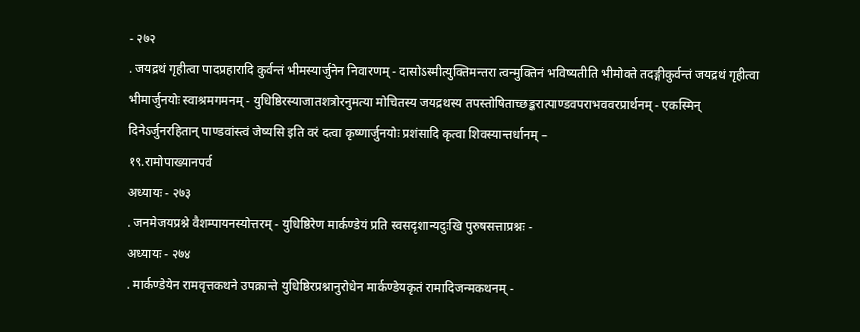- २७२
. जयद्रथं गृहीत्वा पादप्रहारादि कुर्वन्तं भीमस्यार्जुनेन निवारणम् - दासोऽस्मीत्युक्तिमन्तरा त्वन्मुक्तिनं भविष्यतीति भीमोक्ते तदङ्गीकुर्वन्तं जयद्रथं गृहीत्वा भीमार्जुनयोः स्वाश्रमगमनम् - युधिष्ठिरस्याजातशत्रोरनुमत्या मोचितस्य जयद्रथस्य तपस्तोषिताच्छङ्करात्पाण्डवपराभववरप्रार्थनम् - एकस्मिन् दिनेऽर्जुनरहितान् पाण्डवांस्त्वं जेष्यसि इति वरं दत्वा कृष्णार्जुनयोः प्रशंसादि कृत्वा शिवस्यान्तर्धानम् –
१९.रामोपाख्यानपर्व
अध्यायः - २७३
. जनमेजयप्रश्ने वैशम्पायनस्योत्तरम् - युधिष्ठिरेण मार्कण्डेयं प्रति स्वसदृशान्यदुःखि पुरुषसत्ताप्रश्नः -
अध्यायः - २७४
. मार्कण्डेयेन रामवृत्तकथने उपक्रान्ते युधिष्ठिरप्रश्नानुरोधेन मार्कण्डेयकृतं रामादिजन्मकथनम् -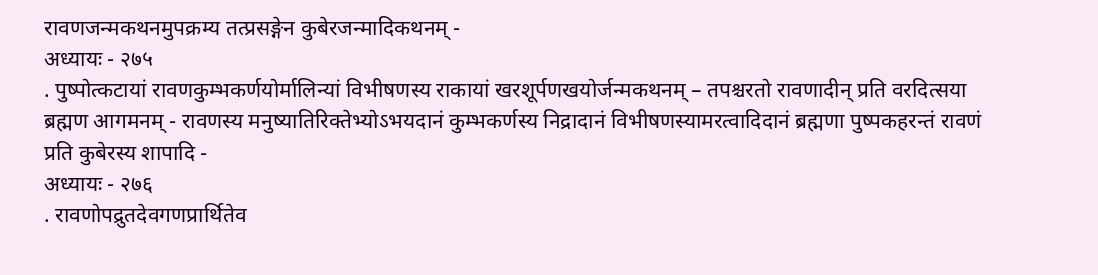रावणजन्मकथनमुपक्रम्य तत्प्रसङ्गेन कुबेरजन्मादिकथनम् -
अध्यायः - २७५
. पुष्पोत्कटायां रावणकुम्भकर्णयोर्मालिन्यां विभीषणस्य राकायां खरशूर्पणखयोर्जन्मकथनम् – तपश्चरतो रावणादीन् प्रति वरदित्सया ब्रह्मण आगमनम् - रावणस्य मनुष्यातिरिक्तेभ्योऽभयदानं कुम्भकर्णस्य निद्रादानं विभीषणस्यामरत्वादिदानं ब्रह्मणा पुष्पकहरन्तं रावणं प्रति कुबेरस्य शापादि -
अध्यायः - २७६
. रावणोपद्रुतदेवगणप्रार्थितेव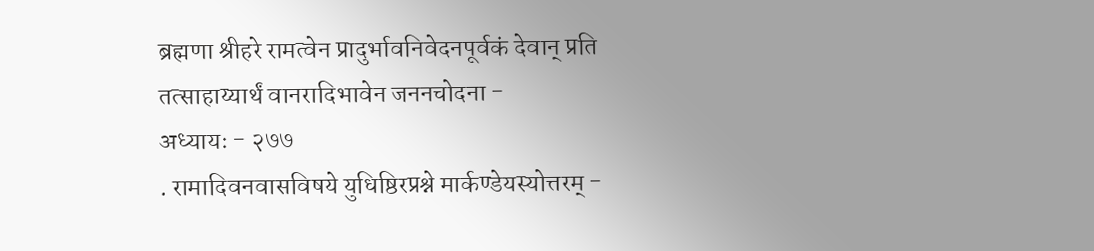ब्रह्मणा श्रीहरे रामत्वेन प्रादुर्भावनिवेदनपूर्वकं देवान् प्रति तत्साहाय्यार्थं वानरादिभावेन जननचोदना -
अध्यायः - २७७
. रामादिवनवासविषये युधिष्ठिरप्रश्ने मार्कण्डेयस्योत्तरम् -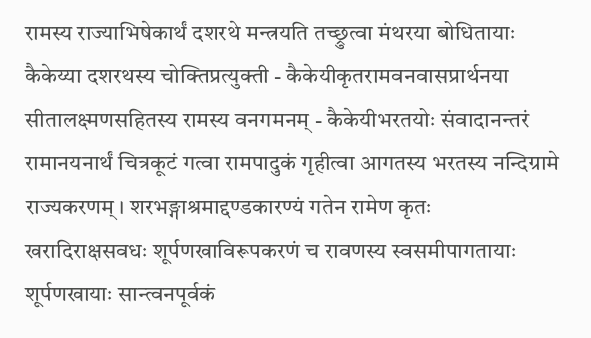रामस्य राज्याभिषेकार्थं दशरथे मन्त्रयति तच्छ्रुत्वा मंथरया बोधितायाः कैकेय्या दशरथस्य चोक्तिप्रत्युक्ती - कैकेयीकृतरामवनवासप्रार्थनया सीतालक्ष्मणसहितस्य रामस्य वनगमनम् - कैकेयीभरतयोः संवादानन्तरं रामानयनार्थं चित्रकूटं गत्वा रामपादुकं गृहीत्वा आगतस्य भरतस्य नन्दिग्रामे राज्यकरणम्। शरभङ्गाश्रमाद्दण्डकारण्यं गतेन रामेण कृतः खरादिराक्षसवधः शूर्पणखाविरूपकरणं च रावणस्य स्वसमीपागतायाः शूर्पणखायाः सान्त्वनपूर्वकं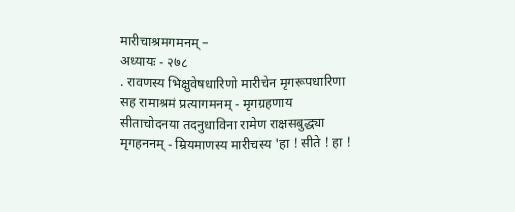मारीचाश्रमगमनम् –
अध्यायः - २७८
. रावणस्य भिक्षुवेषधारिणो मारीचेन मृगरूपधारिणा सह रामाश्रमं प्रत्यागमनम् - मृगग्रहणाय सीताचोदनया तदनुधाविना रामेण राक्षसबुद्ध्या मृगहननम् - म्रियमाणस्य मारीचस्य 'हा ! सीते ! हा !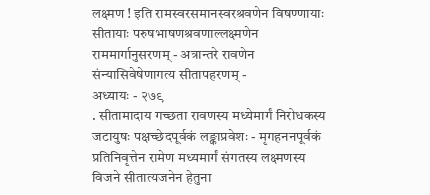लक्ष्मण ! इति रामस्वरसमानस्वरश्रवणेन विषण्णायाः सीतायाः परुषभाषणश्रवणाल्लक्ष्मणेन राममार्गानुसरणम् - अत्रान्तरे रावणेन संन्यासिवेषेणागत्य सीतापहरणम् -
अध्यायः - २७९
. सीतामादाय गच्छता रावणस्य मध्येमार्गं निरोधकस्य जटायुषः पक्षच्छेदपूर्वकं लङ्काप्रवेशः - मृगहननपूर्वकं प्रतिनिवृत्तेन रामेण मध्यमार्गं संगतस्य लक्ष्मणस्य विजने सीतात्यजनेन हेतुना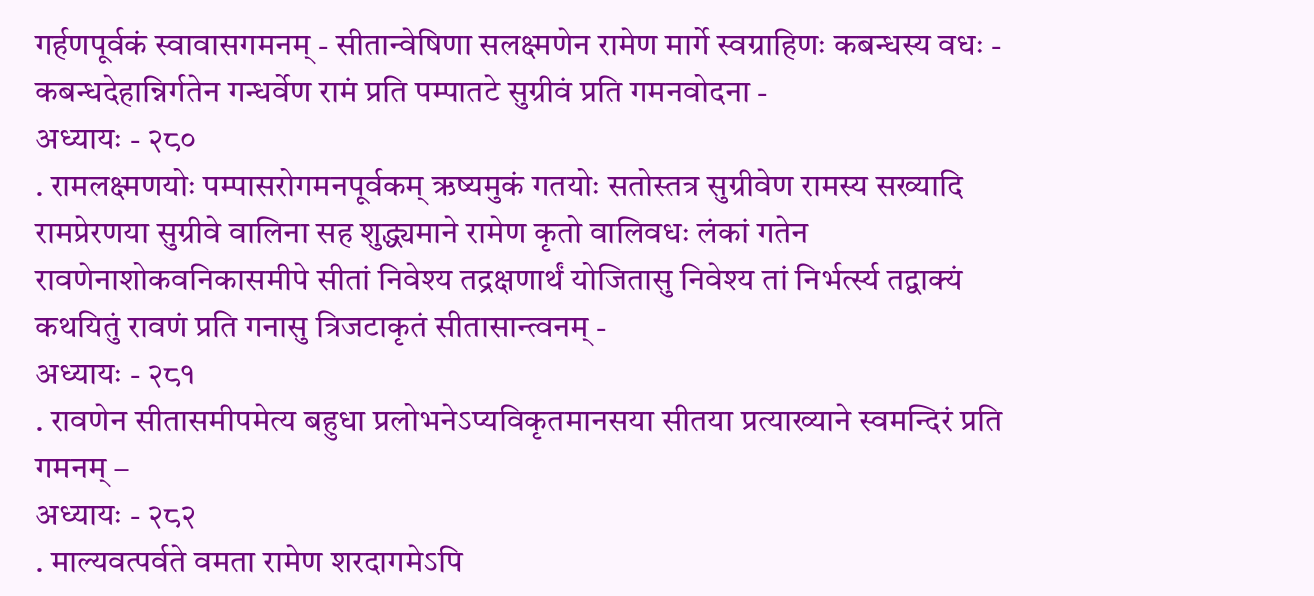गर्हणपूर्वकं स्वावासगमनम् - सीतान्वेषिणा सलक्ष्मणेन रामेण मार्गे स्वग्राहिणः कबन्धस्य वधः - कबन्धदेहान्निर्गतेन गन्धर्वेण रामं प्रति पम्पातटे सुग्रीवं प्रति गमनवोदना -
अध्यायः - २८०
. रामलक्ष्मणयोः पम्पासरोगमनपूर्वकम् ऋष्यमुकं गतयोः सतोस्तत्र सुग्रीवेण रामस्य सख्यादि रामप्रेरणया सुग्रीवे वालिना सह शुद्ध्यमाने रामेण कृतो वालिवधः लंकां गतेन रावणेनाशोकवनिकासमीपे सीतां निवेश्य तद्रक्षणार्थं योजितासु निवेश्य तां निर्भर्त्स्य तद्वाक्यं कथयितुं रावणं प्रति गनासु त्रिजटाकृतं सीतासान्त्वनम् -
अध्यायः - २८१
. रावणेन सीतासमीपमेत्य बहुधा प्रलोभनेऽप्यविकृतमानसया सीतया प्रत्याख्याने स्वमन्दिरं प्रति गमनम् –
अध्यायः - २८२
. माल्यवत्पर्वते वमता रामेण शरदागमेऽपि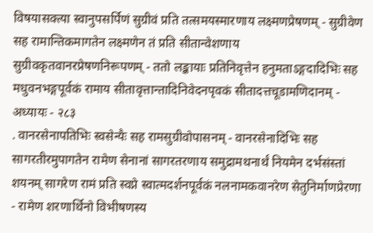विषयासक्त्या स्वानुपसर्पिणं सुग्रीवं प्रति तत्समयस्मारणाय लक्ष्मणप्रेषणम् - सुग्रीवेण सह रामान्तिकमागतेन लक्ष्मणेन तं प्रति सीतान्वेशणाय सुग्रीवकृतवानरप्रेषणनिरूपणम् - ततो लङ्कायाः प्रतिनिवृत्तेन हनुमताऽङ्गदादिभिः सह मधुवनभङ्गपूर्वकं रामाय सीतावृत्तान्तादिनिवेदनपृवकं सीतादत्तचूडामणिदानम् -
अध्यायः - २८३
. वानरसेनापतिभिः स्वसेन्यैः सह रामसुग्रीवोपासनम् - वानरसेनादिभिः सह सागरतीरमुपागतेन रामेण सेनानां सागरतरणाय समुद्रामथनार्थं नियमेन दर्भसंस्तां शयनम् सागरेण रामं प्रति स्वप्ने स्वात्मदर्शनपूर्वकं नलनामकवानरेण सेतुनिर्माणप्रेरणा - रामेण शरणार्थिनो विभीषणस्य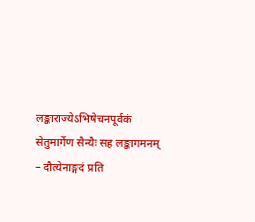लङ्काराज्येऽभिषेचनपूर्वकं सेतुमार्गेण सैन्यैः सह लङ्कागमनम् – दौत्येनाङ्गदं प्रति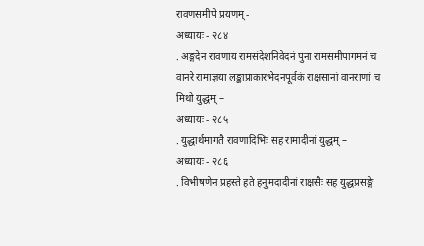रावणसमीपे प्रयणम् -
अध्यायः - २८४
. अङ्गदेन रावणाय रामसंदेशनिवेदनं पुना रामसमीपागमनं च वानरे रामाज्ञया लङ्काप्राकारभेदनपूर्वकं राक्षसानां वानराणां च मिथो युद्धम् –
अध्यायः - २८५
. युद्धार्थमागतै रावणादिभिः सह रामादीनां युद्धम् –
अध्यायः - २८६
. विभीषणेन प्रहस्ते हते हनुमदादीनां राक्षसैः सह युद्धप्रसङ्गे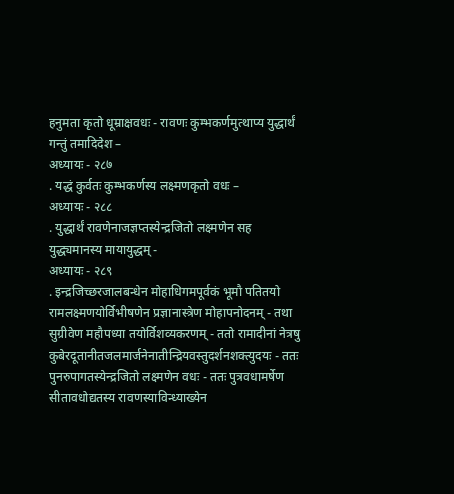हनुमता कृतो धूम्राक्षवधः - रावणः कुम्भकर्णमुत्थाप्य युद्धार्थं गन्तुं तमादिदेश –
अध्यायः - २८७
. यद्धं कुर्वतः कुम्भकर्णस्य लक्ष्मणकृतो वधः –
अध्यायः - २८८
. युद्धार्थं रावणेनाजज्ञप्तस्येन्द्रजितो लक्ष्मणेन सह युद्ध्यमानस्य मायायुद्धम् -
अध्यायः - २८९
. इन्द्रजिच्छरजालबन्धेन मोहाधिगमपूर्वकं भूमौ पतितयो रामलक्ष्मणयोर्विभीषणेन प्रज्ञानास्त्रेण मोहापनोदनम् - तथा सुग्रीवेण महौपध्या तयोर्विशव्यकरणम् - ततो रामादीनां नेत्रषु कुबेरदूतानीतजलमार्जनेनातीन्द्रियवस्तुदर्शनशक्त्युदयः - ततः पुनरुपागतस्येन्द्रजितो लक्ष्मणेन वधः - ततः पुत्रवधामर्षेण सीतावधोद्यतस्य रावणस्याविन्ध्याख्येन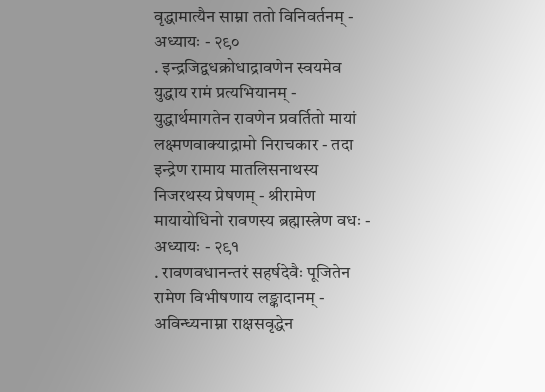वृद्धामात्यैन साम्ना ततो विनिवर्तनम् -
अध्यायः - २९०
. इन्द्रजिद्वधक्रोधाद्रावणेन स्वयमेव युद्धाय रामं प्रत्यभियानम् - युद्धार्थमागतेन रावणेन प्रवर्तितो मायां लक्ष्मणवाक्याद्रामो निराचकार - तदा इन्द्रेण रामाय मातलिसनाथस्य निजरथस्य प्रेषणम् - श्रीरामेण मायायोधिनो रावणस्य ब्रह्मास्त्रेण वधः -
अध्यायः - २९१
. रावणवधानन्तरं सहर्षदेवैः पूजितेन रामेण विभीषणाय लङ्कादानम् - अविन्ध्यनाम्ना राक्षसवृद्धेन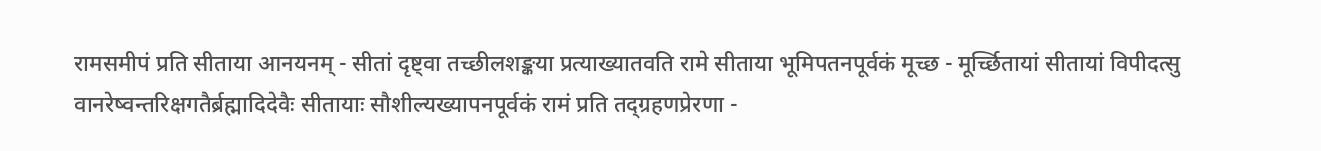रामसमीपं प्रति सीताया आनयनम् - सीतां दृष्ट्वा तच्छीलशङ्कया प्रत्याख्यातवति रामे सीताया भूमिपतनपूर्वकं मूच्छ - मूर्च्छितायां सीतायां विपीदत्सु वानरेष्वन्तरिक्षगतैर्ब्रह्मादिदेवैः सीतायाः सौशील्यख्यापनपूर्वकं रामं प्रति तद्ग्रहणप्रेरणा -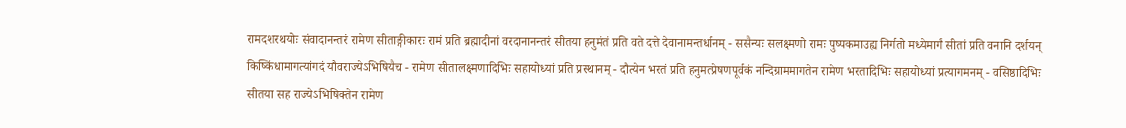रामदशरथयोः संवादानन्तरं रामेण सीताङ्गीकारः रामं प्रति ब्रह्मादीनां वरदानानन्तरं सीतया हनुमंतं प्रति वते दत्ते देवानामन्तर्धानम् - ससैन्यः सलक्ष्मणो रामः पुष्पकमाउह्य निर्गतो मध्येमार्गं सीतां प्रति वनानि दर्शयन् किष्किंधामागत्यांगदं यौवराज्येऽभिषियैच - रामेण सीतालक्ष्मणादिभिः सहायोध्यां प्रति प्रस्थानम् - दौत्येन भरतं प्रति हनुमत्प्रेषणपूर्वकं नन्दिग्राममागतेन रामेण भरतादिभिः सहायोध्यां प्रत्यागमनम् - वसिष्ठादिभिः सीतया सह राज्येऽभिषिक्तेन रामेण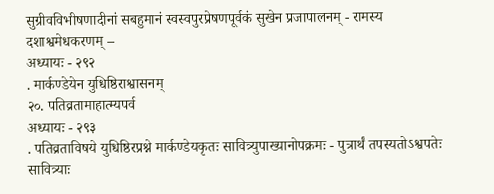सुग्रीवविभीषणादीनां सबहुमानं स्वस्वपुरप्रेषणपूर्वकं सुखेन प्रजापालनम् - रामस्य दशाश्वमेधकरणम् –
अध्यायः - २९२
. मार्कण्डेयेन युधिष्ठिराश्वासनम्
२०. पतिव्रतामाहात्म्यपर्व
अध्यायः - २९३
. पतिव्रताविषये युधिष्ठिरप्रश्ने मार्कण्डेयकृतः सावित्र्युपाख्यानोपक्रमः - पुत्रार्थं तपस्यतोऽश्वपतेः सावित्र्याः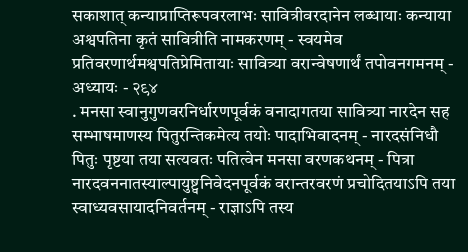सकाशात् कन्याप्राप्तिरूपवरलाभः सावित्रीवरदानेन लब्धायाः कन्याया अश्वपतिना कृतं सावित्रीति नामकरणम् - स्वयमेव प्रतिवरणार्थमश्वपतिप्रेमितायाः सावित्र्या वरान्वेषणार्थं तपोवनगमनम् -
अध्यायः - २९४
. मनसा स्वानुगुणवरनिर्धारणपूर्वकं वनादागतया सावित्र्या नारदेन सह सम्भाषमाणस्य पितुरन्तिकमेत्य तयोः पादाभिवादनम् - नारदसंनिधौ पितुः पृष्टया तया सत्यवतः पतित्वेन मनसा वरणकथनम् - पित्रा नारदवननातस्याल्पायुष्ट्वनिवेदनपूर्वकं वरान्तरवरणं प्रचोदितयाऽपि तया स्वाध्यवसायादनिवर्तनम् - राज्ञाऽपि तस्य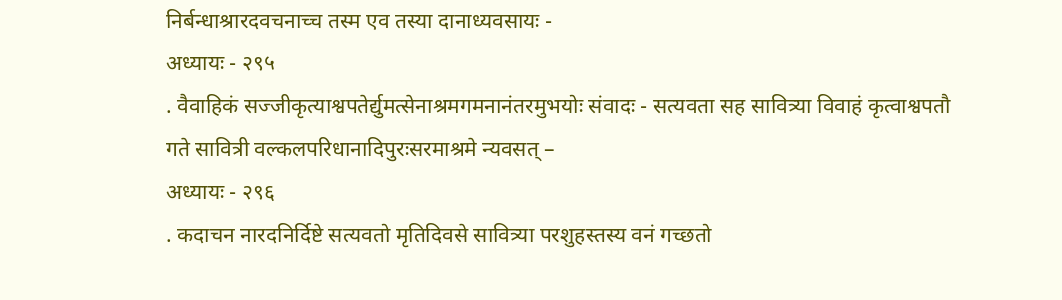निर्बन्धाश्रारदवचनाच्च तस्म एव तस्या दानाध्यवसायः -
अध्यायः - २९५
. वैवाहिकं सज्जीकृत्याश्वपतेर्द्युमत्सेनाश्रमगमनानंतरमुभयोः संवादः - सत्यवता सह सावित्र्या विवाहं कृत्वाश्वपतौ गते सावित्री वल्कलपरिधानादिपुरःसरमाश्रमे न्यवसत् –
अध्यायः - २९६
. कदाचन नारदनिर्दिष्टे सत्यवतो मृतिदिवसे सावित्र्या परशुहस्तस्य वनं गच्छतो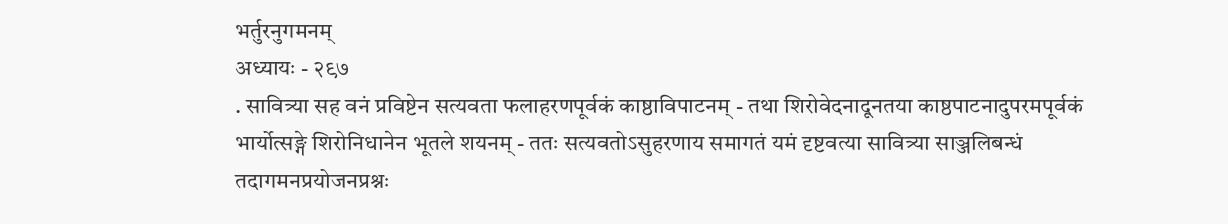भर्तुरनुगमनम्
अध्यायः - २९७
. सावित्र्या सह वनं प्रविष्टेन सत्यवता फलाहरणपूर्वकं काष्ठाविपाटनम् - तथा शिरोवेदनादूनतया काष्ठपाटनादुपरमपूर्वकं भार्योत्सङ्गे शिरोनिधानेन भूतले शयनम् - ततः सत्यवतोऽसुहरणाय समागतं यमं दृष्टवत्या सावित्र्या साञ्जलिबन्धं तदागमनप्रयोजनप्रश्नः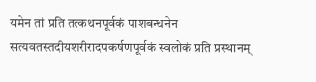यमेन तां प्रति तत्कथनपूर्वकं पाशबन्धनेन सत्यवतस्तदीयशरीरादपकर्षणपूर्वकं स्वलोकं प्रति प्रस्थानम्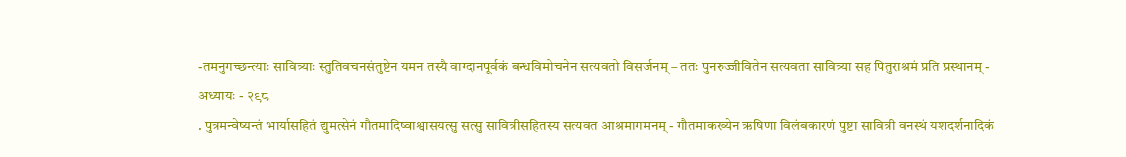-तमनुगच्छन्त्याः सावित्र्याः स्तुतिवचनसंतुष्टेन यमन तस्यै वाग्दानपूर्वकं बन्धविमोचनेन सत्यवतो विसर्जनम् – ततः पुनरुज्जीवितेन सत्यवता सावित्र्या सह पितुराश्रमं प्रति प्रस्थानम् -
अध्यायः - २९८
. पुत्रमन्वेष्यन्तं भार्यासहितं द्युमत्सेनं गौतमादिष्वाश्वासयत्सु सत्सु सावित्रीसहितस्य सत्यवत आश्रमागमनम् - गौतमाकख्येन ऋषिणा विलंबकारणं पुष्टा सावित्री वनस्थं यशदर्शनादिकं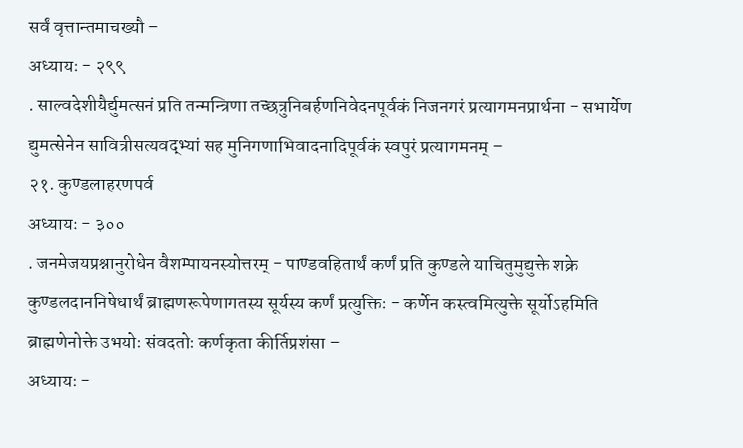सर्वं वृत्तान्तमाचख्यौ –
अध्यायः - २९९
. साल्वदेशीयैर्द्युमत्सनं प्रति तन्मन्त्रिणा तच्छत्रुनिबर्हणनिवेदनपूर्वकं निजनगरं प्रत्यागमनप्रार्थना - सभार्येण द्युमत्सेनेन सावित्रीसत्यवद्भ्यां सह मुनिगणाभिवादनादिपूर्वकं स्वपुरं प्रत्यागमनम् –
२१. कुण्डलाहरणपर्व
अध्यायः - ३००
. जनमेजयप्रश्नानुरोधेन वैशम्पायनस्योत्तरम् - पाण्डवहितार्थं कर्णं प्रति कुण्डले याचितुमुद्युक्ते शक्रे कुण्डलदाननिषेधार्थं ब्राह्मणरूपेणागतस्य सूर्यस्य कर्णं प्रत्युक्तिः - कर्णेन कस्त्वमित्युक्ते सूर्योऽहमिति ब्राह्मणेनोक्ते उभयोः संवदतोः कर्णकृता कीर्तिप्रशंसा –
अध्यायः -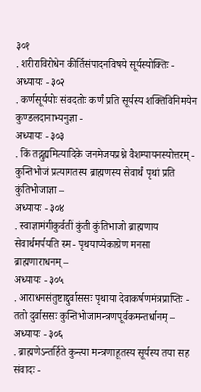३०१
. शरीराविरोधेन कीर्तिसंपादनविषये सूर्यस्योक्तिः -
अध्यायः - ३०२
. कर्णसूर्ययोः संवदतोः कर्णं प्रति सूर्यस्य शक्तिविनिमयेन कुण्डलदानाभ्यनुज्ञा -
अध्यायः - ३०३
. किं तद्गुह्यमित्यादिके जनमेजयप्रश्ने वैशम्पायनस्योत्तरम् - कुन्तिभोजं प्रत्यागतस्य ब्राह्मणस्य सेवार्थं पृथां प्रति कुंतिभोजाज्ञा –
अध्यायः - ३०४
. स्वाज्ञामंगीकुर्वतीं कुंती कुंतिभाजो ब्राह्मणाय सेवार्थमर्पयति स्म - पृथयाप्येकाग्रेण मनसा ब्राह्मणाराधनम् –
अध्यायः - ३०५
. आराधनसंतुष्टाद्दुर्वाससः पृथाया देवाकर्षणमंत्रप्राप्तिः - ततो दुर्वाससः कुन्तिभोजामन्त्रणपूर्वकमन्तर्धानम् –
अध्यायः - ३०६
. ब्राह्मणेऽन्तर्हिते कुन्त्या मन्त्रणाहूतस्य सूर्यस्य तया सह संवादः -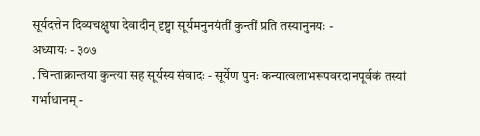सूर्यदत्तेन दिव्यचक्षुषा देवादीन् दृष्ट्वा सूर्यमनुनयंतीं कुन्तीं प्रति तस्यानुनयः -
अध्यायः - ३०७
. चिन्ताक्रान्तया कुन्त्या सह सूर्यस्य संवादः - सूर्येण पुनः कन्यात्वलाभरूपवरदानपूर्वकं तस्यां गर्भाधानम् -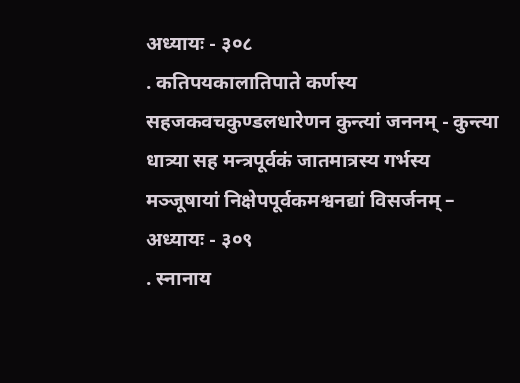अध्यायः - ३०८
. कतिपयकालातिपाते कर्णस्य सहजकवचकुण्डलधारेणन कुन्त्यां जननम् - कुन्त्या धात्र्या सह मन्त्रपूर्वकं जातमात्रस्य गर्भस्य मञ्जूषायां निक्षेपपूर्वकमश्वनद्यां विसर्जनम् –
अध्यायः - ३०९
. स्नानाय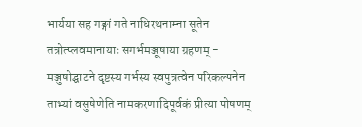भार्यया सह गङ्गां गते नाधिरथनाम्ना सूतेन तत्रोत्प्लवमानायाः सगर्भमञ्जूषाया ग्रहणम् - मञ्जुषोद्घाटने दृष्टस्य गर्भस्य स्वपुत्रत्वेन परिकल्पनेन ताभ्यां वसुषेणेति नामकरणादिपूर्वकं प्रीत्या पोषणम्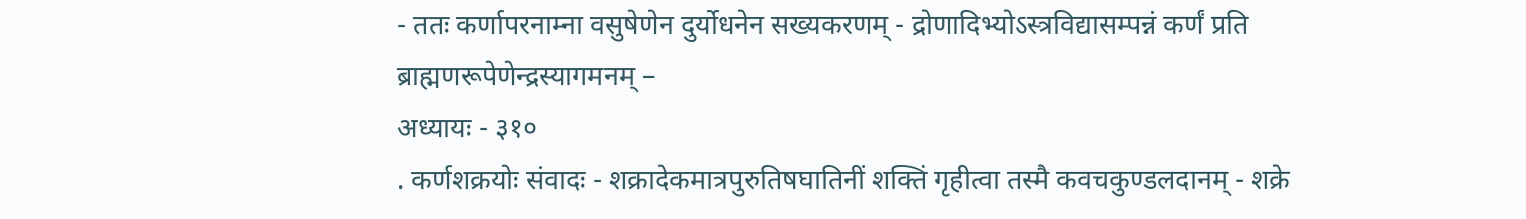- ततः कर्णापरनाम्ना वसुषेणेन दुर्योधनेन सख्यकरणम् - द्रोणादिभ्योऽस्त्रविद्यासम्पन्नं कर्णं प्रति ब्राह्मणरूपेणेन्द्रस्यागमनम् –
अध्यायः - ३१०
. कर्णशक्रयोः संवादः - शक्रादेकमात्रपुरुतिषघातिनीं शक्तिं गृहीत्वा तस्मै कवचकुण्डलदानम् - शक्रे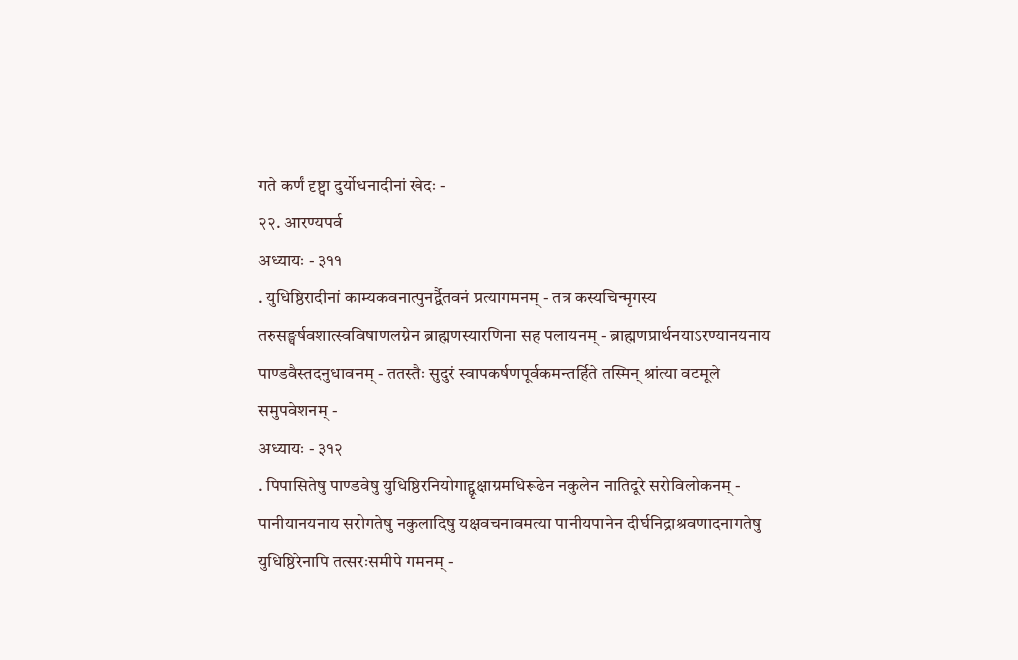गते कर्णं दृष्ट्वा दुर्योधनादीनां खेदः -
२२. आरण्यपर्व
अध्यायः - ३११
. युधिष्ठिरादीनां काम्यकवनात्पुनर्द्वैतवनं प्रत्यागमनम् - तत्र कस्यचिन्मृगस्य तरुसङ्घर्षवशात्स्वविषाणलग्नेन ब्राह्मणस्यारणिना सह पलायनम् - ब्राह्मणप्रार्थनयाऽरण्यानयनाय पाण्डवैस्तदनुधावनम् - ततस्तैः सुदुरं स्वापकर्षणपूर्वकमन्तर्हिते तस्मिन् श्रांत्या वटमूले समुपवेशनम् -
अध्यायः - ३१२
. पिपासितेषु पाण्डवेषु युधिष्ठिरनियोगाद्द्वृक्षाग्रमधिरूढेन नकुलेन नातिदूरे सरोविलोकनम् - पानीयानयनाय सरोगतेषु नकुलादिषु यक्षवचनावमत्या पानीयपानेन दीर्घनिद्राश्रवणादनागतेषु युधिष्ठिरेनापि तत्सरःसमीपे गमनम् -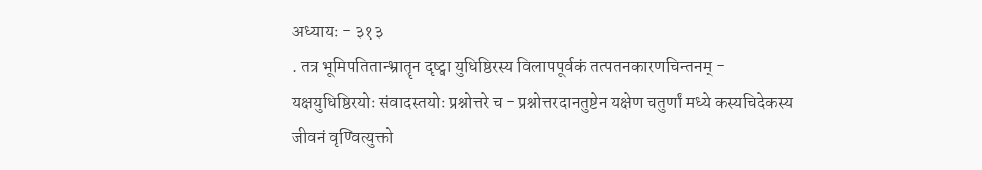अध्यायः - ३१३
. तत्र भूमिपतितान्भ्रातॄन दृष्ट्वा युधिष्ठिरस्य विलापपूर्वकं तत्पतनकारणचिन्तनम् - यक्षयुधिष्ठिरयोः संवादस्तयोः प्रश्नोत्तरे च - प्रश्नोत्तरदानतुष्टेन यक्षेण चतुर्णां मध्ये कस्यचिदेकस्य जीवनं वृण्वित्युक्तो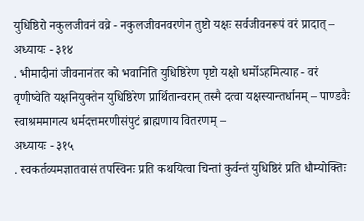युधिष्ठिरो नकुलजीवनं वव्रे - नकुलजीवनवरणेन तुष्टो यक्षः सर्वजीवनरूपं वरं प्रादात् –
अध्यायः - ३१४
. भीमादीनां जीवनानंतर को भवानिति युधिष्ठिरेण पृष्टो यक्षो धर्मोऽहमित्याह - वरं वृणीष्वेति यक्षनियुक्तेन युधिष्ठिरेण प्रार्थितान्वरान् तस्मै दत्वा यक्षस्यान्तर्धानम् – पाण्डवैः स्वाश्रममागत्य धर्मदत्तमरणीसंपुटं ब्राह्मणाय वितरणम् –
अध्यायः - ३१५
. स्वकर्तव्यमज्ञातवासं तपस्विनः प्रति कथयित्वा चिन्तां कुर्वन्तं युधिष्ठिरं प्रति धौम्योक्तिः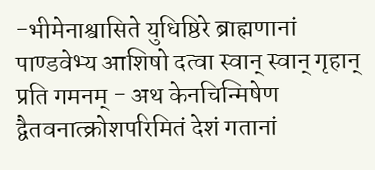-भीमेनाश्वासिते युधिष्ठिरे ब्राह्मणानां पाण्डवेभ्य आशिषो दत्वा स्वान् स्वान् गृहान् प्रति गमनम् - अथ केनचिन्मिषेण द्वैतवनात्क्रोशपरिमितं देशं गतानां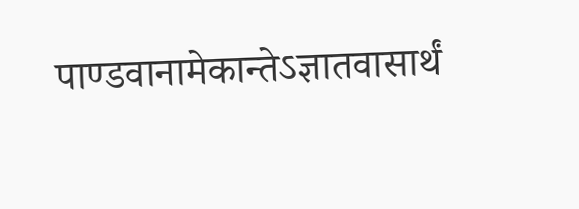पाण्डवानामेकान्तेऽज्ञातवासार्थं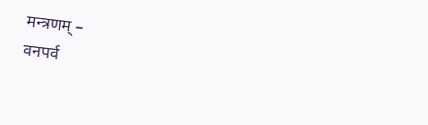मन्त्रणम् –
वनपर्व